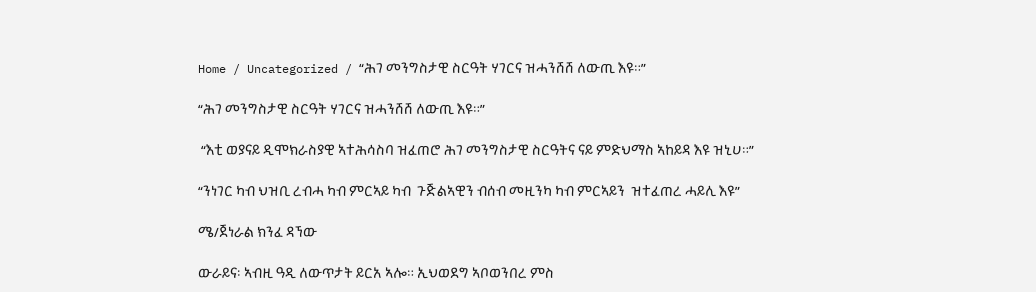Home / Uncategorized / “ሕገ መንግስታዊ ስርዓት ሃገርና ዝሓንሸሸ ለውጢ እዩ።”

“ሕገ መንግስታዊ ስርዓት ሃገርና ዝሓንሸሸ ለውጢ እዩ።”

 “እቲ ወያናይ ዲሞክራስያዊ ኣተሕሳስባ ዝፈጠሮ ሕገ መንግስታዊ ስርዓትና ናይ ምድህማስ ኣከይዳ እዩ ዝኒሀ።”

“ንነገር ካብ ህዝቢ ረብሓ ካብ ምርኣይ ካብ  ጉጅልኣዊን ብሰብ መዚንካ ካብ ምርኣይን  ዝተፈጠረ ሓይሊ እዩ”

ሜ/ጀነራል ክንፈ ዳኘው

ውራይና፡ ኣብዚ ዓዲ ለውጥታት ይርአ ኣሎ። ኢህወደግ ኣቦወንበረ ምስ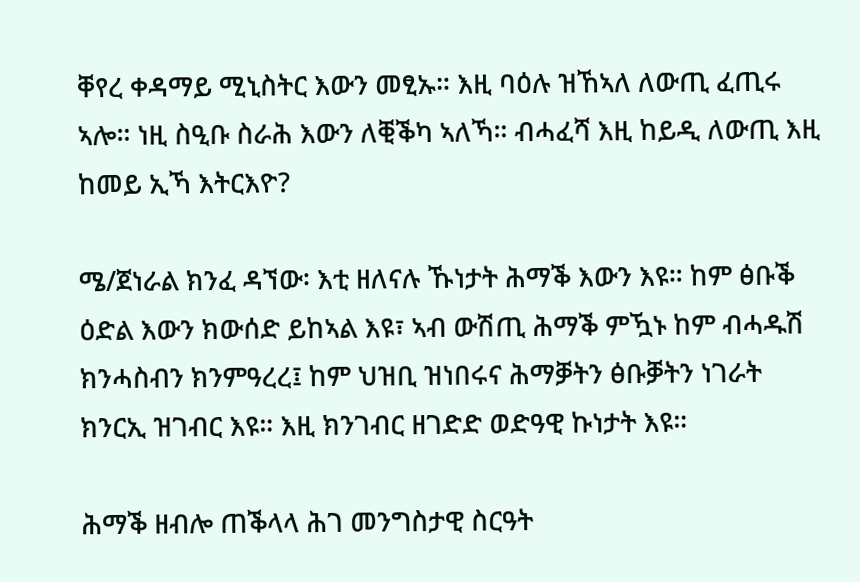ቐየረ ቀዳማይ ሚኒስትር እውን መፂኡ። እዚ ባዕሉ ዝኸኣለ ለውጢ ፈጢሩ ኣሎ። ነዚ ስዒቡ ስራሕ እውን ለቒቕካ ኣለኻ። ብሓፈሻ እዚ ከይዲ ለውጢ እዚ ከመይ ኢኻ እትርእዮ?

ሜ/ጀነራል ክንፈ ዳኘው፡ እቲ ዘለናሉ ኹነታት ሕማቕ እውን እዩ። ከም ፅቡቕ ዕድል እውን ክውሰድ ይከኣል እዩ፣ ኣብ ውሽጢ ሕማቕ ምዃኑ ከም ብሓዱሽ ክንሓስብን ክንምዓረረ፤ ከም ህዝቢ ዝነበሩና ሕማቓትን ፅቡቓትን ነገራት ክንርኢ ዝገብር እዩ። እዚ ክንገብር ዘገድድ ወድዓዊ ኩነታት እዩ።

ሕማቕ ዘብሎ ጠቕላላ ሕገ መንግስታዊ ስርዓት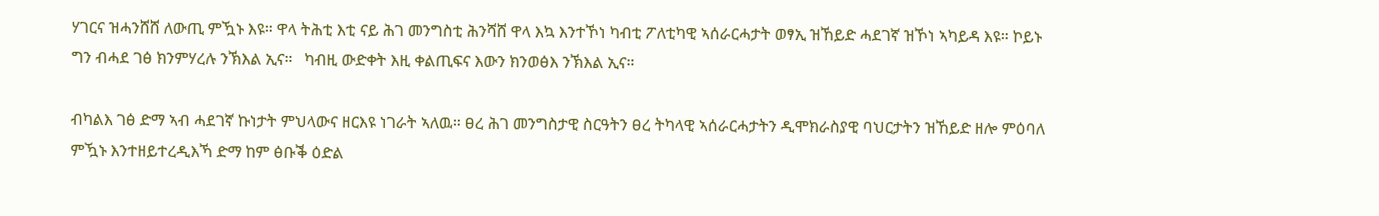ሃገርና ዝሓንሸሸ ለውጢ ምዃኑ እዩ። ዋላ ትሕቲ እቲ ናይ ሕገ መንግስቲ ሕንሻሸ ዋላ እኳ እንተኾነ ካብቲ ፖለቲካዊ ኣሰራርሓታት ወፃኢ ዝኸይድ ሓደገኛ ዝኾነ ኣካይዳ እዩ። ኮይኑ ግን ብሓደ ገፅ ክንምሃረሉ ንኽእል ኢና።   ካብዚ ውድቀት እዚ ቀልጢፍና እውን ክንወፅእ ንኽእል ኢና።

ብካልእ ገፅ ድማ ኣብ ሓደገኛ ኩነታት ምህላውና ዘርእዩ ነገራት ኣለዉ። ፀረ ሕገ መንግስታዊ ስርዓትን ፀረ ትካላዊ ኣሰራርሓታትን ዲሞክራስያዊ ባህርታትን ዝኸይድ ዘሎ ምዕባለ ምዃኑ እንተዘይተረዲእኻ ድማ ከም ፅቡቕ ዕድል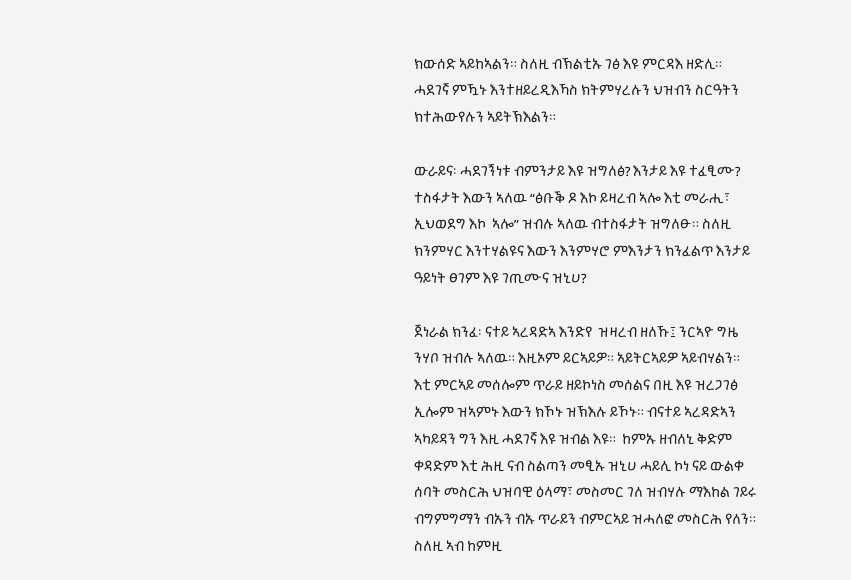ክውሰድ ኣይከኣልን። ስለዚ ብኽልቲኡ ገፅ እዩ ምርዳእ ዘድሊ። ሓደገኛ ምዃኑ እንተዘይረዲእኻስ ክትምሃረሉን ህዝብን ስርዓትን ክተሕውየሉን ኣይትኽእልን።

ውራይና፡ ሓደገኝነቱ ብምንታይ እዩ ዝግለፅ? እንታይ እዩ ተፈፂሙ?  ተስፋታት እውን ኣለዉ “ፅቡቕ ዶ እኮ ይዛረብ ኣሎ እቲ መራሒ፣ ኢህወደግ እኮ  ኣሎ” ዝብሉ ኣለዉ ብተስፋታት ዝግለፁ። ስለዚ ክንምሃር እንተሃልዩና እውን እንምሃሮ ምእንታን ክንፈልጥ እንታይ ዓይነት ፀገም እዩ ገጢሙና ዝኒሀ?

ጀነራል ክንፈ፡ ናተይ ኣረዳድኣ እንድየ  ዝዛረብ ዘለኹ፤ ንርኣዮ ግዜ ንሃቦ ዝብሉ ኣለዉ። እዚኦም ይርኣይዎ። ኣይትርኣይዎ ኣይብሃልን። እቲ ምርኣይ መሰሎም ጥራይ ዘይኮነስ መሰልና በዚ እዩ ዝረጋገፅ ኢሎም ዝኣምኑ እውን ክኾኑ ዝኽእሉ ይኾኑ። ብናተይ ኣረዳድኣን ኣካይዳን ግን እዚ ሓደገኛ እዩ ዝብል እዩ።  ከምኡ ዘብለኒ ቅድም ቀዳድም እቲ ሕዚ ናብ ስልጣን መፂኡ ዝኒሀ ሓይሊ ኮነ ናይ ውልቀ ሰባት መስርሕ ህዝባዊ ዕላማ፣ መስመር ገለ ዝብሃሉ ማእከል ገይሩ ብግምግማን ብኡን ብኡ ጥራይን ብምርኣይ ዝሓለፎ መስርሕ የለን። ስለዚ ኣብ ከምዚ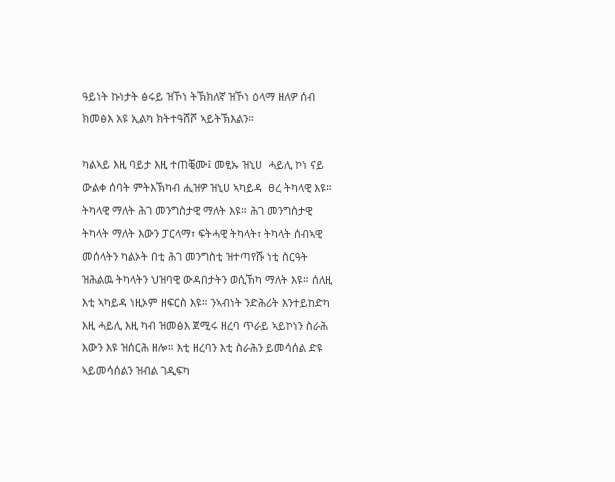ዓይነት ኩነታት ፅሩይ ዝኾነ ትኽክለኛ ዝኾነ ዕላማ ዘለዎ ሰብ ክመፅእ አዩ ኢልካ ክትተዓሸሾ ኣይትኽእልን።

ካልኣይ እዚ ባይታ እዚ ተጠቒሙ፤ መፂኡ ዝኒሀ  ሓይሊ ኮነ ናይ ውልቀ ሰባት ምትእኽካብ ሒዝዎ ዝኒሀ ኣካይዳ  ፀረ ትካላዊ እዩ። ትካላዊ ማለት ሕገ መንግስታዊ ማለት እዩ። ሕገ መንግስታዊ ትካላት ማለት እውን ፓርላማ፣ ፍትሓዊ ትካላት፣ ትካላት ሰብኣዊ መሰላትን ካልኦት በቲ ሕገ መንግስቲ ዝተጣየሹ ነቲ ስርዓት ዝሕልዉ ትካላትን ህዝባዊ ውዳበታትን ወሲኽካ ማለት እዩ። ሰለዚ እቲ ኣካይዳ ነዚኦም ዘፍርስ እዩ። ንኣብነት ንድሕሪት እንተይከድካ እዚ ሓይሊ እዚ ካብ ዝመፅእ ጀሚሩ ዘረባ ጥራይ ኣይኮነን ስራሕ እውን እዩ ዝሰርሕ ዘሎ። እቲ ዘረባን እቲ ስራሕን ይመሳሰል ድዩ ኣይመሳሰልን ዝብል ገዲፍካ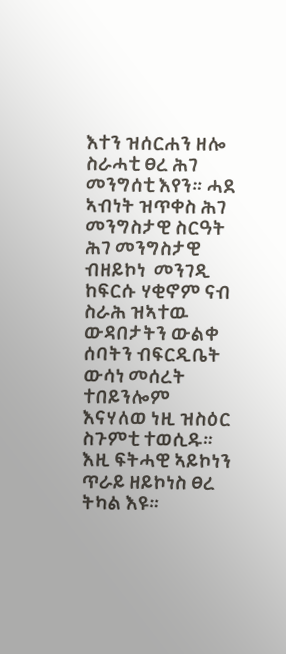እተን ዝሰርሐን ዘሎ ስራሓቲ ፀረ ሕገ መንግሰቲ እየን። ሓደ ኣብነት ዝጥቀስ ሕገ መንግስታዊ ስርዓት ሕገ መንግስታዊ ብዘይኮነ  መንገዲ  ከፍርሱ ሃቂኖም ናብ ስራሕ ዝኣተዉ ውዳበታትን ውልቀ ሰባትን ብፍርዲቤት ውሳነ መሰረት ተበይንሎም እናሃለወ ነዚ ዝስዕር ስጉምቲ ተወሲዱ። እዚ ፍትሓዊ ኣይኮነን ጥራይ ዘይኮነስ ፀረ ትካል እዩ።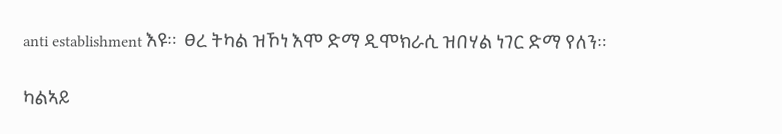anti establishment እዩ።  ፀረ ትካል ዝኾነ እሞ ድማ ዲሞክራሲ ዝበሃል ነገር ድማ የለን።

ካልኣይ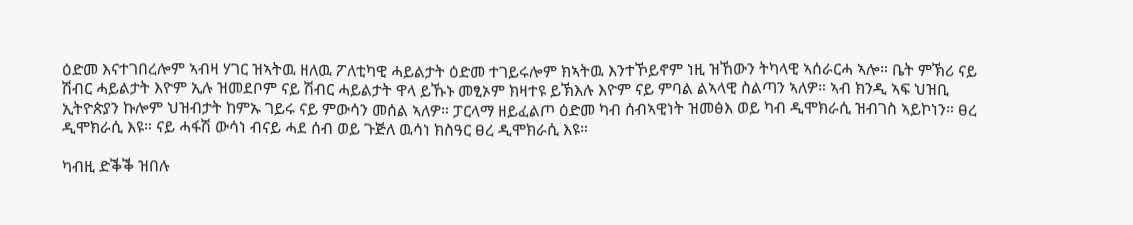ዕድመ እናተገበረሎም ኣብዛ ሃገር ዝኣትዉ ዘለዉ ፖለቲካዊ ሓይልታት ዕድመ ተገይሩሎም ክኣትዉ እንተኾይኖም ነዚ ዝኸውን ትካላዊ ኣሰራርሓ ኣሎ። ቤት ምኽሪ ናይ ሽብር ሓይልታት እዮም ኢሉ ዝመደቦም ናይ ሽብር ሓይልታት ዋላ ይኹኑ መፂኦም ክዛተዩ ይኽእሉ እዮም ናይ ምባል ልኣላዊ ስልጣን ኣለዎ። ኣብ ክንዲ ኣፍ ህዝቢ ኢትዮጵያን ኩሎም ህዝብታት ከምኡ ገይሩ ናይ ምውሳን መሰል ኣለዎ። ፓርላማ ዘይፈልጦ ዕድመ ካብ ሰብኣዊነት ዝመፅእ ወይ ካብ ዲሞክራሲ ዝብገስ ኣይኮነን። ፀረ ዲሞክራሲ እዩ። ናይ ሓፋሽ ውሳነ ብናይ ሓደ ሰብ ወይ ጉጅለ ዉሳነ ክስዓር ፀረ ዲሞክራሲ እዩ።

ካብዚ ድቕቕ ዝበሉ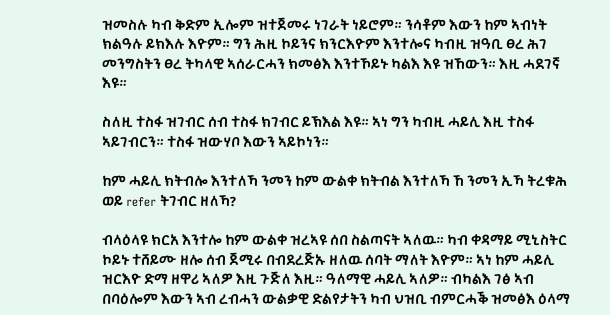ዝመስሉ ካብ ቅድም ኢሎም ዝተጀመሩ ነገራት ነይሮም። ንሳቶም እውን ከም ኣብነት ክልዓሉ ይክእሉ እዮም። ግን ሕዚ ኮይንና ክንርእዮም እንተሎና ካብዚ ዝዓቢ ፀረ ሕገ መንግስትን ፀረ ትካላዊ ኣሰራርሓን ክመፅእ እንተኾይኑ ካልእ እዩ ዝኸውን። እዚ ሓደገኛ እዩ።

ስለዚ ተስፋ ዝገብር ሰብ ተስፋ ክገብር ይኽእል እዩ። ኣነ ግን ካብዚ ሓይሊ እዚ ተስፋ ኣይገብርን። ተስፋ ዝውሃቦ እውን ኣይኮነን።

ከም ሓይሊ ክትብሎ እንተለኻ ንመን ከም ውልቀ ክትብል እንተለኻ ኸ ንመን ኢኻ ትረቁሕ ወይ refer ትገብር ዘለኻ?

ብላዕላዩ ክርአ እንተሎ ከም ውልቀ ዝረኣዩ ሰበ ስልጣናት ኣለዉ። ካብ ቀዳማይ ሚኒስትር ኮይኑ ተሸይሙ ዘሎ ሰብ ጀሚሩ በብደረጅኡ ዘለዉ ሰባት ማለት እዮም። ኣነ ከም ሓይሊ ዝርእዮ ድማ ዘዋሪ ኣለዎ እዚ ጉጅለ እዚ። ዓለማዊ ሓይሊ ኣለዎ። ብካልእ ገፅ ኣብ በባዕሎም እውን ኣብ ረብሓን ውልቃዊ ድልየታትን ካብ ህዝቢ ብምርሓቕ ዝመፅእ ዕላማ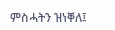ምስሓትን ዝነቐለ፤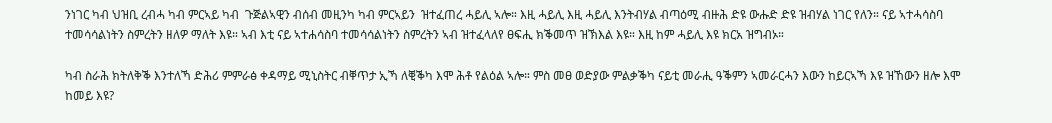ንነገር ካብ ህዝቢ ረብሓ ካብ ምርኣይ ካብ  ጉጅልኣዊን ብሰብ መዚንካ ካብ ምርኣይን  ዝተፈጠረ ሓይሊ ኣሎ። እዚ ሓይሊ እዚ ሓይሊ እንትብሃል ብጣዕሚ ብዙሕ ድዩ ውሑድ ድዩ ዝብሃል ነገር የለን። ናይ ኣተሓሳስባ ተመሳሳልነትን ስምረትን ዘለዎ ማለት እዩ። ኣብ እቲ ናይ ኣተሐሳስባ ተመሳሳልነትን ስምረትን ኣብ ዝተፈላለየ ፀፍሒ ክቕመጥ ዝኽእል እዩ። እዚ ከም ሓይሊ እዩ ክርአ ዝግብኦ።

ካብ ስራሕ ክትለቅቕ እንተለኻ ድሕሪ ምምራፅ ቀዳማይ ሚኒስትር ብቐጥታ ኢኻ ለቒቕካ እሞ ሕቶ የልዕል ኣሎ። ምስ መፀ ወድያው ምልቃቕካ ናይቲ መራሒ ዓቕምን ኣመራርሓን እውን ከይርኣኻ እዩ ዝኸውን ዘሎ እሞ ከመይ እዩ?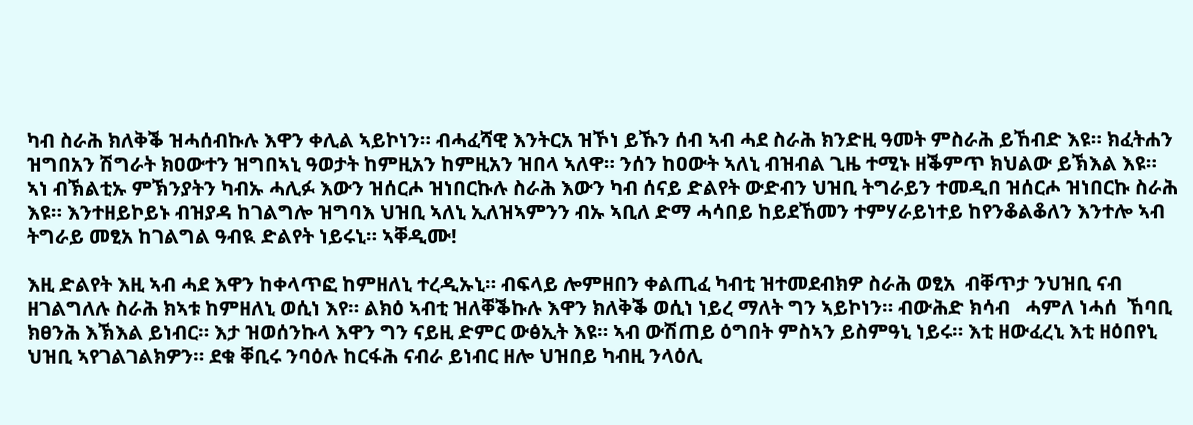ካብ ስራሕ ክለቅቕ ዝሓሰብኩሉ እዋን ቀሊል ኣይኮነን። ብሓፈሻዊ እንትርአ ዝኾነ ይኹን ሰብ ኣብ ሓደ ስራሕ ክንድዚ ዓመት ምስራሕ ይኸብድ እዩ። ክፈትሐን ዝግበአን ሽግራት ክዐውተን ዝግበኣኒ ዓወታት ከምዚአን ከምዚአን ዝበላ ኣለዋ። ንሰን ከዐውት ኣለኒ ብዝብል ጊዜ ተሚኑ ዘቕምጥ ክህልው ይኽእል እዩ። ኣነ ብኽልቲኡ ምኽንያትን ካብኡ ሓሊፉ እውን ዝሰርሖ ዝነበርኩሉ ስራሕ እውን ካብ ሰናይ ድልየት ውድብን ህዝቢ ትግራይን ተመዲበ ዝሰርሖ ዝነበርኩ ስራሕ እዩ። እንተዘይኮይኑ ብዝያዳ ከገልግሎ ዝግባእ ህዝቢ ኣለኒ ኢለዝኣምንን ብኡ ኣቢለ ድማ ሓሳበይ ከይደኸመን ተምሃራይነተይ ከየንቆልቆለን እንተሎ ኣብ ትግራይ መፂአ ከገልግል ዓብዪ ድልየት ነይሩኒ። ኣቐዲሙ!

እዚ ድልየት እዚ ኣብ ሓደ እዋን ከቀላጥፎ ከምዘለኒ ተረዲኡኒ። ብፍላይ ሎምዘበን ቀልጢፈ ካብቲ ዝተመደብክዎ ስራሕ ወፂአ  ብቐጥታ ንህዝቢ ናብ ዘገልግለሉ ስራሕ ክኣቱ ከምዘለኒ ወሲነ እየ። ልክዕ ኣብቲ ዝለቐቕኩሉ እዋን ክለቅቕ ወሲነ ነይረ ማለት ግን ኣይኮነን። ብውሕድ ክሳብ   ሓምለ ነሓሰ  ኸባቢ  ክፀንሕ እኽእል ይነብር። እታ ዝወሰንኩላ እዋን ግን ናይዚ ድምር ውፅኢት እዩ። ኣብ ውሽጠይ ዕግበት ምስኣን ይስምዓኒ ነይሩ። እቲ ዘውፈረኒ እቲ ዘዕበየኒ ህዝቢ ኣየገልገልክዎን። ደቁ ቐቢሩ ንባዕሉ ከርፋሕ ናብራ ይነብር ዘሎ ህዝበይ ካብዚ ንላዕሊ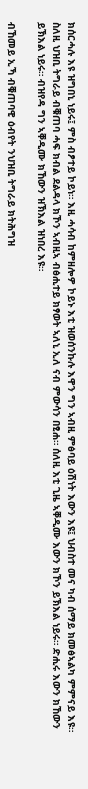ክሰርሓሉ እዩ ዝግበኒ ነይሩ፤ ምስ ብፆተይ ኮይነ። እዚ ሓሳብ ከምዘሎዎ ኮይኑ እቲ ዝወሰንኩሉ እዋን ግን ኣብዚ ምፅባይ ዕሽነት እውን እዩ፤ ህብስተ መና ካብ ሰማይ ክመፅኣልካ ምምናይ እዩ። ስለዚ ህዝቢ ትግራይ ብቑጠባ ሓፍ ክብል ደልዳላ ክኾን ኣብዚኣ ብፅሒተይ ክፃወት ኣለኒ ኢለ ናብ ምውሳን በፂሐ። ሰለዚ እቲ ጊዜ ኣቐዲሙ እውን ክኾን ይኽእል ነይሩ። ድሒሩ እውን ክኸውን ይኽእል ነይሩ። ብዝየዳ ግን ኣቐዲሙ ክኸውን ዝኽእል ዝነበረ እዩ።

ብኸመይ ኢኻ ብቑጠባዊ ዕብየት ንህዝቢ ትግራይ ክትሕግዝ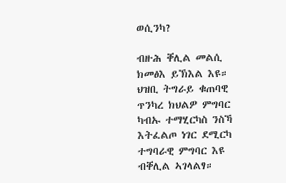ወሲንካ?

ብዙሕ ቐሊል መልሲ ክመፅእ ይኽእል እዩ። ህዝቢ ትግራይ ቁጠባዊ ጥንካረ ክህልዎ ምግባር ካብኡ ተማሂርካስ ንስኻ እትፈልጦ ነገር ደሚርካ ተግባራዊ ምግባር እዩ ብቐሊል ኣገላልፃ።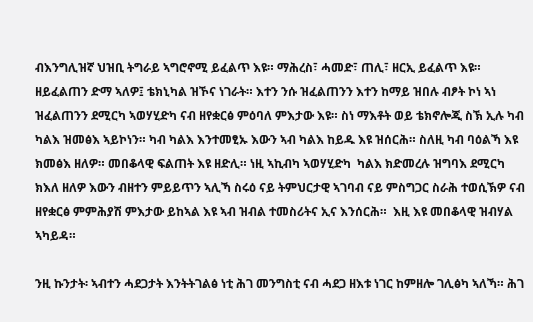ብእንግሊዝኛ ህዝቢ ትግራይ ኣግሮኖሚ ይፈልጥ እዩ። ማሕረስ፣ ሓመድ፣ ጠሊ፣ ዘርኢ ይፈልጥ እዩ።  ዘይፈልጠን ድማ ኣለዎ፤ ቴክኒካል ዝኾና ነገራት። እተን ንሱ ዝፈልጠንን እተን ከማይ ዝበሉ ብፆት ኮነ ኣነ ዝፈልጠንን ደሚርካ ኣወሃሂድካ ናብ ዘየቋርፅ ምዕባለ ምእታው እዩ። ስነ ማእቶት ወይ ቴክኖሎጂ ስኽ ኢሉ ካብ ካልእ ዝመፅእ ኣይኮነን። ካብ ካልእ እንተመፂኡ እውን ኣብ ካልእ ከይዱ እዩ ዝሰርሕ። ስለዚ ካብ ባዕልኻ እዩ ክመፅእ ዘለዎ። መበቆላዊ ፍልጠት እዩ ዘድሊ። ነዚ ኣኪብካ ኣወሃሂድካ  ካልእ ክድመረሉ ዝግባእ ደሚርካ ክእለ ዘለዎ እውን ብዘተን ምይይጥን ኣሊኻ ስሩዕ ናይ ትምህርታዊ ኣገባብ ናይ ምስግጋር ስራሕ ተወሲኽዎ ናብ ዘየቋርፅ ምምሕያሽ ምእታው ይከኣል እዩ ኣብ ዝብል ተመስሪትና ኢና እንሰርሕ።  እዚ እዩ መበቆላዊ ዝብሃል ኣካይዳ።

ንዚ ኩንታት፡ ኣብተን ሓደጋታት እንትትገልፅ ነቲ ሕገ መንግስቲ ናብ ሓደጋ ዘእቱ ነገር ከምዘሎ ገሊፅካ ኣለኻ። ሕገ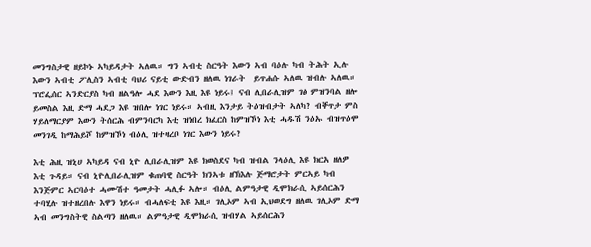መንግስታዊ ዘይኮኑ ኣካይዳታት ኣለዉ። ግን ኣብቲ ስርዓት እውን ኣብ ባዕሉ ካብ ትሕት ኢሉ እውን ኣብቲ ፖሊስን ኣብቲ ባህሪ ናይቲ ውድብን ዘለዉ ነገራት  ይጥሐሱ ኣለዉ ዝብሉ ኣለዉ። ፕሮፌሰር ኣንድርያስ ካብ ዘልዓሎ ሓደ እውን እዚ እዩ ነይሩ፤ ናብ ሊበራሊዝም ገፅ ምዝንባል ዘሎ ይመስል እዚ ድማ ሓደጋ እዩ ዝበሎ ነገር ነይሩ። ኣብዚ እንታይ ትዕዝብታት ኣለካ? ብቐጥታ ምስ ሃይለማርያም እውን ትሰርሕ ብምንባርካ እቲ ዝነበረ ክፈርስ ከምዝኾነ እቲ ሓዱሽ ንዕኡ ብዝጥዕሞ መንገዲ ከማሕይሾ ከምዝኾነ ብዕሊ ዝተዛረቦ ነገር እውን ነይሩ?

እቲ ሕዚ ዝኒሀ ኣካይዳ ናብ ኒዮ ሊበራሊዝም እዩ ክወስደና ካብ ዝብል ንላዕሊ እዩ ክርአ ዘለዎ እቲ ጉዳይ። ናብ ኒዮሊበራሊዝም ቁጠባዊ ስርዓት ክንኣቱ ዘኽእሉ ጅማሮታት ምርኣይ ካብ እንጅምር ኣርባዕተ ሓሙሽተ ዓመታት ሓሊፉ ኣሎ። ብዕሊ ልምዓታዊ ዲሞክራሲ ኣይሰርሕን ተባሂሉ ዝተዘረበሉ እዋን ነይሩ። ብሓለፍቲ እዩ እዚ። ገሊኦም ኣብ ኢህወደግ ዘለዉ ገሊኦም ድማ ኣብ መንግስትዊ ስልጣን ዘለዉ። ልምዓታዊ ዲሞክራሲ ዝብሃል ኣይሰርሕን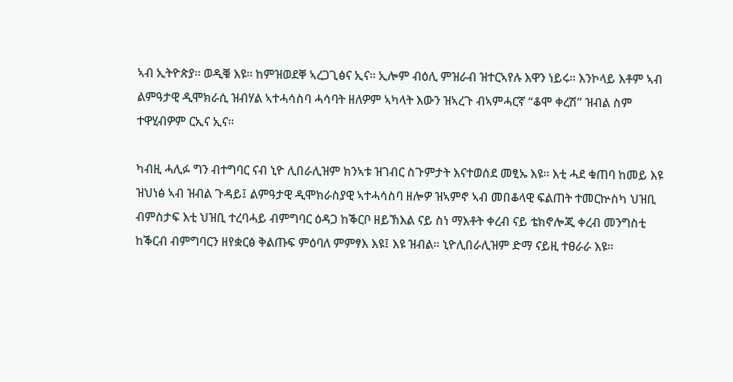ኣብ ኢትዮጵያ። ወዲቑ እዩ። ከምዝወደቐ ኣረጋጊፅና ኢና። ኢሎም ብዕሊ ምዝራብ ዝተርኣየሉ እዋን ነይሩ። እንኮላይ እቶም ኣብ ልምዓታዊ ዲሞክራሲ ዝብሃል ኣተሓሳስባ ሓሳባት ዘለዎም ኣካላት እውን ዝኣረጉ ብኣምሓርኛ “ቆሞ ቀረሽ” ዝብል ስም ተዋሂብዎም ርኢና ኢና።

ካብዚ ሓሊፉ ግን ብተግባር ናብ ኒዮ ሊበራሊዝም ክንኣቱ ዝገብር ስጉምታት እናተወሰደ መፂኡ እዩ። እቲ ሓደ ቁጠባ ከመይ እዩ ዝህነፅ ኣብ ዝብል ጉዳይ፤ ልምዓታዊ ዲሞክራስያዊ ኣተሓሳስባ ዘሎዎ ዝኣምኖ ኣብ መበቆላዊ ፍልጠት ተመርኵስካ ህዝቢ ብምስታፍ እቲ ህዝቢ ተረባሓይ ብምግባር ዕዳጋ ከቕርቦ ዘይኽእል ናይ ስነ ማእቶት ቀረብ ናይ ቴክኖሎጂ ቀረብ መንግስቲ ከቕርብ ብምግባርን ዘየቋርፅ ቅልጡፍ ምዕባለ ምምፃእ እዩ፤ እዩ ዝብል። ኒዮሊበራሊዝም ድማ ናይዚ ተፀራራ እዩ።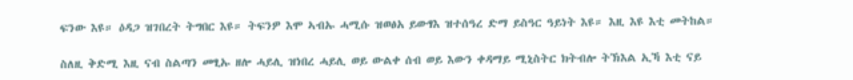ፍንው እዩ። ዕዳጋ ዝገበረት ትግበር እዩ። ትፍንዎ እሞ ኣብኡ ሓሚሱ ዝወፅአ ይውፃእ ዝተሰዓረ ድማ ይስዓር ዓይነት እዩ። እዚ እዩ እቲ መትከል።

ስለዚ ቅድሚ እዚ ናብ ስልጣን መፂኡ ዘሎ ሓይሊ ዝነበረ ሓይሊ ወይ ውልቀ ሰብ ወይ እውን ቀዳማይ ሚኒስትር ክትብሎ ትኽእል ኢኻ እቲ ናይ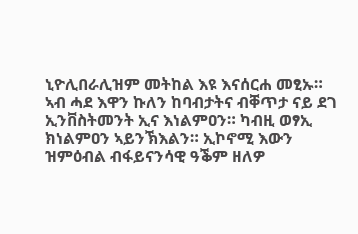ኒዮሊበራሊዝም መትከል እዩ እናሰርሐ መፂኡ።  ኣብ ሓደ እዋን ኩለን ከባብታትና ብቐጥታ ናይ ደገ ኢንቨስትመንት ኢና እነልምዐን። ካብዚ ወፃኢ ክነልምዐን ኣይንኽእልን። ኢኮኖሚ እውን ዝምዕብል ብፋይናንሳዊ ዓቕም ዘለዎ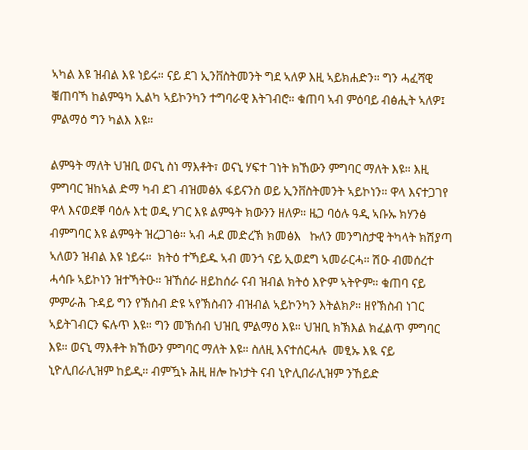ኣካል እዩ ዝብል እዩ ነይሩ። ናይ ደገ ኢንቨስትመንት ግደ ኣለዎ እዚ ኣይክሐድን። ግን ሓፈሻዊ ቑጠባኻ ከልምዓካ ኢልካ ኣይኮንካን ተግባራዊ እትገብሮ። ቁጠባ ኣብ ምዕባይ ብፅሒት ኣለዎ፤ ምልማዕ ግን ካልእ እዩ።

ልምዓት ማለት ህዝቢ ወናኒ ስነ ማእቶት፣ ወናኒ ሃፍተ ገነት ክኸውን ምግባር ማለት እዩ። እዚ ምግባር ዝከኣል ድማ ካብ ደገ ብዝመፅአ ፋይናንስ ወይ ኢንቨስትመንት ኣይኮነን። ዋላ እናተጋገየ ዋላ እናወደቐ ባዕሉ እቲ ወዲ ሃገር እዩ ልምዓት ክውንን ዘለዎ። ዜጋ ባዕሉ ዓዲ ኣቡኡ ክሃንፅ ብምግባር እዩ ልምዓት ዝረጋገፅ። ኣብ ሓደ መድረኽ ክመፅእ   ኩለን መንግስታዊ ትካላት ክሽያጣ ኣለወን ዝብል እዩ ነይሩ።  ክትዕ ተኻይዱ ኣብ መንጎ ናይ ኢወደግ ኣመራርሓ። ሽዑ ብመሰረተ ሓሳቡ ኣይኮነን ዝተኻትዑ። ዝኸሰራ ዘይከሰራ ናብ ዝብል ክትዕ እዮም ኣትዮም። ቁጠባ ናይ ምምራሕ ጉዳይ ግን የኽስብ ድዩ ኣየኽስብን ብዝብል ኣይኮንካን እትልክዖ። ዘየኽስብ ነገር ኣይትገብርን ፍሉጥ እዩ። ግን መኽሰብ ህዝቢ ምልማዕ እዩ። ህዝቢ ክኽእል ክፈልጥ ምግባር እዩ። ወናኒ ማእቶት ክኸውን ምግባር ማለት እዩ። ስለዚ እናተሰርሓሉ  መፂኡ እዪ ናይ ኒዮሊበራሊዝም ከይዲ። ብምዃኑ ሕዚ ዘሎ ኩነታት ናብ ኒዮሊበራሊዝም ንኸይድ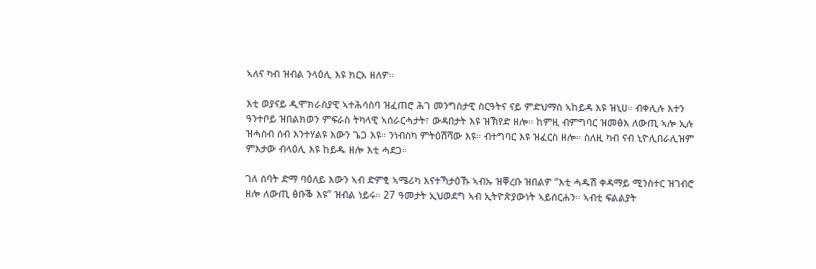ኣለና ካብ ዝብል ንላዕሊ እዩ ክርአ ዘለዎ።

እቲ ወያናይ ዲሞክራስያዊ ኣተሕሳስባ ዝፈጠሮ ሕገ መንግስታዊ ስርዓትና ናይ ምድህማስ ኣከይዳ እዩ ዝኒሀ። ብቀሊሉ እተን ዓንተቦይ ዝበልክወን ምፍራስ ትካላዊ ኣሰራርሓታት፣ ውዳበታት እዩ ዝኽየድ ዘሎ። ከምዚ ብምግባር ዝመፅእ ለውጢ ኣሎ ኢሉ ዝሓስብ ሰብ እንተሃልዩ እውን ጌጋ እዩ። ንነብስካ ምትዕሽሻው እዩ። ብተግባር እዩ ዝፈርስ ዘሎ። ስለዚ ካብ ናብ ኒዮሊበራሊዝም ምእታው ብላዕሊ እዩ ከይዱ ዘሎ እቲ ሓደጋ።

ገለ ሰባት ድማ ባዕለይ እውን ኣብ ድምፂ ኣሜሪካ እናተኻታዕኹ ኣብኡ ዝቐረቡ ዝበልዎ “እቲ ሓዱሽ ቀዳማይ ሚንስተር ዝገብሮ ዘሎ ለውጢ ፅቡቕ እዩ” ዝብል ነይሩ። 27 ዓመታት ኢህወደግ ኣብ ኢትዮጵያውነት ኣይሰርሐን። ኣብቲ ፍልልያት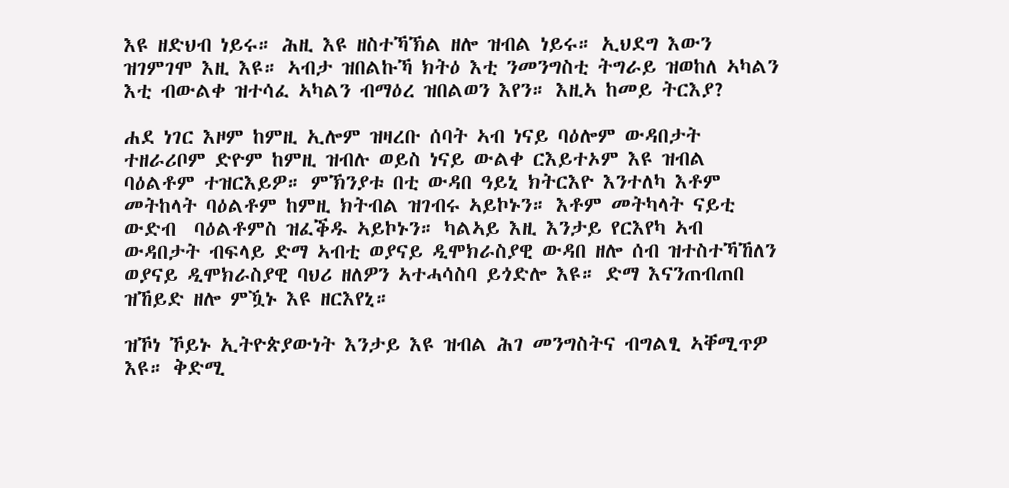እዩ ዘድህብ ነይሩ። ሕዚ እዩ ዘስተኻኽል ዘሎ ዝብል ነይሩ። ኢህደግ እውን ዝገምገሞ እዚ እዩ። ኣብታ ዝበልኩኻ ክትዕ እቲ ንመንግስቲ ትግራይ ዝወከለ ኣካልን እቲ ብውልቀ ዝተሳፈ ኣካልን ብማዕረ ዝበልወን እየን። እዚኣ ከመይ ትርእያ?

ሐደ ነገር እዞም ከምዚ ኢሎም ዝዛረቡ ሰባት ኣብ ነናይ ባዕሎም ውዳበታት ተዘራሪቦም ድዮም ከምዚ ዝብሉ ወይስ ነናይ ውልቀ ርእይተኦም እዩ ዝብል ባዕልቶም ተዝርእይዎ። ምኽንያቱ በቲ ውዳበ ዓይኒ ክትርእዮ እንተለካ እቶም መትከላት ባዕልቶም ከምዚ ክትብል ዝገብሩ ኣይኮኑን። እቶም መትካላት ናይቲ ውድብ  ባዕልቶምስ ዝፈቕዱ ኣይኮኑን። ካልኣይ እዚ እንታይ የርእየካ ኣብ ውዳበታት ብፍላይ ድማ ኣብቲ ወያናይ ዲሞክራስያዊ ውዳበ ዘሎ ሰብ ዝተስተኻኸለን ወያናይ ዲሞክራስያዊ ባህሪ ዘለዎን ኣተሓሳስባ ይጎድሎ እዩ። ድማ እናንጠብጠበ ዝኸይድ ዘሎ ምዃኑ እዩ ዘርእየኒ።

ዝኾነ ኾይኑ ኢትዮጵያውነት እንታይ እዩ ዝብል ሕገ መንግስትና ብግልፂ ኣቐሚጥዎ እዩ። ቅድሚ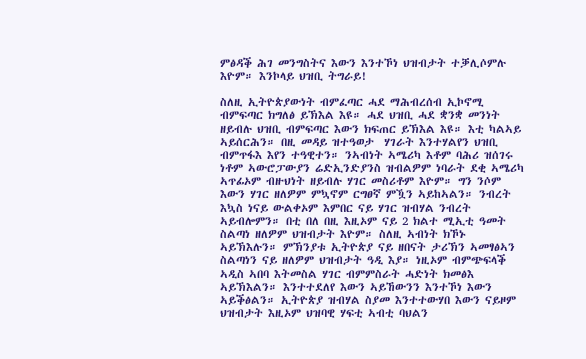ምፅዳቕ ሕገ መንግስትና እውን እንተኾነ ህዝብታት ተቓሊሶምሉ እዮም። እንኮላይ ህዝቢ ትግራይ!

ስለዚ ኢትዮጵያውነት ብምፈጣር ሓደ ማሕብረሰብ ኢኮኖሚ ብምፍጣር ክግለፅ ይኽእል እዩ። ሓደ ህዝቢ ሓደ ቋንቋ መንነት ዘይብሉ ህዝቢ ብምፍጣር እውን ክፍጠር ይኽእል እዩ። እቲ ካልኣይ ኣይሰርሕን። በዚ መዳይ ዝተዓወታ  ሃገራት እንተሃልየን ህዝቢ ብምጥፋእ እየን ተዓዊተን። ንኣብነት ኣሜሪካ እቶም ባሕሪ ዝሰገሩ ነቶም ኣውሮፓውያን ሬድኢንድያንስ ዝብልዎም ነባራት ደቂ ኣሜሪካ ኣጥፊኦም ብዙህነት ዘይብሉ ሃገር መስሪቶም እዮም። ግን ንሶም እውን ሃገር ዘለዎም ምኳኖም ርግፀኛ ምዃን ኣይከኣልን። ንብረት እኳስ ነናይ ውልቀኦም እምበር ናይ ሃገር ዝብሃል ንብረት ኣይብሎምን። በቲ በለ በዚ እዚኦም ናይ 2 ክልተ ሚኢቲ ዓመት ስልጣነ ዘለዎም ህዝብታት እዮም። ስለዚ ኣብነት ክኾኑ ኣይኽእሉን። ምኽንያቱ ኢትዮጵያ ናይ ዘበናት ታሪኽን ኣመፃፅኣን ስልጣነን ናይ ዘለዎም ህዝብታት ዓዲ እያ። ነዚኦም ብምጭፍላቕ ኣዲስ ኣበባ እትመስል ሃገር ብምምስራት ሓድነት ክመፅእ ኣይኽእልን። እንተተደለየ እውን ኣይኸውንን እንተኾነ እውን ኣይቕፅልን። ኢትዮጵያ ዝብሃል ስያመ እንተተውሃበ እውን ናይዞም ህዝብታት እዚኦም ህዝባዊ ሃፍቲ ኣብቲ ባህልን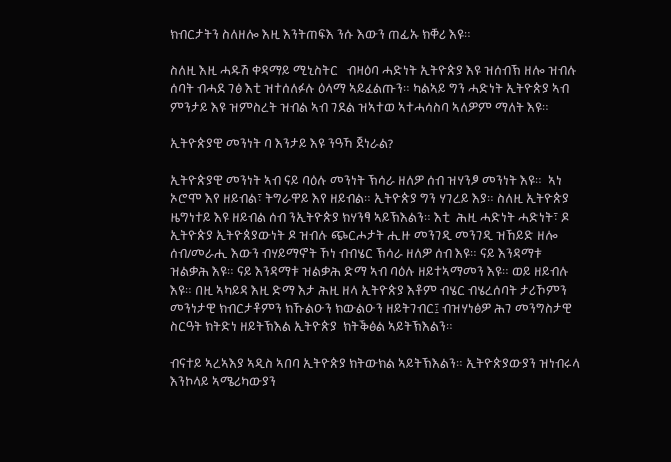ክብርታትን ስለዘሎ እዚ እንትጠፍእ ንሱ እውን ጠፊኡ ክቐሪ እዩ።

ስለዚ እዚ ሓዱሽ ቀዳማይ ሚኒስትር   ብዛዕባ ሓድነት ኢትዮጵያ እዩ ዝሰብኽ ዘሎ ዝብሉ ሰባት ብሓደ ገፅ እቲ ዝተሰለፉሉ ዕላማ ኣይፈልጡን። ካልኣይ ግን ሓድነት ኢትዮጵያ ኣብ ምንታይ እዩ ዝምስረት ዝብል ኣብ ገደል ዝኣተወ ኣተሓሳስባ ኣለዎም ማለት እዩ።

ኢትዮጵያዊ መንነት ባ እንታይ እዩ ንዓኻ ጀነራል?

ኢትዮጵያዊ መንነት ኣብ ናይ ባዕሉ መንነት ኽሳራ ዘለዎ ሰብ ዝሃንፆ መንነት እዩ።  ኣነ ኦሮሞ እየ ዘይብል፣ ትግራዋይ እየ ዘይብል። ኢትዮጵያ ግን ሃገረይ እያ። ስለዚ ኢትዮጵያ ዜግነተይ እዩ ዘይብል ሰብ ንኢትዮጵያ ክሃንፃ ኣይኽእልን። እቲ  ሕዚ ሓድነት ሓድነት፣ ዶ ኢትዮጵያ ኢትዮጰያውነት ዶ ዝብሉ ጭርሖታት ሒዙ መንገዲ መንገዲ ዝኸይድ ዘሎ ሰብ/መራሒ እውን ብሃይማኖት ኾነ ብብሄር ኽሳራ ዘለዎ ሰብ እዩ። ናይ እንዳማቱ ዝልቃሕ እዩ። ናይ እንዳማቱ ዝልቃሕ ድማ ኣብ ባዕሉ ዘይተኣማመን እዩ። ወይ ዘይብሉ እዩ። በዚ ኣካይዳ እዚ ድማ እታ ሕዚ ዘላ ኢትዮጵያ እቶም ብሄር ብሄረሰባት ታሪኾምን መንነታዊ ክብርታቶምን ክኹልዑን ክውልዑን ዘይትገብር፤ ብዝሃነፅዎ ሕገ መንግስታዊ ስርዓት ክትድነ ዘይትኽእል ኢትዮጵያ  ክትቕፅል ኣይትኽእልን።

ብናተይ ኣረኣእያ ኣዲስ ኣበባ ኢትዮጵያ ክትውክል ኣይትኽእልን። ኢትዮጵያውያን ዝነብሩላ እንኮላይ ኣሜሪካውያን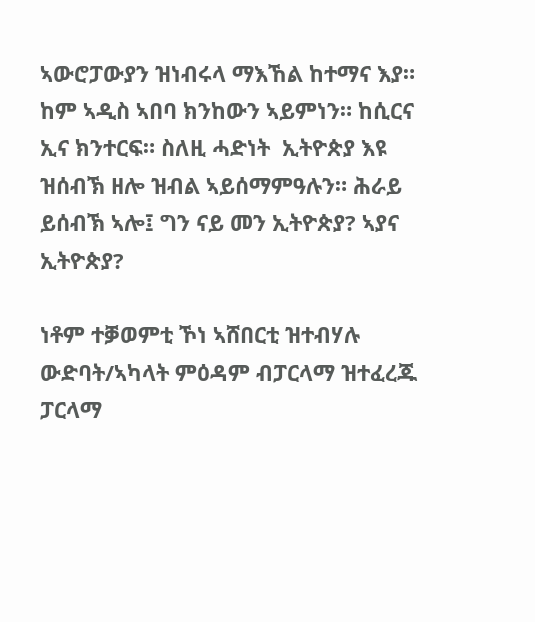ኣውሮፓውያን ዝነብሩላ ማእኸል ከተማና እያ። ከም ኣዲስ ኣበባ ክንከውን ኣይምነን። ከሲርና ኢና ክንተርፍ። ስለዚ ሓድነት  ኢትዮጵያ እዩ ዝሰብኽ ዘሎ ዝብል ኣይሰማምዓሉን። ሕራይ ይሰብኽ ኣሎ፤ ግን ናይ መን ኢትዮጵያ? ኣያና ኢትዮጵያ?

ነቶም ተቓወምቲ ኾነ ኣሸበርቲ ዝተብሃሉ ውድባት/ኣካላት ምዕዳም ብፓርላማ ዝተፈረጁ  ፓርላማ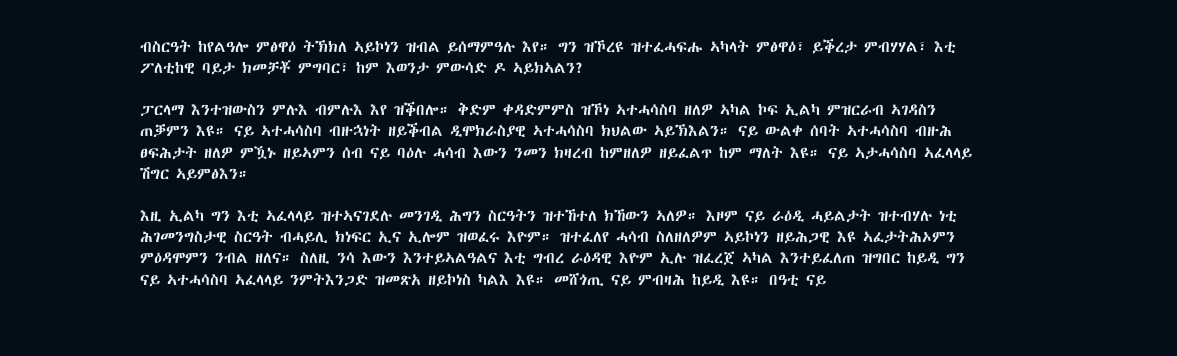ብስርዓት ከየልዓሎ ምፅዋዕ ትኽክለ ኣይኮነን ዝብል ይሰማምዓሉ እየ። ግን ዝኾረዩ ዝተፈሓፍሑ ኣካላት ምፅዋዕ፣ ይቕረታ ምብሃሃል፣ እቲ ፖለቲከዊ ባይታ ክመቻቾ ምግባር፣ ከም እወንታ ምውሳድ ዶ ኣይክኣልን?

ፓርላማ እንተዝውስን ምሉእ ብምሉእ እየ ዝቕበሎ። ቅድም ቀዳድምምስ ዝኾነ ኣተሓሳስባ ዘለዎ ኣካል ኮፍ ኢልካ ምዝርራብ ኣገዳስን ጠቓምን እዩ። ናይ ኣተሓሳስባ ብዙኋነት ዘይቕብል ዲሞክራስያዊ ኣተሓሳስባ ክህልው ኣይኽእልን። ናይ ውልቀ ሰባት ኣተሓሳስባ ብዙሕ ፀፍሕታት ዘለዎ ምዃኑ ዘይኣምን ሰብ ናይ ባዕሉ ሓሳብ እውን ንመን ክዛረብ ከምዘለዎ ዘይፈልጥ ከም ማለት እዩ። ናይ ኣታሓሳስባ ኣፈላላይ ሽግር ኣይምፅእን።

እዚ ኢልካ ግን እቲ ኣፈላላይ ዝተኣናገደሉ መንገዲ ሕግን ስርዓትን ዝተኸተለ ክኸውን ኣለዎ። እዞም ናይ ራዕዲ ሓይልታት ዝተብሃሉ ነቲ ሕገመንግስታዊ ስርዓት ብሓይሊ ክነፍር ኢና ኢሎም ዝወፈሩ እዮም። ዝተፈለየ ሓሳብ ስለዘለዎም ኣይኮነን ዘይሕጋዊ እዩ ኣፈታትሕኦምን ምዕዳሞምን ንብል ዘለና። ስለዚ ንሳ እውን እንተይኣልዓልና እቲ ግብረ ራዕዳዊ እዮም ኢሉ ዝፈረጀ ኣካል እንተይፈለጠ ዝግበር ከይዲ ግን ናይ ኣተሓሳስባ ኣፈላላይ ንምትእንጋድ ዝመጽአ ዘይኮነስ ካልእ እዩ። መሸጎጢ ናይ ምብዛሕ ከይዲ እዩ። በዓቲ ናይ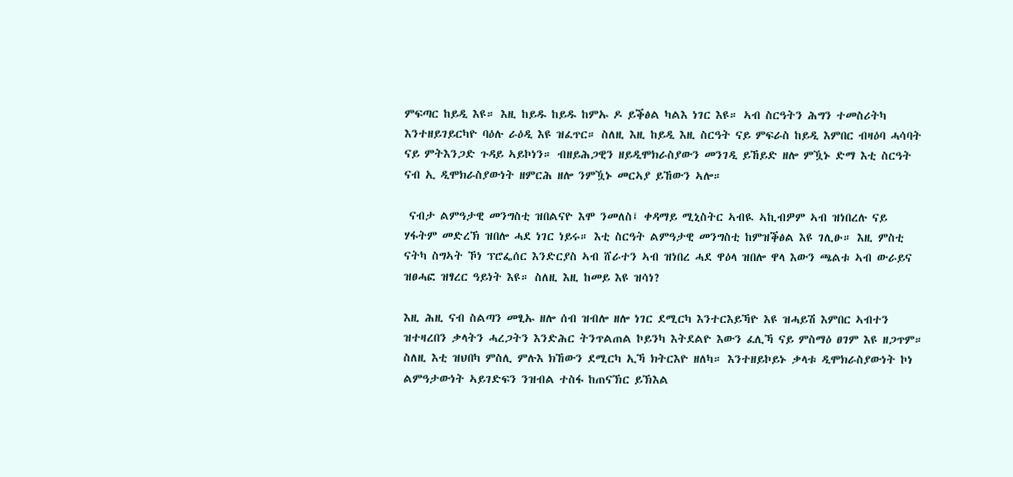ምፍጣር ከይዲ እዩ። እዚ ከይዱ ከይዱ ከምኡ ዶ ይቕፅል ካልእ ነገር እዩ። ኣብ ስርዓትን ሕግን ተመስሪትካ እንተዘይገይርካዮ ባዕሉ ራዕዲ እዩ ዝፈጥር። ስለዚ እዚ ከይዲ እዚ ስርዓት ናይ ምፍራስ ከይዲ እምበር ብዛዕባ ሓሳባት ናይ ምትእንጋድ ጉዳይ ኣይኮነን። ብዘይሕጋዊን ዘይዲሞክራስያውን መንገዲ ይኸይድ ዘሎ ምዃኑ ድማ እቲ ስርዓት ናብ ኢ ዲሞክራስያውነት ዘምርሕ ዘሎ ንምዃኑ መርኣያ ይኸውን ኣሎ።

 ናብታ ልምዓታዊ መንግስቲ ዝበልናዮ እሞ ንመለስ፤ ቀዳማይ ሚኒስትር ኣብዪ ኣኪብዎም ኣብ ዝነበረሉ ናይ ሃፋትም መድረኽ ዝበሎ ሓደ ነገር ነይሩ። እቲ ስርዓት ልምዓታዊ መንግስቲ ከምዝቕፅል እዩ ገሊፁ። እዚ ምስቲ ናትካ ስግኣት ኾነ ፕሮፌሰር እንድርያስ ኣብ ሸራተን ኣብ ዝነበረ ሓደ ዋዕላ ዝበሎ ዋላ እውን ጫልቱ ኣብ ውራይና ዝፀሓፎ ዝፃረር ዓይነት እዩ። ስለዚ እዚ ከመይ እዩ ዝሳነ?

እዚ ሕዚ ናብ ስልጣን መፂኡ ዘሎ ሰብ ዝብሎ ዘሎ ነገር ደሚርካ እንተርእይኻዮ እዩ ዝሓይሽ እምበር ኣብተን ዝተዛረበን ቃላትን ሓረጋትን እንድሕር ትንጥልጠል ኮይንካ እትደልዮ እውን ፈሊኻ ናይ ምስማዕ ፀገም እዩ ዘጋጥም። ስለዚ እቲ ዝህበካ ምስሊ ምሉእ ክኸውን ደሚርካ ኢኻ ክትርእዮ ዘለካ። እንተዘይኮይኑ ቃላቱ ዲሞክራስያውነት ኮነ ልምዓታውነት ኣይገድፍን ንዝብል ተስፋ ከጠናኽር ይኽእል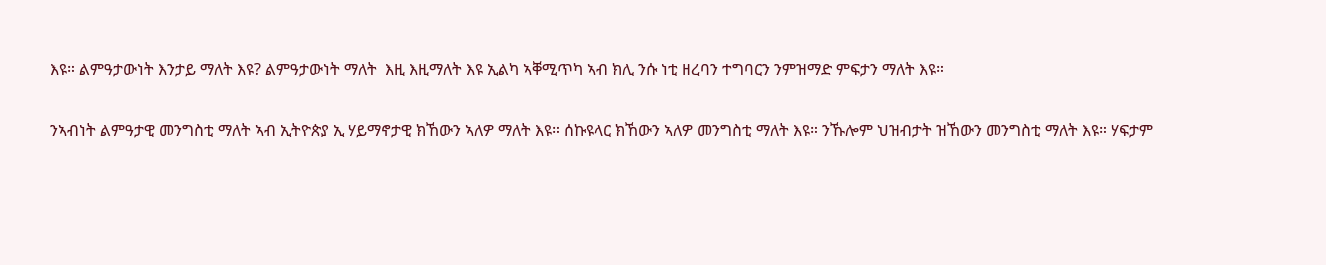እዩ። ልምዓታውነት እንታይ ማለት እዩ? ልምዓታውነት ማለት  እዚ እዚማለት እዩ ኢልካ ኣቐሚጥካ ኣብ ክሊ ንሱ ነቲ ዘረባን ተግባርን ንምዝማድ ምፍታን ማለት እዩ።

ንኣብነት ልምዓታዊ መንግስቲ ማለት ኣብ ኢትዮጵያ ኢ ሃይማኖታዊ ክኸውን ኣለዎ ማለት እዩ። ሰኩዩላር ክኸውን ኣለዎ መንግስቲ ማለት እዩ። ንኹሎም ህዝብታት ዝኸውን መንግስቲ ማለት እዩ። ሃፍታም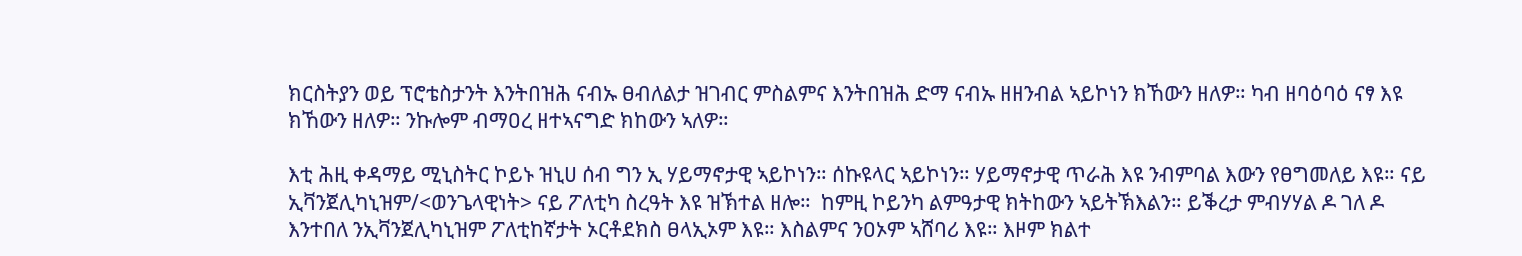ክርስትያን ወይ ፕሮቴስታንት እንትበዝሕ ናብኡ ፀብለልታ ዝገብር ምስልምና እንትበዝሕ ድማ ናብኡ ዘዘንብል ኣይኮነን ክኸውን ዘለዎ። ካብ ዘባዕባዕ ናፃ እዩ ክኸውን ዘለዎ። ንኩሎም ብማዐረ ዘተኣናግድ ክከውን ኣለዎ።

እቲ ሕዚ ቀዳማይ ሚኒስትር ኮይኑ ዝኒሀ ሰብ ግን ኢ ሃይማኖታዊ ኣይኮነን። ሰኩዩላር ኣይኮነን። ሃይማኖታዊ ጥራሕ እዩ ንብምባል እውን የፀግመለይ እዩ። ናይ ኢቫንጀሊካኒዝም/<ወንጌላዊነት> ናይ ፖለቲካ ስረዓት እዩ ዝኽተል ዘሎ።  ከምዚ ኮይንካ ልምዓታዊ ክትከውን ኣይትኽእልን። ይቕረታ ምብሃሃል ዶ ገለ ዶ እንተበለ ንኢቫንጀሊካኒዝም ፖለቲከኛታት ኦርቶደክስ ፀላኢኦም እዩ። እስልምና ንዐኦም ኣሸባሪ እዩ። እዞም ክልተ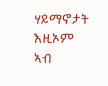ሃይማኖታት እዚኦም ኣብ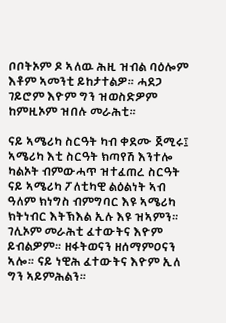ቦቦትኦም ዶ ኣለዉ ሕዚ ዝብል ባዕሎም እቶም ኣመንቲ ይከታተልዎ። ሓደጋ ገይሮም እዮም ግን ዝወስድዎም ከምዚኦም ዝበሉ መራሕቲ።

ናይ ኣሜሪካ ስርዓት ካብ ቀደሙ ጀሚሩ፤ ኣሜሪካ እቲ ስርዓት ክጣየሽ እንተሎ ካልኦት ብምውሓጥ ዝተፈጠረ ስርዓት ናይ ኣሜሪካ ፖለቲካዊ ልዕልነት ኣብ ዓለም ክነግስ ብምግባር እዩ ኣሜሪካ ክትነብር እትኽእል ኢሉ እዩ ዝኣምን። ገሊኦም መራሕቲ ፈተውትና እዮም ይብልዎም። ዘፋትወናን ዘሰማምዐናን ኣሎ። ናይ ነዊሕ ፈተውትና እዮም ኢለ ግን ኣይምሕልን።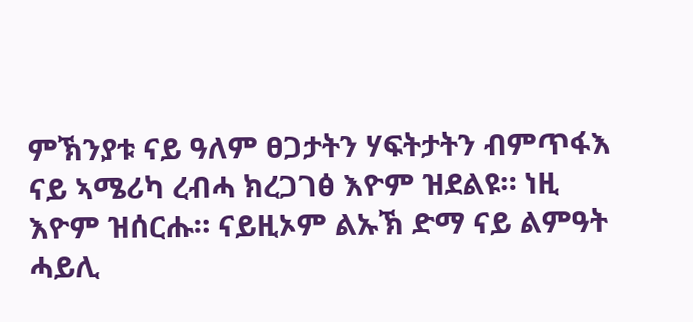ምኽንያቱ ናይ ዓለም ፀጋታትን ሃፍትታትን ብምጥፋእ  ናይ ኣሜሪካ ረብሓ ክረጋገፅ እዮም ዝደልዩ። ነዚ እዮም ዝሰርሑ። ናይዚኦም ልኡኽ ድማ ናይ ልምዓት ሓይሊ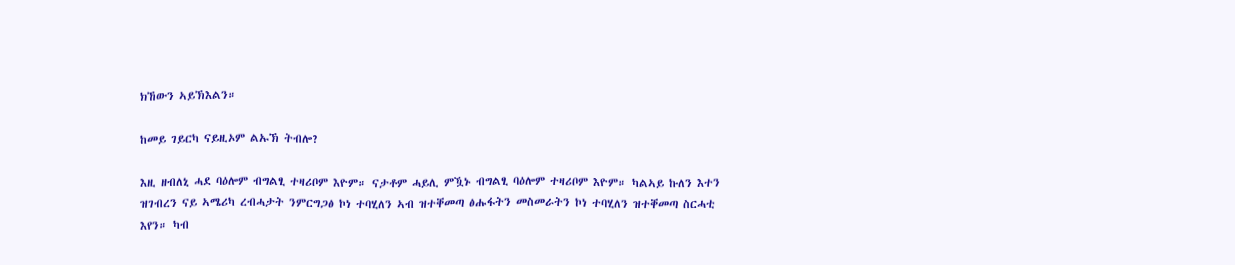ክኸውን ኣይኽእልን።

ከመይ ገይርካ ናይዚኦም ልኡኽ ትብሎ?

እዚ ዘብለኒ ሓደ ባዕሎም ብግልፂ ተዛሪቦም እዮም። ናታቶም ሓይሊ ምዃኑ ብግልፂ ባዕሎም ተዛሪቦም እዮም። ካልኣይ ኩለን እተን ዝገብረን ናይ ኣሜሪካ ረብሓታት ንምርግጋፅ ኮነ ተባሂለን ኣብ ዝተቐመጣ ፅሑፋትን መስመራትን ኮነ ተባሂለን ዝተቐመጣ ስርሓቲ እየን። ካብ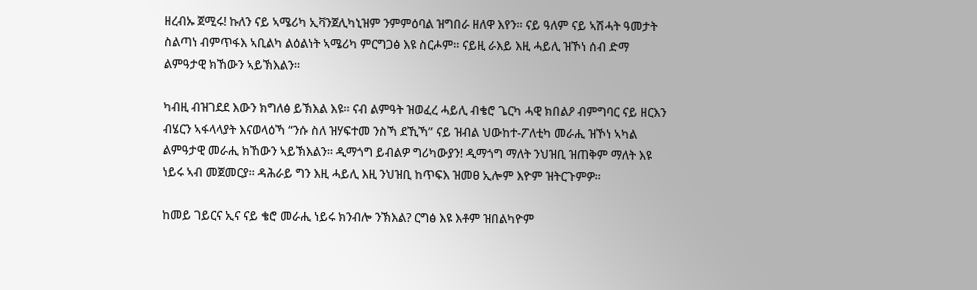ዘረብኡ ጀሚሩ! ኩለን ናይ ኣሜሪካ ኢቫንጀሊካኒዝም ንምምዕባል ዝግበራ ዘለዋ እየን። ናይ ዓለም ናይ ኣሽሓት ዓመታት ስልጣነ ብምጥፋእ ኣቢልካ ልዕልነት ኣሜሪካ ምርግጋፅ እዩ ስርሖም። ናይዚ ራእይ እዚ ሓይሊ ዝኾነ ሰብ ድማ ልምዓታዊ ክኸውን ኣይኽእልን።

ካብዚ ብዝገደደ እውን ክግለፅ ይኽእል እዩ። ናብ ልምዓት ዝወፈረ ሓይሊ ብቄሮ ጌርካ ሓዊ ክበልዖ ብምግባር ናይ ዘርእን ብሄርን ኣፋላላያት እናወላዕኻ “ንሱ ስለ ዝሃፍተመ ንስኻ ደኺኻ” ናይ ዝብል ህውከተ-ፖለቲካ መራሒ ዝኾነ ኣካል ልምዓታዊ መራሒ ክኸውን ኣይኽእልን። ዲማጎግ ይብልዎ ግሪካውያን! ዲማጎግ ማለት ንህዝቢ ዝጠቅም ማለት እዩ ነይሩ ኣብ መጀመርያ። ዳሕራይ ግን እዚ ሓይሊ እዚ ንህዝቢ ከጥፍእ ዝመፀ ኢሎም እዮም ዝትርጉምዎ።

ከመይ ገይርና ኢና ናይ ቄሮ መራሒ ነይሩ ክንብሎ ንኽእል? ርግፅ እዩ እቶም ዝበልካዮም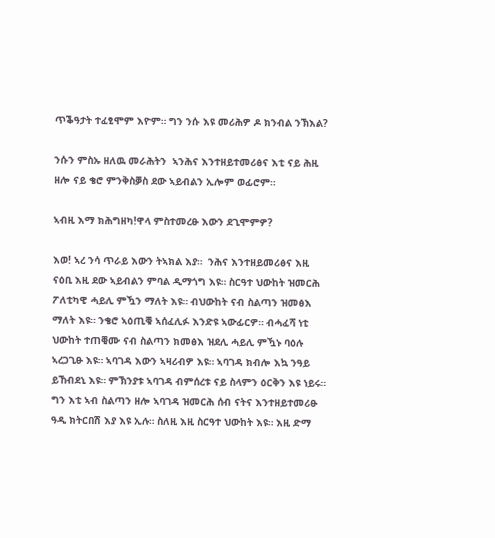ጥቕዓታት ተፈፂሞም እዮም። ግን ንሱ እዩ መሪሕዎ ዶ ክንብል ንኽእል?

ንሱን ምስኡ ዘለዉ መራሕትን  ኣንሕና እንተዘይተመሪፅና እቲ ናይ ሕዚ ዘሎ ናይ ቄሮ ምንቅስቓስ ደው ኣይብልን ኢሎም ወፊሮም።

ኣብዚ እማ ክሕግዘካ!ዋላ ምስተመረፁ እውን ደጊሞምዎ?

እወ! ኣረ ንሳ ጥራይ እውን ትኣክል እያ።  ንሕና እንተዘይመሪፅና እዚ ናዕቢ እዚ ደው ኣይብልን ምባል ዲማጎግ እዩ። ስርዓተ ህውከት ዝመርሕ ፖለቲካዊ ሓይሊ ምዃን ማለት እዩ። ብህውከት ናብ ስልጣን ዝመፅእ ማለት እዩ። ንቄሮ ኣዕጢቑ ኣሰፈሊፉ እንድዩ ኣውፊርዎ። ብሓፈሻ ነቲ ህውከት ተጠቒሙ ናብ ስልጣን ክመፅእ ዝደሊ ሓይሊ ምዃኑ ባዕሉ ኣረጋጊፁ እዩ። ኣባገዳ እውን ኣዛሪብዎ እዩ። ኣባገዳ ክብሎ እኳ ንዓይ ይኸብደኒ እዩ። ምኽንያቱ ኣባገዳ ብምሰረቱ ናይ ስላምን ዕርቅን እዩ ነይሩ። ግን እቲ ኣብ ስልጣን ዘሎ ኣባገዳ ዝመርሕ ሰብ ናትና እንተዘይተመሪፁ ዓዲ ክትርበሽ እያ እዩ ኢሉ። ስለዚ እዚ ስርዓተ ህውከት እዩ። እዚ ድማ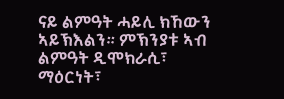ናይ ልምዓት ሓይሊ ክኸውን ኣይኽእልን። ምኽንያቱ ኣብ ልምዓት ዲሞክራሲ፣ ማዕርነት፣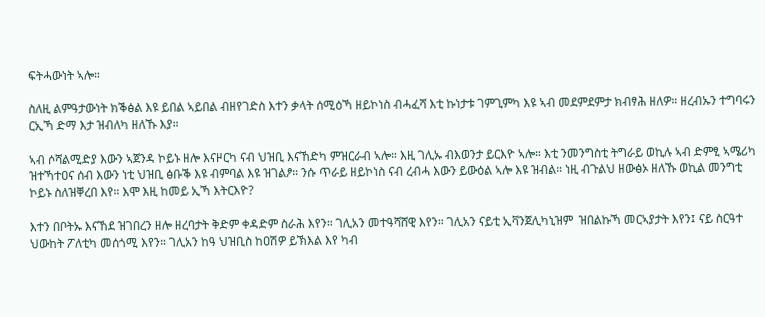ፍትሓውነት ኣሎ።

ስለዚ ልምዓታውነት ክቕፅል እዩ ይበል ኣይበል ብዘየገድስ እተን ቃላት ሰሚዕኻ ዘይኮነስ ብሓፈሻ እቲ ኩነታቱ ገምጊምካ እዩ ኣብ መደምደምታ ክብፃሕ ዘለዎ። ዘረብኡን ተግባሩን ርኢኻ ድማ እታ ዝብለካ ዘለኹ እያ።

ኣብ ሶሻልሚድያ እውን ኣጀንዳ ኮይኑ ዘሎ እናዞርካ ናብ ህዝቢ እናኸድካ ምዝርራብ ኣሎ። እዚ ገሊኡ ብእወንታ ይርእዮ ኣሎ። እቲ ንመንግስቲ ትግራይ ወኪሉ ኣብ ድምፂ ኣሜሪካ ዝተኻተዐና ሰብ እውን ነቲ ህዝቢ ፅቡቕ እዩ ብምባል እዩ ዝገልፆ። ንሱ ጥራይ ዘይኮነስ ናብ ረብሓ እውን ይውዕል ኣሎ እዩ ዝብል። ነዚ ብጉልህ ዘውፅኦ ዘለኹ ወኪል መንግቲ ኮይኑ ስለዝቐረበ እየ። እሞ እዚ ከመይ ኢኻ እትርእዮ?

እተን በቦትኡ እናኸደ ዝገበረን ዘሎ ዘረባታት ቅድም ቀዳድም ስራሕ እየን። ገሊአን መተዓሻሸዊ እየን። ገሊአን ናይቲ ኢቫንጀሊካኒዝም  ዝበልኩኻ መርኣያታት እየን፤ ናይ ስርዓተ ህውከት ፖለቲካ መሰጎሚ እየን። ገሊአን ከዓ ህዝቢስ ከዐሽዎ ይኽእል እየ ካብ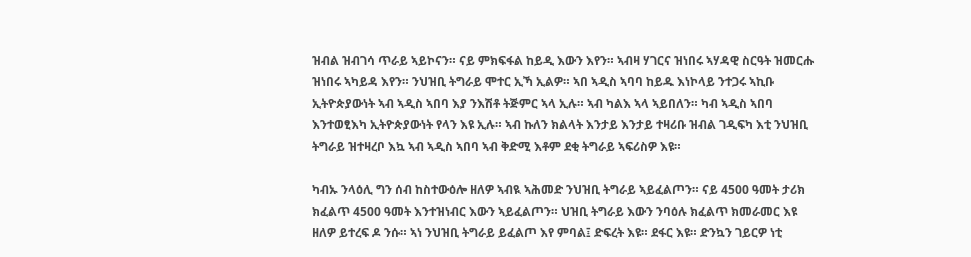ዝብል ዝብገሳ ጥራይ ኣይኮናን። ናይ ምክፍፋል ከይዲ እውን እየን። ኣብዛ ሃገርና ዝነበሩ ኣሃዳዊ ስርዓት ዝመርሑ ዝነበሩ ኣካይዳ እየን። ንህዝቢ ትግራይ ሞተር ኢኻ ኢልዎ። ኣበ ኣዲስ ኣባባ ከይዱ እነኮላይ ንተጋሩ ኣኪቡ ኢትዮጵያውነት ኣብ ኣዲስ ኣበባ እያ ንእሽቶ ትጅምር ኣላ ኢሉ። ኣብ ካልእ ኣላ ኣይበለን። ካብ ኣዲስ ኣበባ እንተወፂእካ ኢትዮጵያውነት የላን እዩ ኢሉ። ኣብ ኩለን ክልላት እንታይ እንታይ ተዛሪቡ ዝብል ገዲፍካ እቲ ንህዝቢ ትግራይ ዝተዛረቦ እኳ ኣብ ኣዲስ ኣበባ ኣብ ቅድሚ እቶም ደቂ ትግራይ ኣፍሪስዎ እዩ።

ካብኡ ንላዕሊ ግን ሰብ ከስተውዕሎ ዘለዎ ኣብዪ ኣሕመድ ንህዝቢ ትግራይ ኣይፈልጦን። ናይ 4500 ዓመት ታሪክ ክፈልጥ 4500 ዓመት እንተዝነብር እውን ኣይፈልጦን። ህዝቢ ትግራይ እውን ንባዕሉ ክፈልጥ ክመራመር እዩ ዘለዎ ይተረፍ ዶ ንሱ። ኣነ ንህዝቢ ትግራይ ይፈልጦ እየ ምባል፤ ድፍረት እዩ። ደፋር እዩ። ድንኳን ገይርዎ ነቲ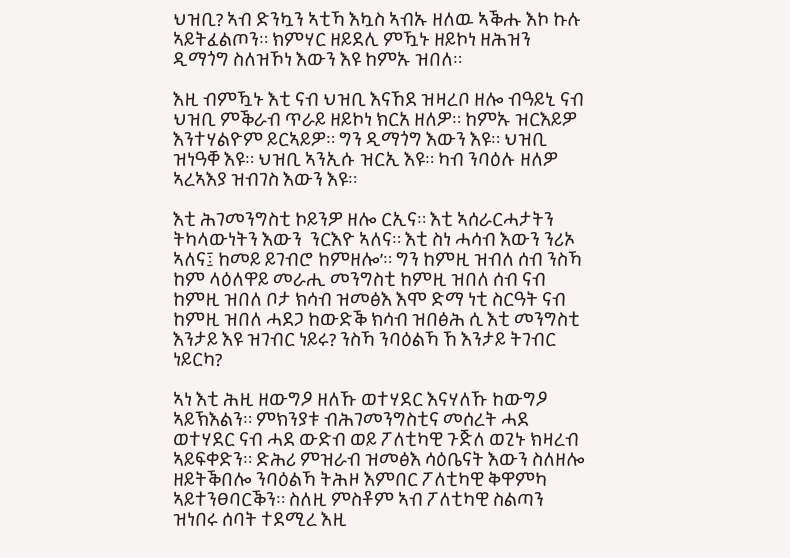ህዝቢ? ኣብ ድንኳን ኣቲኻ እኳስ ኣብኡ ዘለዉ ኣቕሑ እኮ ኩሉ ኣይትፈልጦን። ክምሃር ዘይደሊ ምዃኑ ዘይኮነ ዘሕዝን ዲማጎግ ስለዝኾነ እውን እዩ ከምኡ ዝበለ።

እዚ ብምዃኑ እቲ ናብ ህዝቢ እናኸደ ዝዛረቦ ዘሎ ብዓይኒ ናብ ህዝቢ ምቕራብ ጥራይ ዘይኮነ ክርአ ዘለዎ። ከምኡ ዝርእይዎ እንተሃልዮም ይርኣይዎ። ግን ዲማጎግ እውን እዩ። ህዝቢ ዝነዓቐ እዩ። ህዝቢ ኣንኢሱ ዝርኢ እዩ። ካብ ንባዕሉ ዘለዎ ኣረኣእያ ዝብገስ እውን እዩ።

እቲ ሕገመንግስቲ ኮይንዎ ዘሎ ርኢና። እቲ ኣሰራርሓታትን ትካላውነትን እውን  ንርእዮ ኣለና። እቲ ስነ ሓሳብ እውን ንሪኦ ኣለና፤ ከመይ ይገብሮ ከምዘሎ’። ግን ከምዚ ዝብለ ሰብ ንስኻ ከም ላዕለዋይ መራሒ መንግስቲ ከምዚ ዝበለ ሰብ ናብ ከምዚ ዝበለ ቦታ ክሳብ ዝመፅእ እሞ ድማ ነቲ ስርዓት ናብ ከምዚ ዝበለ ሓደጋ ከውድቕ ክሳብ ዝበፅሕ ሲ እቲ መንግስቲ እንታይ እዩ ዝገብር ነይሩ? ንስኻ ንባዕልኻ ኸ እንታይ ትገብር ነይርካ?

ኣነ እቲ ሕዚ ዘውግዖ ዘለኹ ወተሃደር እናሃለኹ ከውግዖ ኣይኽእልን። ምክንያቱ ብሕገመንግስቲና መሰረት ሓደ ወተሃደር ናብ ሓደ ውድብ ወይ ፖለቲካዊ ጉጅለ ወጊኑ ክዛረብ ኣይፍቀድን። ድሕሪ ምዝራብ ዝመፅእ ሳዕቤናት እውን ስለዘሎ  ዘይትቕበሎ ንባዕልኻ ትሕዞ እምበር ፖለቲካዊ ቅዋምካ ኣይተንፀባርቕን። ስለዚ ምስቶም ኣብ ፖለቲካዊ ስልጣን ዝነበሩ ሰባት ተደሚረ እዚ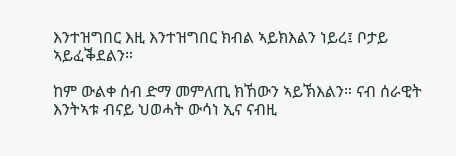እንተዝግበር እዚ እንተዝግበር ክብል ኣይክእልን ነይረ፤ ቦታይ ኣይፈቕደልን።

ከም ውልቀ ሰብ ድማ መምለጢ ክኸውን ኣይኽእልን። ናብ ሰራዊት እንትኣቱ ብናይ ህወሓት ውሳነ ኢና ናብዚ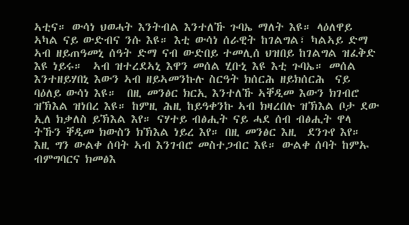ኣቲና። ውሳነ ህወሓት እንትብል እንተለኹ ጉባኤ ማለት እዩ። ላዕለዋይ ኣካል ናይ ውድብና ንሱ እዩ። እቲ ውሳነ ሰራዊት ከገልግል፣ ካልኣይ ድማ ኣብ ዘይጠዓመኒ ሰዓት ድማ ናብ ውድበይ ተመሊሰ ህዝበይ ከገልግል ዝፈቅድ እዩ ነይሩ።  ኣብ ዝተረደኣኒ እዋን መሰል ሂቡኒ እዩ እቲ ጉባኤ። መሰል እንተዘይሃበኒ እውን ኣብ ዘይኣመንኩሉ ስርዓት ክሰርሕ ዘይክሰርሕ  ናይ ባዕለይ ውሳነ እዩ።  በዚ መንፅር ክርኢ እንተለኹ ኣቐዲመ እውን ክገብሮ ዝኽእል ዝነበረ እዩ። ከምዚ ሕዚ ከይዓቀንኩ ኣብ ክዛረበሉ ዝኽእል ቦታ ደው ኢለ ክቃለስ ይኽእል እየ። ናሃተይ ብፅሒት ናይ ሓደ ሰብ ብፅሒት ዋላ ትኹን ቐዲመ ክውስን ክኽእል ነይረ እየ። በዚ መንፅር እዚ  ደንጉየ እየ። እዚ ግን ውልቀ ሰባት ኣብ እንገብሮ መስተጋብር እዩ። ውልቀ ሰባት ከምኡ ብምግባርና ክመፅእ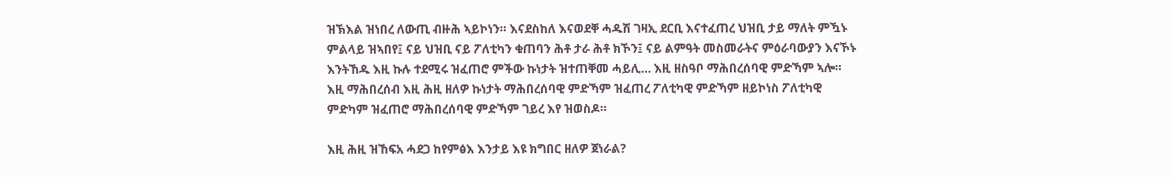ዝኽእል ዝነበረ ለውጢ ብዙሕ ኣይኮነን። እናደስከለ እናወደቐ ሓዱሽ ገዛኢ ደርቢ እናተፈጠረ ህዝቢ ታይ ማለት ምዃኑ ምልላይ ዝኣበየ፤ ናይ ህዝቢ ናይ ፖለቲካን ቁጠባን ሕቶ ታራ ሕቶ ክኾን፤ ናይ ልምዓት መስመራትና ምዕራባውያን እናኾኑ እንትኸዱ እዚ ኩሉ ተደሚሩ ዝፈጠሮ ምችው ኩነታት ዝተጠቐመ ሓይሊ… እዚ ዘስዓቦ ማሕበረሰባዊ ምድኻም ኣሎ። እዚ ማሕበረሰብ እዚ ሕዚ ዘለዎ ኩነታት ማሕበረሰባዊ ምድኻም ዝፈጠረ ፖለቲካዊ ምድኻም ዘይኮነስ ፖለቲካዊ ምድካም ዝፈጠሮ ማሕበረሰባዊ ምድኻም ገይረ እየ ዝወስዶ።

እዚ ሕዚ ዝኸፍአ ሓደጋ ከየምፅእ እንታይ እዩ ክግበር ዘለዎ ጀነራል?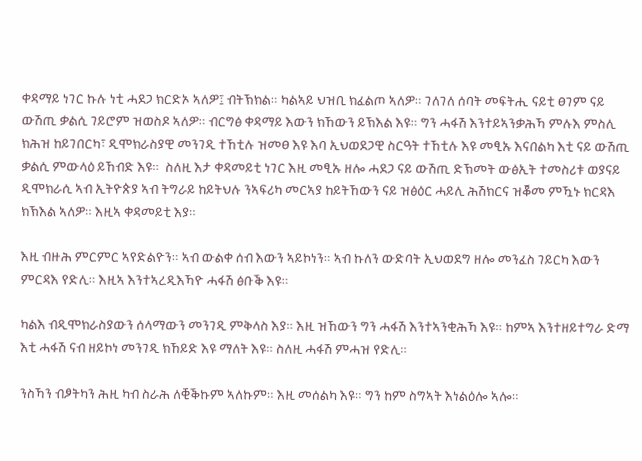ቀዳማይ ነገር ኩሉ ነቲ ሓደጋ ክርድኦ ኣለዎ፤ ብትኽክል። ካልኣይ ህዝቢ ክፈልጦ ኣለዎ። ገለገለ ሰባት መፍትሒ ናይቲ ፀገም ናይ ውሽጢ ቃልሲ ገይሮም ዝወስዶ ኣለዎ። ብርግፅ ቀዳማይ እውን ክኸውን ይኽእል እዩ። ግን ሓፋሽ እንተይኣንቃሕኻ ምሉእ ምስሊ ክሕዝ ከይገበርካ፣ ዲሞክራስያዊ መንገዲ ተኸቲሉ ዝመፀ እዩ እባ ኢህወደጋዊ ስርዓት ተኸቲሉ እዩ መፂኡ እናበልካ እቲ ናይ ውሽጢ ቃልሲ ምውላዕ ይኸብድ እዩ።  ስለዚ እታ ቀዳመይቲ ነገር እዚ መፂኡ ዘሎ ሓደጋ ናይ ውሽጢ ድኽመት ውፅኢት ተመስሪቱ ወያናይ ዲሞክራሲ ኣብ ኢትዮጵያ ኣብ ትግራይ ከይትህሉ ንኣፍሪካ መርኣያ ከይትኸውን ናይ ዝፅዕር ሓይሊ ሕሽክርና ዝቖመ ምዃኑ ክርዳእ ክኽእል ኣለዎ። እዚኣ ቀዳመይቲ እያ።

እዚ ብዙሕ ምርምር ኣየድልዮን። ኣብ ውልቀ ሰብ እውን ኣይኮነን። ኣብ ኩለን ውድባት ኢህወደግ ዘሎ መንፈስ ገይርካ እውን ምርዳእ የድሊ። እዚኣ እንተኣረዲእኻዮ ሓፋሽ ፅቡቕ እዩ።

ካልእ ብዲሞክራስያውን ሰላማውን መንገዲ ምቅላስ እያ። እዚ ዝኸውን ግን ሓፋሽ እንተኣንቂሕኻ እዩ። ከምኣ እንተዘይተግራ ድማ እቲ ሓፋሽ ናብ ዘይኮነ መንገዲ ክኸይድ እዩ ማለት እዩ። ስለዚ ሓፋሽ ምሓዝ የድሊ።

ንስኻን ብፆትካን ሕዚ ካብ ስራሕ ለቒቕኩም ኣለኩም። እዚ መሰልካ እዩ። ግን ከም ስግኣት እነልዕሎ ኣሎ።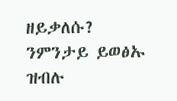ዘይቃለሱ? ንምንታይ ይወፅኡ ዝብሉ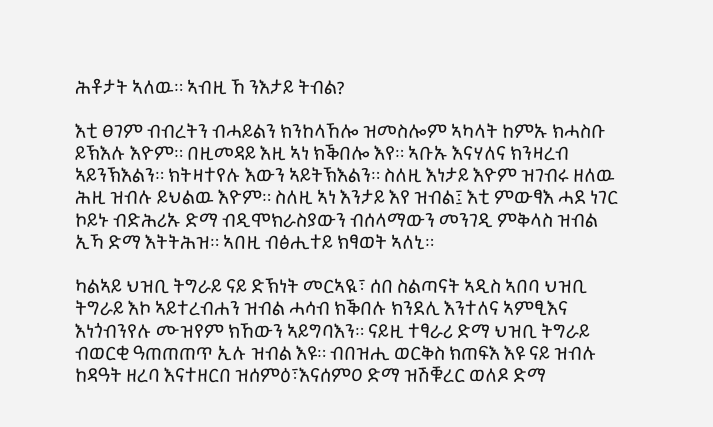ሕቶታት ኣለዉ። ኣብዚ ኸ ንእታይ ትብል?

እቲ ፀገም ብብረትን ብሓይልን ክንከላኸሎ ዝመስሎም ኣካላት ከምኡ ክሓስቡ ይኽእሉ እዮም። በዚመዳይ እዚ ኣነ ክቕበሎ እየ። ኣቡኡ እናሃለና ክንዛረብ ኣይንኽእልን። ክትዛተየሉ እውን ኣይትኽእልን። ስለዚ እነታይ እዮም ዝገብሩ ዘለዉ ሕዚ ዝብሉ ይህልዉ እዮም። ስለዚ ኣነ እንታይ እየ ዝብል፤ እቲ ምውፃእ ሓደ ነገር ኮይኑ ብድሕሪኡ ድማ ብዲሞክራስያውን ብሰላማውን መንገዲ ምቅላስ ዝብል ኢኻ ድማ እትትሕዝ። ኣበዚ ብፅሒተይ ክፃወት ኣለኒ።

ካልኣይ ህዝቢ ትግራይ ናይ ድኽነት መርኣዪ፣ ሰበ ስልጣናት ኣዲስ ኣበባ ህዝቢ ትግራይ እኮ ኣይተረብሐን ዝብል ሓሳብ ክቕበሉ ክንደሊ እንተለና ኣምፂእና እነጎብንየሉ ሙዝየም ክኸውን ኣይግባእን። ናይዚ ተፃራሪ ድማ ህዝቢ ትግራይ ብወርቂ ዓጠጠጠጥ ኢሉ ዝብል እዩ። ብበዝሒ ወርቅስ ክጠፍእ እዩ ናይ ዝብሉ ከዳዓት ዘረባ እናተዘርበ ዝሰምዕ፣እናሰምዐ ድማ ዝሽቑረር ወለዶ ድማ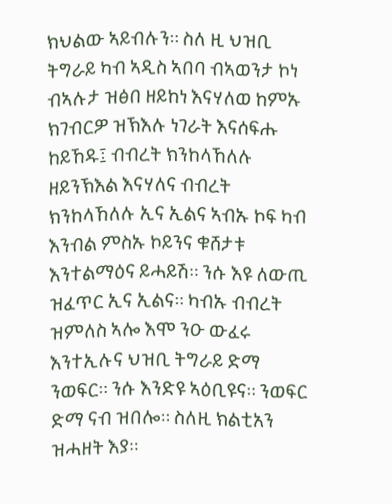ክህልው ኣይብሉን። ስለ ዚ ህዝቢ ትግራይ ካብ ኣዲስ ኣበባ ብኣወንታ ኮነ ብኣሉታ ዝፅበ ዘይከነ እናሃለወ ከምኡ ክገብርዎ ዝኽእሉ ነገራት እናሰፍሑ ከይኸዱ፤ ብብረት ክንከላኸለሉ ዘይንኽእል እናሃለና ብብረት ክንከላኸለሉ ኢና ኢልና ኣብኡ ኮፍ ካብ እንብል ምስኡ ኮይንና ቁሸታቱ እንተልማዕና ይሓይሽ። ንሱ እዩ ለውጢ ዝፈጥር ኢና ኢልና። ካብኡ ብብረት ዝምለስ ኣሎ እሞ ንዑ ውፈሩ እንተኢሉና ህዝቢ ትግራይ ድማ ንወፍር። ንሱ እንድዩ ኣዕቢዩና። ንወፍር ድማ ናብ ዝበሎ። ስለዚ ክልቲአን ዝሓዘት እያ።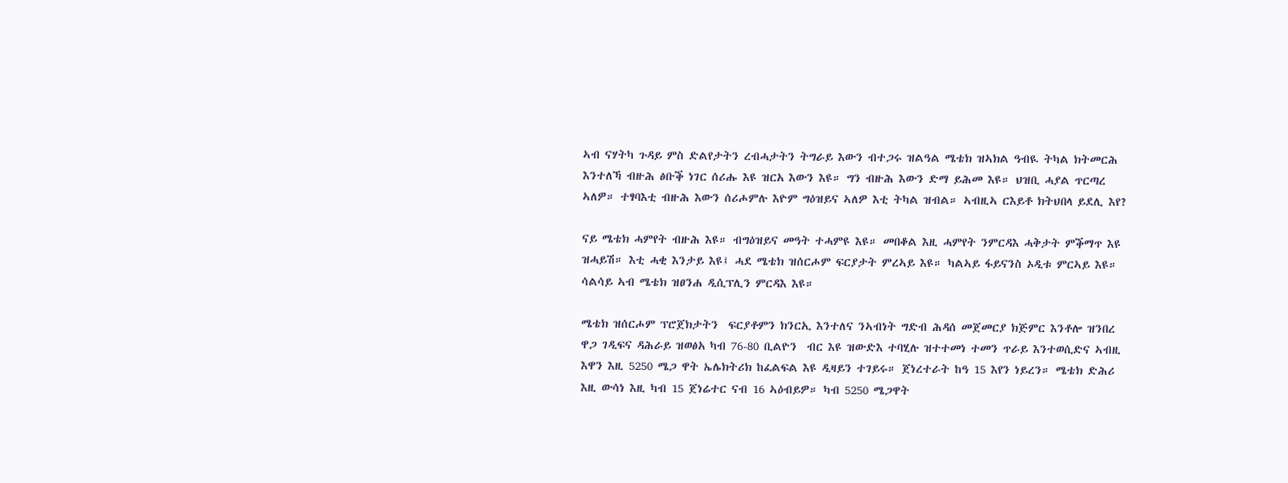ኣብ ናሃትካ ጉዳይ ምስ ድልየታትን ረብሓታትን ትግራይ እውን ብተጋሩ ዝልዓል ሜቴክ ዝኣክል ዓብዪ ትካል ክትመርሕ እንተለኻ ብዙሕ ፅቡቕ ነገር ሰሪሑ እዩ ዝርአ እውን እዩ። ግን ብዙሕ እውን ድማ ይሕመ እዩ። ህዝቢ ሓያል ጥርጣረ ኣለዎ። ተፃባእቲ ብዙሕ እውን ሰሪሖምሉ እዮም ግዕዝይና ኣለዎ እቲ ትካል ዝብል። ኣብዚኣ ርእይቶ ክትህበላ ይደሊ እየ?

ናይ ሜቴክ ሓምየት ብዙሕ እዩ። ብግዕዝይና መዓት ተሓምዩ እዩ። መበቆል እዚ ሓምየት ንምርዳእ ሓቅታት ምቕማጥ እዩ ዝሓይሽ። እቲ ሓቂ እንታይ እዩ፤ ሓደ ሜቴክ ዝሰርሖም ፍርያታት ምረኣይ እዩ። ካልኣይ ፋይናንስ ኦዲቱ ምርኣይ እዩ። ሳልሳይ ኣብ ሜቴክ ዝፀንሐ ዲሲፕሊን ምርዳእ እዩ።

ሜቴክ ዝሰርሖም ፕሮጀክታትን  ፍርያቶምን ክንርኢ እንተለና ንኣብነት ግድብ ሕዳሰ መጀመርያ ክጅምር እንቶሎ ዝንበረ ዋጋ ገዲፍና ዳሕራይ ዝወፅአ ካብ 76-80 ቢልዮን  ብር እዩ ዝውድእ ተባሂሉ ዝተተመነ ተመን ጥራይ እንተወሲድና ኣብዚ እዋን እዚ 5250 ሜጋ ዋት ኤሌክትሪክ ከፈልፍል እዩ ዲዛይን ተገይሩ። ጀነረተራት ከዓ 15 እየን ነይረን። ሜቴክ ድሕሪ እዚ ውሳነ እዚ ካብ 15 ጀነሬተር ናብ 16 ኣዕብይዎ። ካብ 5250 ሜጋዋት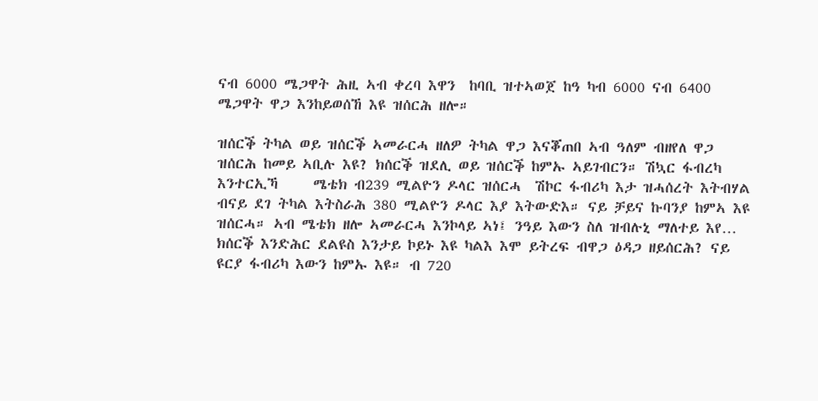ናብ 6000 ሜጋዋት ሕዚ ኣብ ቀረባ እዋን  ከባቢ ዝተኣወጀ ከዓ ካብ 6000 ናብ 6400 ሜጋዋት ዋጋ እንከይወሰኸ እዩ ዝሰርሕ ዘሎ።

ዝሰርቕ ትካል ወይ ዝሰርቕ ኣመራርሓ ዘለዎ ትካል ዋጋ እናቖጠበ ኣብ ዓለም ብዘየለ ዋጋ ዝሰርሕ ከመይ ኣቢሉ እዩ? ክሰርቕ ዝደሊ ወይ ዝሰርቕ ከምኡ ኣይገብርን። ሽኳር ፋብረካ እንተርኢኻ     ሜቴክ ብ239 ሚልዮን ዶላር ዝሰርሓ  ሽኮር ፋብሪካ እታ ዝሓሰረት እትብሃል ብናይ ደገ ትካል እትስራሕ 380 ሚልዮን ዶላር እያ እትውድእ። ናይ ቻይና ኩባንያ ከምኣ እዩ ዝሰርሓ። ኣብ ሜቴክ ዘሎ ኣመራርሓ እንኮላይ ኣነ፤ ንዓይ እውን ስለ ዝብሉኒ ማለተይ እየ… ክሰርቕ እንድሕር ደልዩስ እንታይ ኮይኑ እዩ ካልእ እሞ ይትረፍ ብዋጋ ዕዳጋ ዘይሰርሕ? ናይ ዩርያ ፋብሪካ እውን ከምኡ እዩ። ብ 720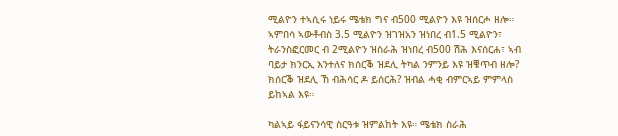ሚልዮን ተኣሲሩ ነይሩ ሜቴክ ግና ብ500 ሚልዮን እዩ ዝሰርሖ ዘሎ። ኣምበሳ ኣውቶብስ 3.5 ሚልዮን ዝገዝአን ዝነበረ ብ1.5 ሚልዮን፣  ትራንስፎርመር ብ 2ሚልዮን ዝስራሕ ዝነበረ ብ500 ሽሕ እናሰርሐ፣ ኣብ ባይታ ክንርኢ እንተለና ክሰርቕ ዝደሊ ትካል ንምንይ እዩ ዝቑጥብ ዘሎ? ክሰርቕ ዝደሊ ኸ ብሕሳር ዶ ይሰርሕ? ዝብል ሓቂ ብምርኣይ ምምላስ ይከኣል እዩ።

ካልኣይ ፋይናንሳዊ ስርዓቱ ዝምልከት እዩ። ሜቴክ ስራሕ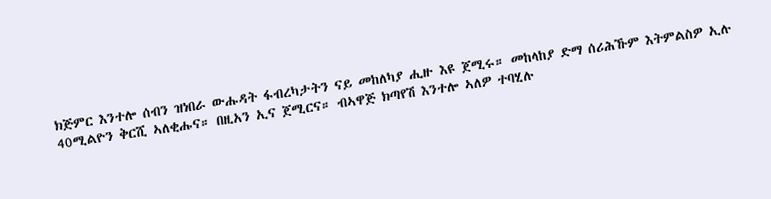ክጅምር እንተሎ ሰብን ዝነበራ ውሑዳት ፋብረካታትን ናይ መከለካያ ሒዙ እዩ ጀሚሩ። መከላከያ ድማ ሰሪሕኹም እትምልስዎ ኢሉ 40ሚልዮን ቅርሺ ኣለቂሑና። በዚአን ኢና ጀሚርና። ብኣዋጅ ክጣየሽ እንተሎ ኣለዎ ተባሂሉ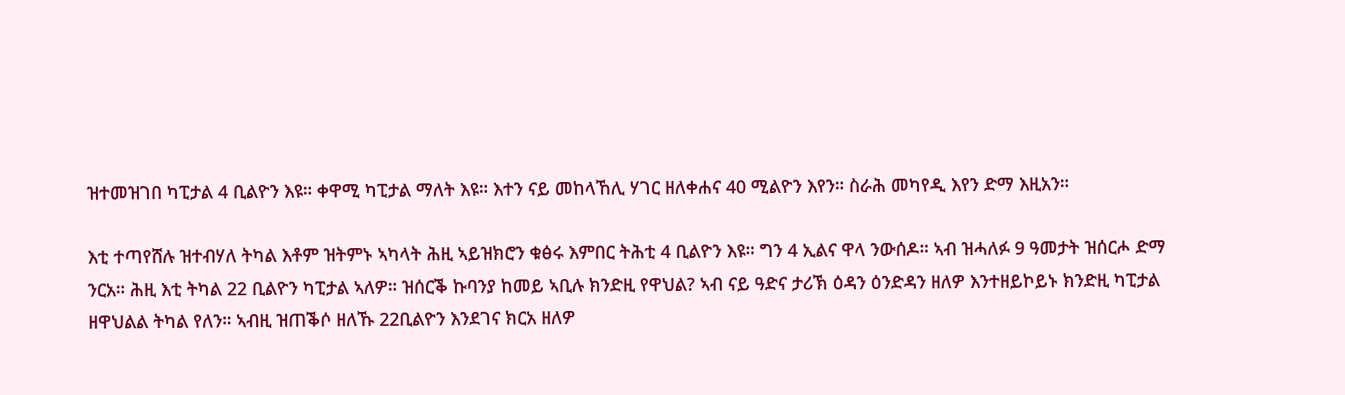ዝተመዝገበ ካፒታል 4 ቢልዮን እዩ። ቀዋሚ ካፒታል ማለት እዩ። እተን ናይ መከላኸሊ ሃገር ዘለቀሐና 40 ሚልዮን እየን። ስራሕ መካየዲ እየን ድማ እዚአን።

እቲ ተጣየሸሉ ዝተብሃለ ትካል እቶም ዝትምኑ ኣካላት ሕዚ ኣይዝክሮን ቁፅሩ እምበር ትሕቲ 4 ቢልዮን እዩ። ግን 4 ኢልና ዋላ ንውሰዶ። ኣብ ዝሓለፉ 9 ዓመታት ዝሰርሖ ድማ ንርአ። ሕዚ እቲ ትካል 22 ቢልዮን ካፒታል ኣለዎ። ዝሰርቕ ኩባንያ ከመይ ኣቢሉ ክንድዚ የዋህል? ኣብ ናይ ዓድና ታሪኽ ዕዳን ዕንድዳን ዘለዎ እንተዘይኮይኑ ክንድዚ ካፒታል ዘዋህልል ትካል የለን። ኣብዚ ዝጠቕሶ ዘለኹ 22ቢልዮን እንደገና ክርአ ዘለዎ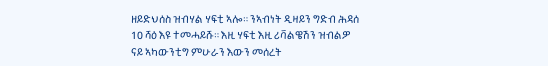ዘይድህሰስ ዝብሃል ሃፍቲ ኣሎ። ንኣብነት ዲዛይን ግድብ ሕዳሰ 10 ሻዕ እዩ ተመሓይሹ። እዚ ሃፍቲ እዚ ሪቫልዌሽን ዝብልዎ ናይ ኣካውንቲግ ምሁራን እውን መሰረት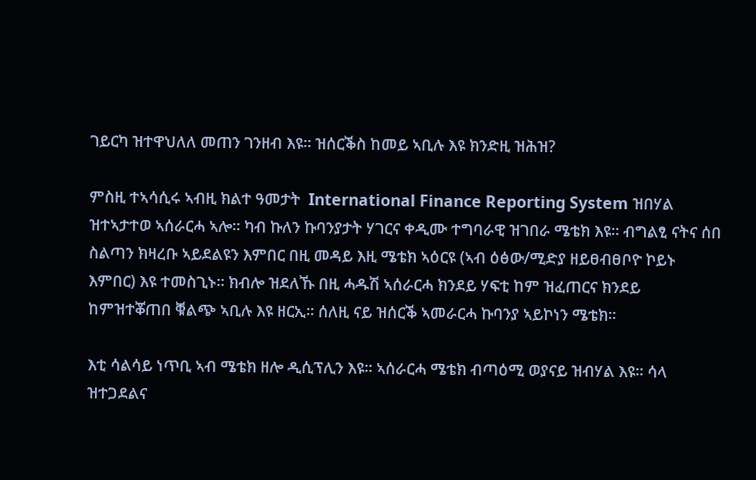ገይርካ ዝተዋህለለ መጠን ገንዘብ እዩ። ዝሰርቕስ ከመይ ኣቢሉ እዩ ክንድዚ ዝሕዝ?

ምስዚ ተኣሳሲሩ ኣብዚ ክልተ ዓመታት  International Finance Reporting System ዝበሃል ዝተኣታተወ ኣሰራርሓ ኣሎ። ካብ ኩለን ኩባንያታት ሃገርና ቀዲሙ ተግባራዊ ዝገበራ ሜቴክ እዩ። ብግልፂ ናትና ሰበ ስልጣን ክዛረቡ ኣይደልዩን እምበር በዚ መዳይ እዚ ሜቴክ ኣዕርዩ (ኣብ ዕፅው/ሚድያ ዘይፀብፀቦዮ ኮይኑ እምበር) እዩ ተመስጊኑ። ክብሎ ዝደለኹ በዚ ሓዱሽ ኣሰራርሓ ክንደይ ሃፍቲ ከም ዝፈጠርና ክንደይ ከምዝተቖጠበ ቑልጭ ኣቢሉ እዩ ዘርኢ። ሰለዚ ናይ ዝሰርቕ ኣመራርሓ ኩባንያ ኣይኮነን ሜቴክ።

እቲ ሳልሳይ ነጥቢ ኣብ ሜቴክ ዘሎ ዲሲፕሊን እዩ። ኣሰራርሓ ሜቴክ ብጣዕሚ ወያናይ ዝብሃል እዩ። ሳላ ዝተጋደልና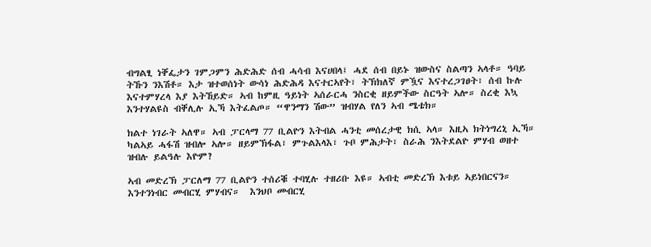ብግልፂ ነቐፌታን ገምጋምን ሕድሕድ ሰብ ሓሳብ እናሀበላ፤ ሓደ ሰብ በይኑ ዝውስና ስልጣን ኣላቶ። ዓባይ ትኹን ንእሽቶ። እታ ዝተወሰነት ውሳነ ሕድሕዳ እናተርኣየት፣ ትኽክለኛ ምዃና እናተረጋገፀት፣ ሰብ ኩሉ እናተምሃረላ እያ እትኸይድ። ኣብ ከምዚ ዓይነት ኣሰራርሓ ንስርቂ ዘይምችው ስርዓት ኣሎ። ስረቂ እኳ እንተሃልዩስ ብቐሊሉ ኢኻ እትፈልጦ። “ዋንማን ሽው” ዝብሃል የለን ኣብ ሜቴክ።

ክልተ ነገራት ኣለዋ። ኣብ ፓርላማ 77 ቢልዮን እትብል ሓንቲ መሰረታዊ ክሲ ኣላ። እዚኣ ክትነግረኒ ኢኻ። ካልኣይ ሓፋሽ ዝብሎ ኣሎ። ዘይምኽፋል፣ ምጉልእላእ፣ ጉቦ ምሕታት፣ ስራሕ ንእትደልዮ ምሃብ ወዘተ ዝብሉ ይልዓሉ እዮም?

ኣብ መድረኽ ፓርለማ 77 ቢልዮን ተሰሪቑ ተባሂሉ ተዘሪቡ እዩ። ኣብቲ መድረኽ እቱይ ኣይነበርናን። እንተንነብር መብርሂ ምሃብና።  እንህቦ መብርሂ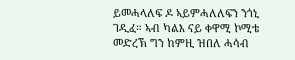ይመሓላለፍ ዶ ኣይምሓለለፍን ንጎኒ ገዲፈ። ኣብ ካልእ ናይ ቀዋሚ ኮሚቴ መድረኽ ግን ከምዚ ዝበለ ሓሳብ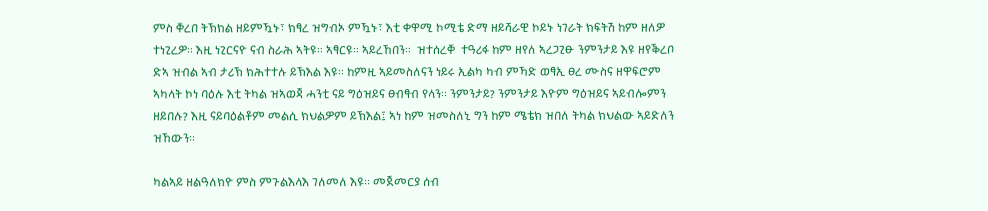ምስ ቐረበ ትኽክል ዘይምዃኑ፣ ክፃረ ዝግብኦ ምዃኑ፣ እቲ ቀዋሚ ኮሚቴ ድማ ዘይሻራዊ ኮይኑ ነገራት ክፍትሽ ከም ዘለዎ ተነጊረዎ። እዚ ነጊርናዮ ናብ ስራሕ ኣትዩ። ኣፃርዩ። ኣይረኸበን።  ዝተሰረቐ  ተዓሪፋ ከም ዘየለ ኣረጋጊፁ ንምንታይ እዩ ዘየቕረቦ ድኣ ዝብል ኣብ ታሪኽ ክሕተተሉ ይኽእል እዩ። ከምዚ ኣይመስለናን ነይሩ ኢልካ ካብ ምኻድ ወፃኢ ፀረ ሙስና ዘዋፍሮም ኣካላት ኮነ ባዕሉ እቲ ትካል ዝኣወጃ ሓንቲ ናይ ግዕዝይና ፀብፃብ የላን። ንምንታይ? ንምንታይ እዮም ግዕዝይና ኣይብሎምን ዘይበሉ? እዚ ናይባዕልቶም መልሲ ክህልዎም ይኽእል፤ ኣነ ከም ዝመስለኒ ግን ከም ሜቴክ ዝበለ ትካል ክህልው ኣይድለን ዝኸውን።

ካልኣይ ዘልዓለክዮ ምስ ምጉልእላእ ገለመለ እዩ። መጀመርያ ሰብ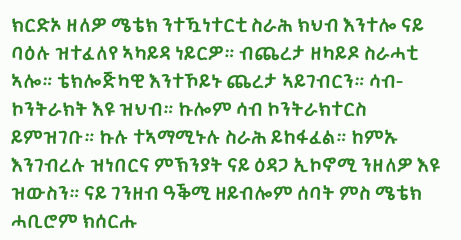ክርድኦ ዘለዎ ሜቴክ ንተዃነተርቲ ስራሕ ክህብ እንተሎ ናይ ባዕሉ ዝተፈለየ ኣካይዳ ነይርዎ። ብጨረታ ዘካይዶ ስራሓቲ ኣሎ። ቴክሎጅካዊ እንተኾይኑ ጨረታ ኣይገብርን። ሳብ-ኮንትራክት እዩ ዝህብ። ኩሎም ሳብ ኮንትራክተርስ ይምዝገቡ። ኩሉ ተኣማሚኑሉ ስራሕ ይከፋፈል። ከምኡ እንገብረሉ ዝነበርና ምኽንያት ናይ ዕዳጋ ኢኮኖሚ ንዘለዎ እዩ ዝውስን። ናይ ገንዘብ ዓቕሚ ዘይብሎም ሰባት ምስ ሜቴክ ሓቢሮም ክሰርሑ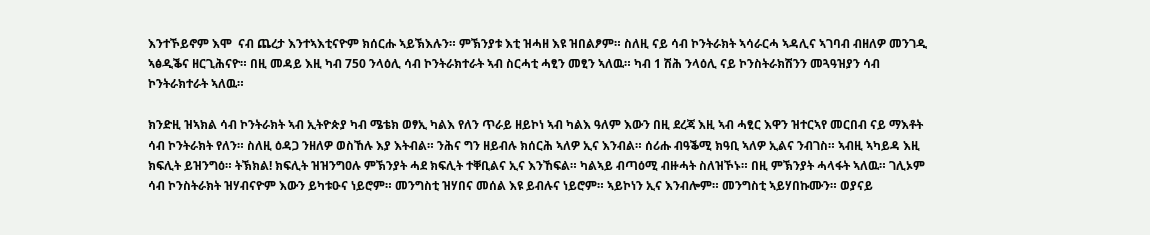እንተኾይኖም እሞ  ናብ ጨረታ እንተኣእቲናዮም ክሰርሑ ኣይኽእሉን። ምኽንያቱ እቲ ዝሓዘ እዩ ዝበልፆም። ስለዚ ናይ ሳብ ኮንትራክት ኣሳራርሓ ኣዳሊና ኣገባብ ብዘለዎ መንገዲ ኣፅዲቕና ዘርጊሕናዮ። በዚ መዳይ እዚ ካብ 750 ንላዕሊ ሳብ ኮንትራክተራት ኣብ ስርሓቲ ሓፂን መፂን ኣለዉ። ካብ 1 ሽሕ ንላዕሊ ናይ ኮንስትራክሽንን መጓዓዝያን ሳብ ኮንትራክተራት ኣለዉ።

ክንድዚ ዝኣክል ሳብ ኮንትራክት ኣብ ኢትዮጵያ ካብ ሜቴክ ወፃኢ ካልእ የለን ጥራይ ዘይኮነ ኣብ ካልእ ዓለም እውን በዚ ደረጃ እዚ ኣብ ሓፂር እዋን ዝተርኣየ መርበብ ናይ ማእቶት ሳብ ኮንትራክት የለን። ስለዚ ዕዳጋ ንዘለዎ ወስኸሉ እያ እትብል። ንሕና ግን ዘይብሉ ክሰርሕ ኣለዎ ኢና እንብል። ሰሪሑ ብዓቕሚ ክዓቢ ኣለዎ ኢልና ንብገስ። ኣብዚ ኣካይዳ እዚ ክፍሊት ይዝንግዕ። ትኽክል! ክፍሊት ዝዝንግዐሉ ምኽንያት ሓደ ክፍሊት ተቐቢልና ኢና እንኸፍል። ካልኣይ ብጣዕሚ ብዙሓት ስለዝኾኑ። በዚ ምኽንያት ሓላፋት ኣለዉ። ገሊኦም ሳብ ኮንስትራክት ዝሃብናዮም እውን ይካቱዑና ነይሮም። መንግስቲ ዝሃበና መሰል እዩ ይብሉና ነይሮም። ኣይኮነን ኢና እንብሎም። መንግስቲ ኣይሃበኩሙን። ወያናይ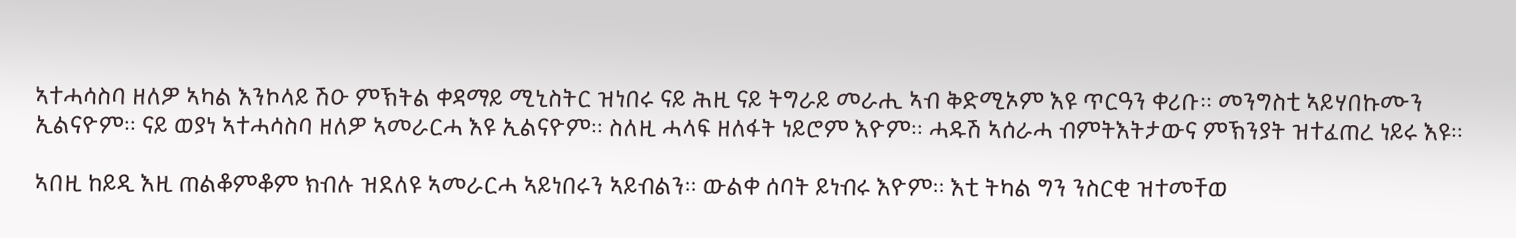ኣተሓሳስባ ዘለዎ ኣካል እንኮላይ ሽዑ ምኽትል ቀዳማይ ሚኒስትር ዝነበሩ ናይ ሕዚ ናይ ትግራይ መራሒ ኣብ ቅድሚኦም እዩ ጥርዓን ቀሪቡ። መንግስቲ ኣይሃበኩሙን ኢልናዮም። ናይ ወያነ ኣተሓሳስባ ዘለዎ ኣመራርሓ እዩ ኢልናዮም። ስለዚ ሓላፍ ዘለፋት ነይሮም እዮም። ሓዱሽ ኣሰራሓ ብምትእትታውና ምኽንያት ዝተፈጠረ ነይሩ እዩ።

ኣበዚ ከይዲ እዚ ጠልቆምቆም ክብሉ ዝደለዩ ኣመራርሓ ኣይነበሩን ኣይብልን። ውልቀ ሰባት ይነብሩ እዮም። እቲ ትካል ግን ንስርቂ ዝተመቸወ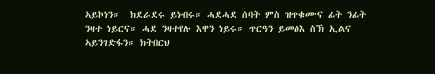ኣይኮነን።  ክደራደሩ ይነብሩ። ሓደሓደ ሰባት ምስ ዝጥቁሙና ፊት ንፊት ንዛተ ነይርና። ሓደ ንዛተየሉ እዋን ነይሩ። ጥርዓን ይመፅእ ስኽ ኢልና ኣይንገድፋን። ክትበርህ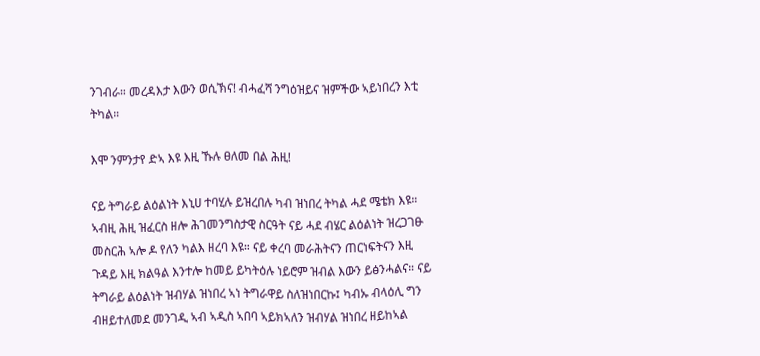ንገብራ። መረዳእታ እውን ወሲኽና! ብሓፈሻ ንግዕዝይና ዝምችው ኣይነበረን እቲ ትካል።

እሞ ንምንታየ ድኣ እዩ እዚ ኹሉ ፀለመ በል ሕዚ!

ናይ ትግራይ ልዕልነት እኒሀ ተባሂሉ ይዝረበሉ ካብ ዝነበረ ትካል ሓደ ሜቴክ እዩ። ኣብዚ ሕዚ ዝፈርስ ዘሎ ሕገመንግስታዊ ስርዓት ናይ ሓደ ብሄር ልዕልነት ዝረጋገፁ መስርሕ ኣሎ ዶ የለን ካልእ ዘረባ እዩ። ናይ ቀረባ መራሕትናን ጠርነፍትናን እዚ ጉዳይ እዚ ክልዓል እንተሎ ከመይ ይካትዕሉ ነይሮም ዝብል እውን ይፅንሓልና። ናይ ትግራይ ልዕልነት ዝብሃል ዝነበረ ኣነ ትግራዋይ ስለዝነበርኩ፤ ካብኡ ብላዕሊ ግን ብዘይተለመደ መንገዲ ኣብ ኣዲስ ኣበባ ኣይክኣለን ዝብሃል ዝነበረ ዘይከኣል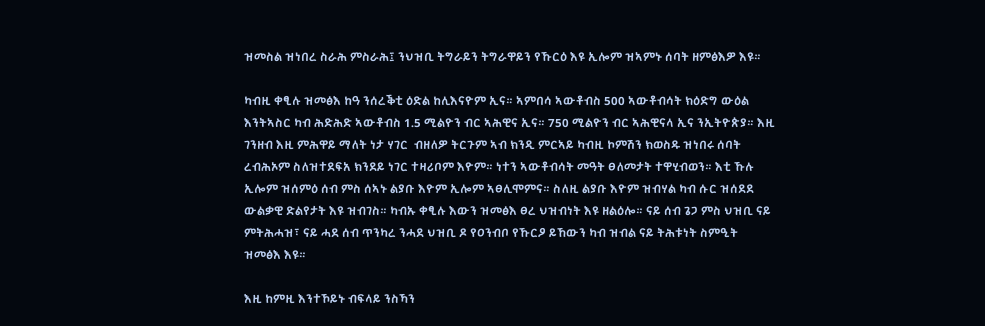ዝመስል ዝነበረ ስራሕ ምስራሕ፤ ንህዝቢ ትግራይን ትግራዋይን የኹርዕ እዩ ኢሎም ዝኣምኑ ሰባት ዘምፅእዎ እዩ።

ካብዚ ቀፂሉ ዝመፅእ ከዓ ንሰረቕቲ ዕድል ከሊእናዮም ኢና። ኣምበሳ ኣውቶብስ 500 ኣውቶብሳት ክዕድግ ውዕል እንትኣስር ካብ ሕድሕድ ኣውቶብስ 1.5 ሚልዮን ብር ኣሕዊና ኢና። 750 ሚልዮን ብር ኣሕዊናላ ኢና ንኢትዮጵያ። እዚ ገንዘብ እዚ ምሕዋይ ማለት ነታ ሃገር  ብዘለዎ ትርጉም ኣብ ክንዲ ምርኣይ ካብዚ ኮምሽን ክወስዱ ዝነበሩ ሰባት ረብሕኦም ስለዝተደፍአ ክንደይ ነገር ተዛሪቦም እዮም። ነተን ኣውቶብሳት መዓት ፀለመታት ተዋሂብወን። እቲ ኹሉ ኢሎም ዝሰምዕ ሰብ ምስ ሰኣኑ ልያቡ እዮም ኢሎም ኣፀሊሞምና። ስለዚ ልያቡ እዮም ዝብሃል ካብ ሱር ዝሰደደ ውልቃዊ ድልየታት እዩ ዝብገስ። ካብኡ ቀፂሉ እውን ዝመፅእ ፀረ ህዝብነት እዩ ዘልዕሎ። ናይ ሰብ ጌጋ ምስ ህዝቢ ናይ ምትሕሓዝ፣ ናይ ሓደ ሰብ ጥንካረ ንሓደ ህዝቢ ዶ የዐንብቦ የኹርዖ ይኸውን ካብ ዝብል ናይ ትሕቱነት ስምዒት ዝመፅእ እዩ።

እዚ ከምዚ እንተኾይኑ ብፍላይ ንስኻን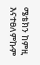ሜቴክን ከምዚ እናተፀለምኩም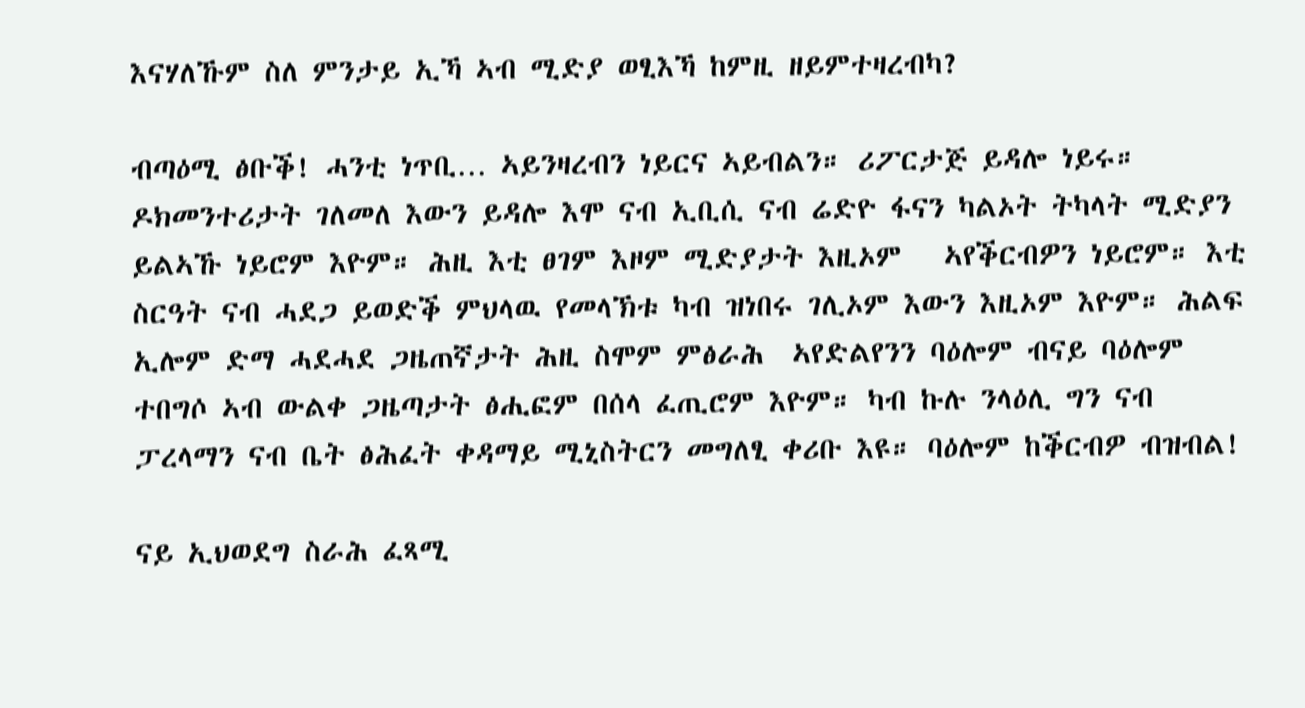እናሃለኹም ስለ ምንታይ ኢኻ ኣብ ሚድያ ወፂእኻ ከምዚ ዘይምተዛረብካ?

ብጣዕሚ ፅቡቕ! ሓንቲ ነጥቢ… ኣይንዛረብን ነይርና ኣይብልን። ሪፖርታጅ ይዳሎ ነይሩ። ዶክመንተሪታት ገለመለ እውን ይዳሎ እሞ ናብ ኢቢሲ ናብ ሬድዮ ፋናን ካልኦት ትካላት ሚድያን ይልኣኹ ነይሮም እዮም። ሕዚ እቲ ፀገም እዞም ሚድያታት እዚኦም   ኣየቕርብዎን ነይሮም። እቲ ስርዓት ናብ ሓደጋ ይወድቕ ምህላዉ የመላኽቱ ካብ ዝነበሩ ገሊኦም እውን እዚኦም እዮም። ሕልፍ ኢሎም ድማ ሓደሓደ ጋዜጠኛታት ሕዚ ስሞም ምፅራሕ  ኣየድልየንን ባዕሎም ብናይ ባዕሎም ተበግሶ ኣብ ውልቀ ጋዜጣታት ፅሒፎም በሰላ ፈጢሮም እዮም። ካብ ኩሉ ንላዕሊ ግን ናብ ፓረላማን ናብ ቤት ፅሕፈት ቀዳማይ ሚኒስትርን መግለፂ ቀሪቡ እዩ። ባዕሎም ከቕርብዎ ብዝብል!

ናይ ኢህወደግ ስራሕ ፈጻሚ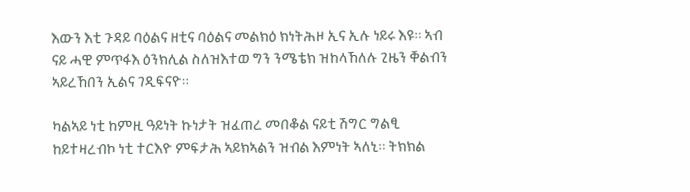እውን እቲ ጉዳይ ባዕልና ዘቲና ባዕልና መልክዕ ክነትሕዞ ኢና ኢሉ ነይሩ እዩ። ኣብ ናይ ሓዊ ምጥፋእ ዕንክሊል ስለዝእተወ ግን ንሜቴክ ዝከላኸለሉ ጊዜን ቐልብን ኣይረኸበን ኢልና ገዲፍናዮ።

ካልኣይ ነቲ ከምዚ ዓይነት ኩነታት ዝፈጠረ መበቆል ናይቲ ሽግር ግልፂ ከይተዛረብኮ ነቲ ተርእዮ ምፍታሕ ኣይክኣልን ዝብል እምነት ኣለኒ። ትክክል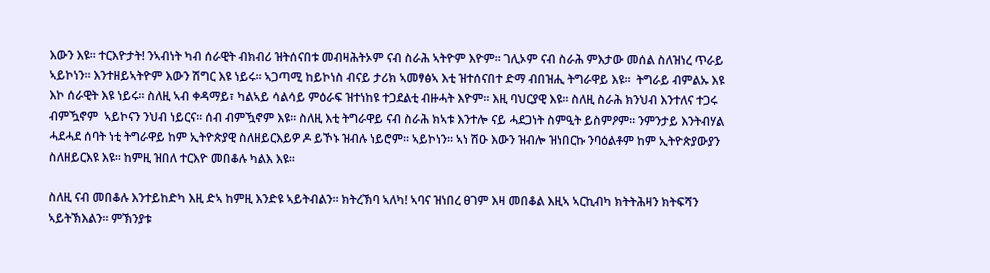እውን እዩ። ተርእዮታት! ንኣብነት ካብ ሰራዊት ብክብሪ ዝትሰናበቱ መብዛሕትኦም ናብ ስራሕ ኣትዮም እዮም። ገሊኦም ናብ ስራሕ ምእታው መሰል ስለዝነረ ጥራይ ኣይኮነን። እንተዘይኣትዮም እውን ሽግር እዩ ነይሩ። ኣጋጣሚ ከይኮነስ ብናይ ታሪክ ኣመፃፅኣ እቲ ዝተሰናበተ ድማ ብበዝሒ ትግራዋይ እዩ።  ትግራይ ብምልኡ እዩ እኮ ሰራዊት እዩ ነይሩ። ስለዚ ኣብ ቀዳማይ፣ ካልኣይ ሳልሳይ ምዕራፍ ዝተነከዩ ተጋደልቲ ብዙሓት እዮም። እዚ ባህርያዊ እዩ። ስለዚ ስራሕ ክንህብ እንተለና ተጋሩ ብምዃኖም  ኣይኮናን ንህብ ነይርና። ሰብ ብምዃኖም እዩ። ስለዚ እቲ ትግራዋይ ናብ ስራሕ ክኣቱ እንተሎ ናይ ሓደጋነት ስምዒት ይስምዖም። ንምንታይ እንትብሃል ሓደሓደ ሰባት ነቲ ትግራዋይ ከም ኢትዮጵያዊ ስለዘይርእይዎ ዶ ይኾኑ ዝብሉ ነይሮም። ኣይኮነን። ኣነ ሽዑ እውን ዝብሎ ዝነበርኩ ንባዕልቶም ከም ኢትዮጵያውያን ስለዘይርእዩ እዩ። ከምዚ ዝበለ ተርእዮ መበቆሉ ካልእ እዩ።

ስለዚ ናብ መበቆሉ እንተይከድካ እዚ ድኣ ከምዚ እንድዩ ኣይትብልን። ክትረኽባ ኣለካ! ኣባና ዝነበረ ፀገም እዛ መበቆል እዚኣ ኣርኪብካ ክትትሕዛን ክትፍሻን ኣይትኽእልን። ምኽንያቱ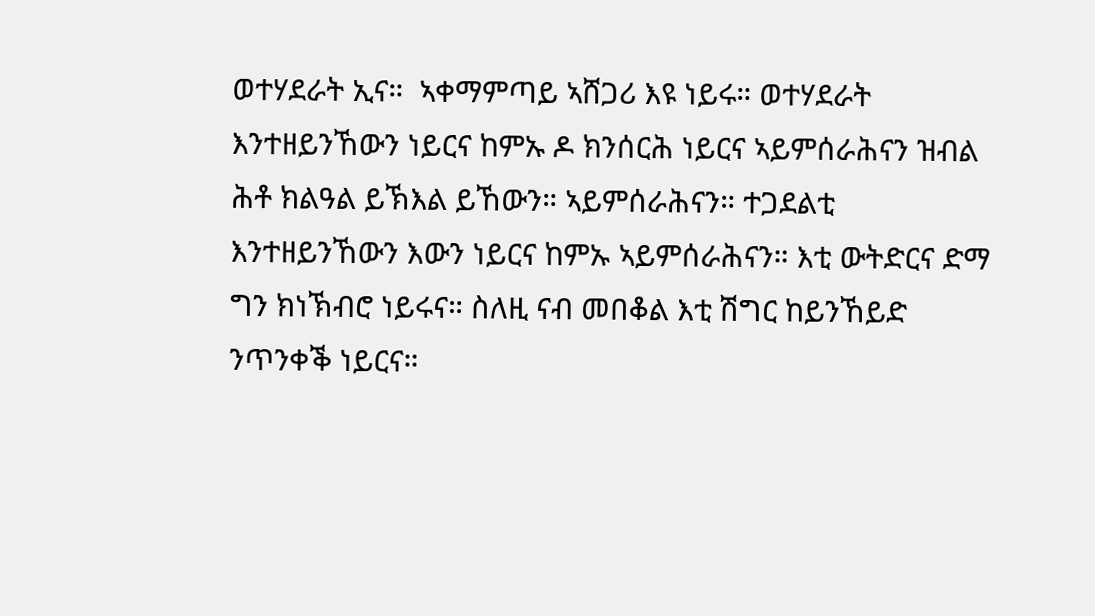ወተሃደራት ኢና።  ኣቀማምጣይ ኣሸጋሪ እዩ ነይሩ። ወተሃደራት እንተዘይንኸውን ነይርና ከምኡ ዶ ክንሰርሕ ነይርና ኣይምሰራሕናን ዝብል ሕቶ ክልዓል ይኽእል ይኸውን። ኣይምሰራሕናን። ተጋደልቲ እንተዘይንኸውን እውን ነይርና ከምኡ ኣይምሰራሕናን። እቲ ውትድርና ድማ ግን ክነኽብሮ ነይሩና። ስለዚ ናብ መበቆል እቲ ሽግር ከይንኸይድ ንጥንቀቕ ነይርና።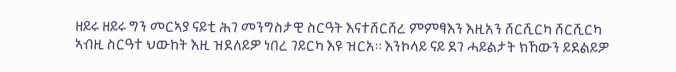ዘይሩ ዘይሩ ግን መርኣያ ናይቲ ሕገ መንግስታዊ ስርዓት እናተሸርሸረ ምምፃእን እዚአን ሸርሺርካ ሸርሺርካ ኣብዚ ስርዓተ ህውከት እዚ ዝደለይዎ ነበረ ገይርካ እዩ ዝርአ። እንኮላይ ናይ ደገ ሓይልታት ክኸውን ይደልይዎ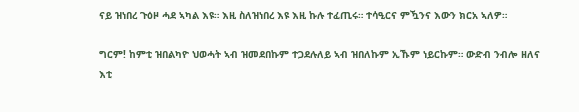ናይ ዝነበረ ጉዕዞ ሓደ ኣካል እዩ። እዚ ስለዝነበረ እዩ እዚ ኩሉ ተፈጢሩ። ተሳዒርና ምዃንና እውን ክርአ ኣለዎ።

ግርም! ከምቲ ዝበልካዮ ህወሓት ኣብ ዝመደበኩም ተጋደሉለይ ኣብ ዝበለኩም ኢኹም ነይርኩም። ውድብ ንብሎ ዘለና እቲ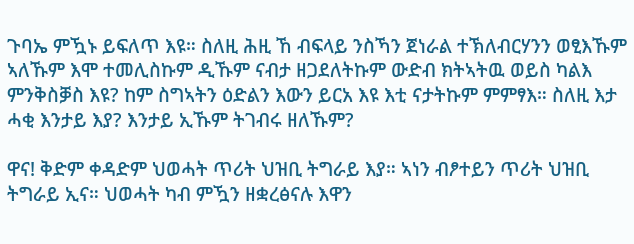ጉባኤ ምዃኑ ይፍለጥ እዩ። ስለዚ ሕዚ ኸ ብፍላይ ንስኻን ጀነራል ተኽለብርሃንን ወፂእኹም ኣለኹም እሞ ተመሊስኩም ዲኹም ናብታ ዘጋደለትኩም ውድብ ክትኣትዉ ወይስ ካልእ ምንቅስቓስ እዩ? ከም ስግኣትን ዕድልን እውን ይርአ እዩ እቲ ናታትኩም ምምፃእ። ስለዚ እታ ሓቂ እንታይ እያ? እንታይ ኢኹም ትገብሩ ዘለኹም?

ዋና! ቅድም ቀዳድም ህወሓት ጥሪት ህዝቢ ትግራይ እያ። ኣነን ብፆተይን ጥሪት ህዝቢ ትግራይ ኢና። ህወሓት ካብ ምዃን ዘቋረፅናሉ እዋን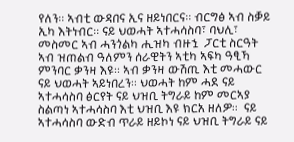የለን። ኣብቲ ውዳበና ኢና ዘይነበርና። ብርግፅ ኣብ ስቓይ ኢካ እትነብር። ናይ ህወሓት ኣተሓሳስባ፣ ባህሊ፣ መስመር ኣብ ሓንጎልካ ሒዝካ ብዙኋ  ፓርቲ ስርዓት ኣብ ዝጠልብ ዓለምን ሰራዊትን ኣቲካ ኣፍካ ዓፂኻ ምንባር ቃንዛ እዩ። ኣብ ቃንዛ ውሽጢ እቲ መሓውር ናይ ህወሓት ኣይነበረን። ህወሓት ከም ሓደ ናይ ኣተሓሳስባ ፅርየት ናይ ህዝቢ ትግራይ ከም መርኣያ ስልጣነ ኣተሓሳስባ እቲ ህዝቢ እዩ ክርአ ዘለዎ።  ናይ ኣተሓሳስባ ውድብ ጥራይ ዘይኮነ ናይ ህዝቢ ትግራይ ናይ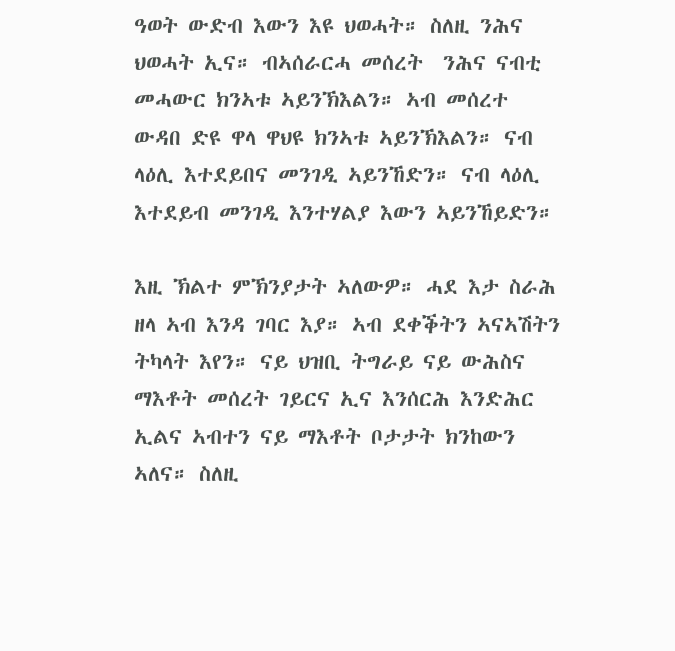ዓወት ውድብ እውን እዩ ህወሓት። ስለዚ ንሕና ህወሓት ኢና። ብኣሰራርሓ መሰረት  ንሕና ናብቲ መሓውር ክንኣቱ ኣይንኽእልን። ኣብ መሰረተ ውዳበ ድዩ ዋላ ዋህዩ ክንኣቱ ኣይንኽእልን። ናብ ላዕሊ እተደይበና መንገዲ ኣይንኸድን። ናብ ላዕሊ እተደይብ መንገዲ እንተሃልያ እውን ኣይንኸይድን።

እዚ ኽልተ ምኽንያታት ኣለውዎ። ሓደ እታ ስራሕ ዘላ ኣብ እንዳ ገባር እያ። ኣብ ደቀቕትን ኣናኣሽትን ትካላት እየን። ናይ ህዝቢ ትግራይ ናይ ውሕስና ማእቶት መሰረት ገይርና ኢና እንሰርሕ እንድሕር ኢልና ኣብተን ናይ ማእቶት ቦታታት ክንከውን ኣለና። ስለዚ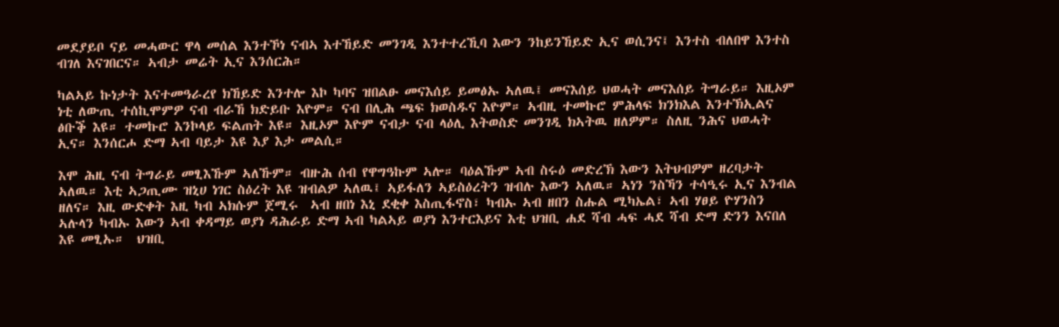መደያይቦ ናይ መሓውር ዋላ መሰል እንተኾነ ናብኣ እተኸይድ መንገዲ እንተተረኺባ እውን ንከይንኸይድ ኢና ወሲንና፤ እንተስ ብለበዋ እንተስ ብገለ እናገበርና። ኣብታ መሬት ኢና እንሰርሕ።

ካልኣይ ኩነታት እናተመዓራረየ ክኸይድ እንተሎ እኮ ካባና ዝበልፁ መናእሰይ ይመፅኡ ኣለዉ፤ መናእሰይ ህወሓት መናእሰይ ትግራይ። እዚኦም ነቲ ለውጢ ተሰኪሞምዎ ናብ ብራኸ ክድይቡ እዮም። ናብ በሊሕ ጫፍ ክወስዱና እዮም። ኣብዚ ተመኩሮ ምሕላፍ ክንክእል እንተኽኢልና ፅቡቕ እዩ። ተመኩሮ እንኮላይ ፍልጠት እዩ። እዚኦም እዮም ናብታ ናብ ላዕሊ እትወስድ መንገዲ ክኣትዉ ዘለዎም። ስለዚ ንሕና ህወሓት ኢና። እንሰርሖ ድማ ኣብ ባይታ እዩ እያ እታ መልሲ።

እሞ ሕዚ ናብ ትግራይ መፂእኹም ኣለኹም። ብዙሕ ሰብ የዋግዓኩም ኣሎ። ባዕልኹም ኣብ ስሩዕ መድረኽ እውን እትህብዎም ዘረባታት ኣለዉ። እቲ ኣጋጢሙ ዝኒሀ ነገር ስዕረት እዩ ዝብልዎ ኣለዉ፤ ኣይፋለን ኣይስዕረትን ዝብሉ እውን ኣለዉ። ኣነን ንስኻን ተሳዒሩ ኢና እንብል ዘለና። እዚ ውድቀት እዚ ካብ ኣክሱም ጀሚሩ  ኣብ ዘበነ እኒ ደቂቀ እስጢፋኖስ፣ ካብኡ ኣብ ዘበን ስሑል ሚካኤል፣ ኣብ ሃፀይ ዮሃንስን ኣሉላን ካብኡ እውን ኣብ ቀዳማይ ወያነ ዳሕራይ ድማ ኣብ ካልኣይ ወያነ እንተርእይና እቲ ህዝቢ ሐደ ሻብ ሓፍ ሓደ ሻብ ድማ ድንን እናበለ እዩ መፂኡ።  ህዝቢ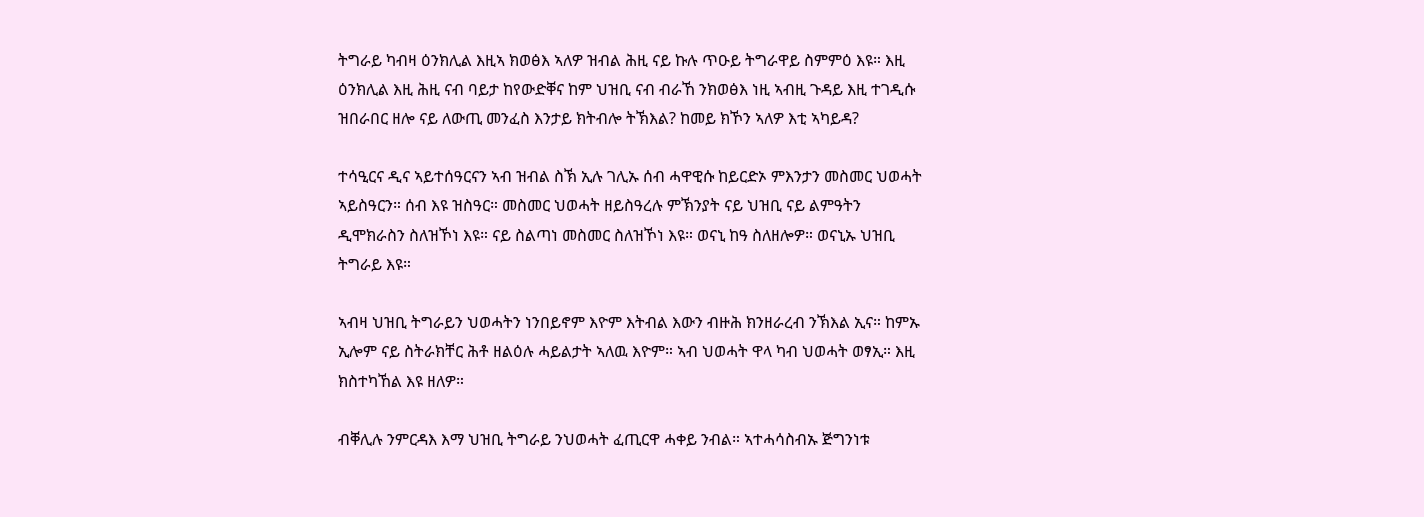ትግራይ ካብዛ ዕንክሊል እዚኣ ክወፅእ ኣለዎ ዝብል ሕዚ ናይ ኩሉ ጥዑይ ትግራዋይ ስምምዕ እዩ። እዚ ዕንክሊል እዚ ሕዚ ናብ ባይታ ከየውድቐና ከም ህዝቢ ናብ ብራኸ ንክወፅእ ነዚ ኣብዚ ጉዳይ እዚ ተገዲሱ ዝበራበር ዘሎ ናይ ለውጢ መንፈስ እንታይ ክትብሎ ትኽእል? ከመይ ክኾን ኣለዎ እቲ ኣካይዳ?

ተሳዒርና ዲና ኣይተሰዓርናን ኣብ ዝብል ስኽ ኢሉ ገሊኡ ሰብ ሓዋዊሱ ከይርድኦ ምእንታን መስመር ህወሓት ኣይስዓርን። ሰብ እዩ ዝስዓር። መስመር ህወሓት ዘይስዓረሉ ምኽንያት ናይ ህዝቢ ናይ ልምዓትን ዲሞክራስን ስለዝኾነ እዩ። ናይ ስልጣነ መስመር ስለዝኾነ እዩ። ወናኒ ከዓ ስለዘሎዎ። ወናኒኡ ህዝቢ ትግራይ እዩ።

ኣብዛ ህዝቢ ትግራይን ህወሓትን ነንበይኖም እዮም እትብል እውን ብዙሕ ክንዘራረብ ንኽእል ኢና። ከምኡ ኢሎም ናይ ስትራክቸር ሕቶ ዘልዕሉ ሓይልታት ኣለዉ እዮም። ኣብ ህወሓት ዋላ ካብ ህወሓት ወፃኢ። እዚ ክስተካኸል እዩ ዘለዎ።

ብቐሊሉ ንምርዳእ እማ ህዝቢ ትግራይ ንህወሓት ፈጢርዋ ሓቀይ ንብል። ኣተሓሳስብኡ ጅግንነቱ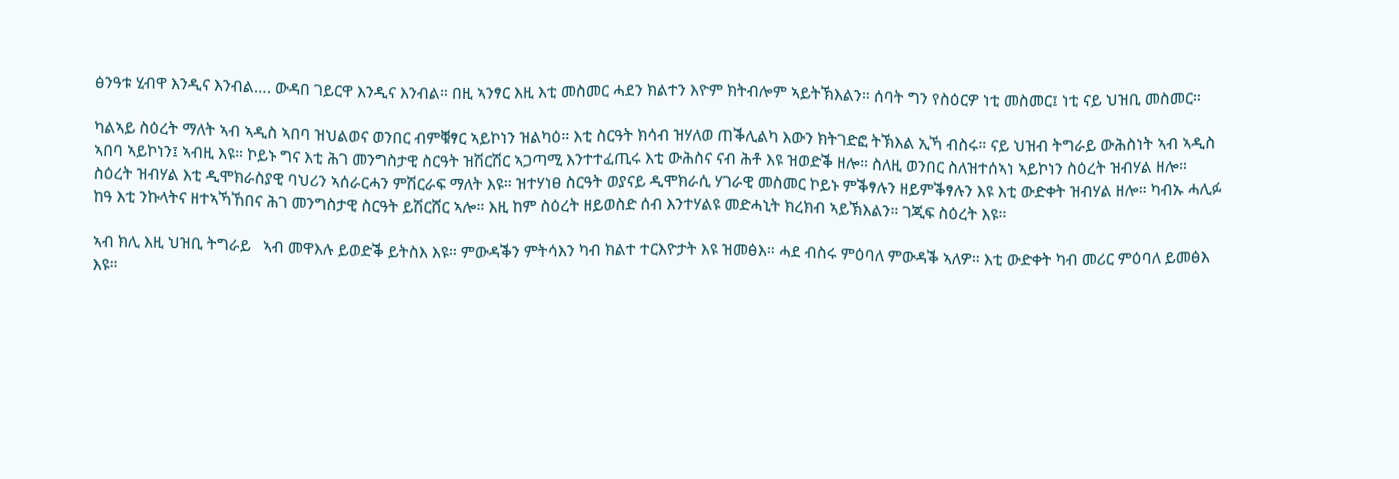ፅንዓቱ ሂብዋ እንዲና እንብል…. ውዳበ ገይርዋ እንዲና እንብል። በዚ ኣንፃር እዚ እቲ መስመር ሓደን ክልተን እዮም ክትብሎም ኣይትኽእልን። ሰባት ግን የስዕርዎ ነቲ መስመር፤ ነቲ ናይ ህዝቢ መስመር።

ካልኣይ ስዕረት ማለት ኣብ ኣዲስ ኣበባ ዝህልወና ወንበር ብምቑፃር ኣይኮነን ዝልካዕ። እቲ ስርዓት ክሳብ ዝሃለወ ጠቕሊልካ እውን ክትገድፎ ትኽእል ኢኻ ብስሩ። ናይ ህዝብ ትግራይ ውሕስነት ኣብ ኣዲስ ኣበባ ኣይኮነን፤ ኣብዚ እዩ። ኮይኑ ግና እቲ ሕገ መንግስታዊ ስርዓት ዝሽርሽር ኣጋጣሚ እንተተፈጢሩ እቲ ውሕስና ናብ ሕቶ እዩ ዝወድቕ ዘሎ። ስለዚ ወንበር ስለዝተሰኣነ ኣይኮነን ስዕረት ዝብሃል ዘሎ። ስዕረት ዝብሃል እቲ ዲሞክራስያዊ ባህሪን ኣሰራርሓን ምሽርራፍ ማለት እዩ። ዝተሃነፀ ስርዓት ወያናይ ዲሞክራሲ ሃገራዊ መስመር ኮይኑ ምቕፃሉን ዘይምቕፃሉን እዩ እቲ ውድቀት ዝብሃል ዘሎ። ካብኡ ሓሊፉ ከዓ እቲ ንኩላትና ዘተኣኻኸበና ሕገ መንግስታዊ ስርዓት ይሽርሸር ኣሎ። እዚ ከም ስዕረት ዘይወስድ ሰብ እንተሃልዩ መድሓኒት ክረክብ ኣይኽእልን። ገጂፍ ስዕረት እዩ።

ኣብ ክሊ እዚ ህዝቢ ትግራይ   ኣብ መዋእሉ ይወድቕ ይትስእ እዩ። ምውዳቕን ምትሳእን ካብ ክልተ ተርእዮታት እዩ ዝመፅእ። ሓደ ብስሩ ምዕባለ ምውዳቕ ኣለዎ። እቲ ውድቀት ካብ መሪር ምዕባለ ይመፅእ እዩ።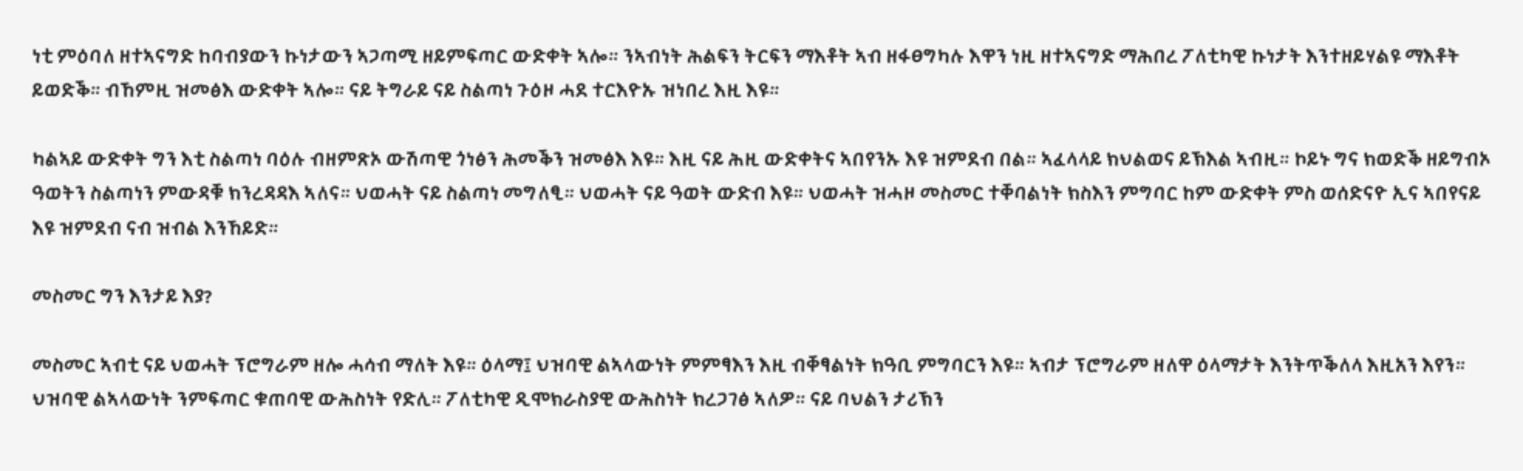ነቲ ምዕባለ ዘተኣናግድ ከባብያውን ኩነታውን ኣጋጣሚ ዘይምፍጣር ውድቀት ኣሎ። ንኣብነት ሕልፍን ትርፍን ማእቶት ኣብ ዘፋፀግካሉ እዋን ነዚ ዘተኣናግድ ማሕበረ ፖለቲካዊ ኩነታት እንተዘይሃልዩ ማእቶት ይወድቕ። ብኸምዚ ዝመፅእ ውድቀት ኣሎ። ናይ ትግራይ ናይ ስልጣነ ጉዕዞ ሓደ ተርእዮኡ ዝነበረ እዚ እዩ።

ካልኣይ ውድቀት ግን እቲ ስልጣነ ባዕሉ ብዘምጽኦ ውሽጣዊ ጎነፅን ሕመቕን ዝመፅእ እዩ። እዚ ናይ ሕዚ ውድቀትና ኣበየንኡ እዩ ዝምደብ በል። ኣፈላላይ ክህልወና ይኽእል ኣብዚ። ኮይኑ ግና ክወድቕ ዘይግብኦ ዓወትን ስልጣነን ምውዳቑ ክንረዳዳእ ኣለና። ህወሓት ናይ ስልጣነ መግለፂ። ህወሓት ናይ ዓወት ውድብ እዩ። ህወሓት ዝሓዞ መስመር ተቐባልነት ክስእን ምግባር ከም ውድቀት ምስ ወሰድናዮ ኢና ኣበየናይ እዩ ዝምደብ ናብ ዝብል እንኸይድ።

መስመር ግን እንታይ እያ?

መስመር ኣብቲ ናይ ህወሓት ፕሮግራም ዘሎ ሓሳብ ማለት እዩ። ዕላማ፤ ህዝባዊ ልኣላውነት ምምፃእን እዚ ብቐፃልነት ክዓቢ ምግባርን እዩ። ኣብታ ፕሮግራም ዘለዋ ዕላማታት እንትጥቕለላ እዚአን እየን። ህዝባዊ ልኣላውነት ንምፍጣር ቁጠባዊ ውሕስነት የድሊ። ፖለቲካዊ ዲሞክራስያዊ ውሕስነት ክረጋገፅ ኣለዎ። ናይ ባህልን ታሪኽን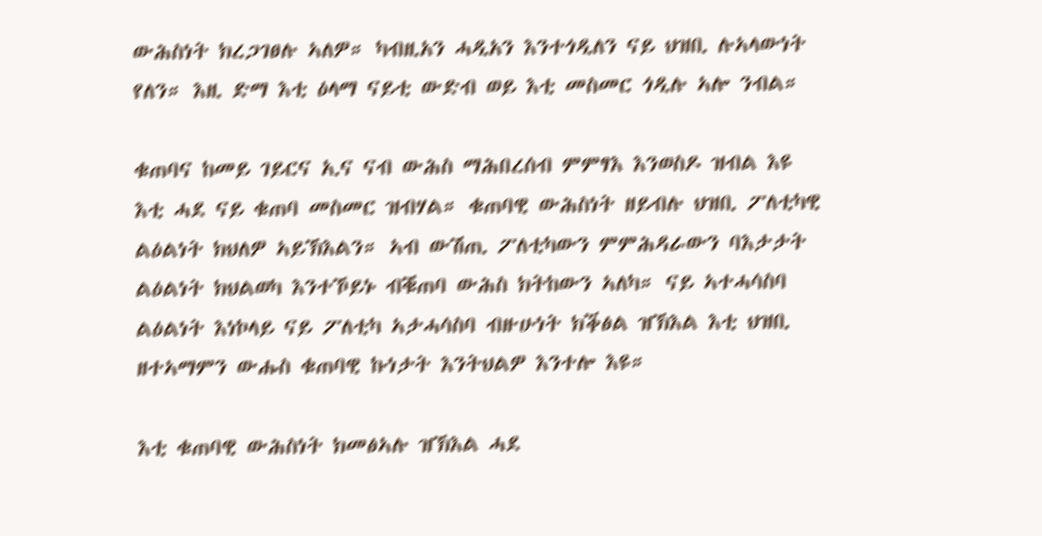ውሕስነት ክረጋገፀሉ ኣለዎ። ካብዚአን ሓዲአን እንተጎዲለን ናይ ህዝቢ ሉኣላውነት የለን። እዚ ድማ እቲ ዕላማ ናይቲ ውድብ ወይ እቲ መስመር ጎዲሉ ኣሎ ንብል።

ቁጠባና ከመይ ገይርና ኢና ናብ ውሕስ ማሕበረሰብ ምምፃእ እንወስዶ ዝብል እዩ እቲ ሓደ ናይ ቁጠባ መስመር ዝብሃል። ቁጠባዊ ውሕስነት ዘይብሉ ህዝቢ ፖለቲካዊ ልዕልነት ክህለዎ ኣይኽእልን። ኣብ ውሽጢ ፖለቲካውን ምምሕዳራውን ባእታታት ልዕልነት ክህልወካ እንተኾይኑ ብቑጠባ ውሕስ ክትከውን ኣለካ። ናይ ኣተሓሳስባ ልዕልነት እነኮላይ ናይ ፖለቲካ ኣታሓሳስባ ብዙሁነት ክቕፅል ዝኽእል እቲ ህዝቢ ዘተኣማምን ውሑስ ቁጠባዊ ኩነታት እንትህልዎ እንተሎ እዩ።

እቲ ቁጠባዊ ውሕስነት ክመፅኣሉ ዝኽእል ሓደ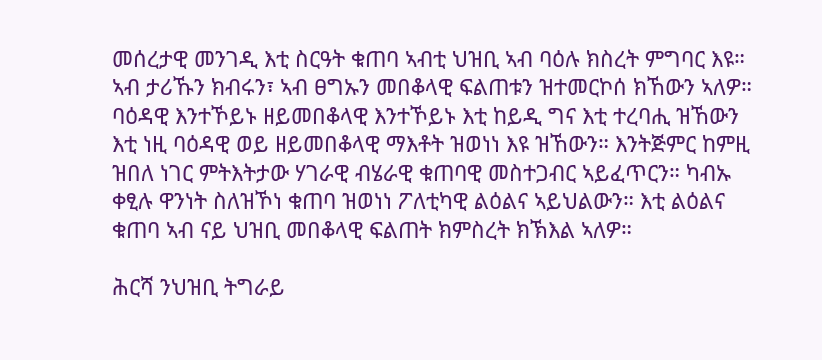መሰረታዊ መንገዲ እቲ ስርዓት ቁጠባ ኣብቲ ህዝቢ ኣብ ባዕሉ ክስረት ምግባር እዩ። ኣብ ታሪኹን ክብሩን፣ ኣብ ፀግኡን መበቆላዊ ፍልጠቱን ዝተመርኮሰ ክኸውን ኣለዎ። ባዕዳዊ እንተኾይኑ ዘይመበቆላዊ እንተኾይኑ እቲ ከይዲ ግና እቲ ተረባሒ ዝኸውን እቲ ነዚ ባዕዳዊ ወይ ዘይመበቆላዊ ማእቶት ዝወነነ እዩ ዝኸውን። እንትጅምር ከምዚ ዝበለ ነገር ምትእትታው ሃገራዊ ብሄራዊ ቁጠባዊ መስተጋብር ኣይፈጥርን። ካብኡ ቀፂሉ ዋንነት ስለዝኾነ ቁጠባ ዝወነነ ፖለቲካዊ ልዕልና ኣይህልውን። እቲ ልዕልና ቁጠባ ኣብ ናይ ህዝቢ መበቆላዊ ፍልጠት ክምስረት ክኽእል ኣለዎ።

ሕርሻ ንህዝቢ ትግራይ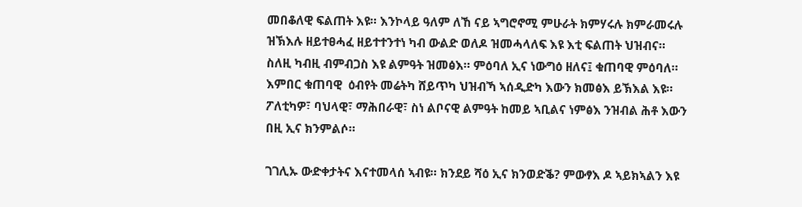መበቆለዊ ፍልጠት እዩ። እንኮላይ ዓለም ለኸ ናይ ኣግሮኖሚ ምሁራት ክምሃሩሉ ክምራመሩሉ ዝኽእሉ ዘይተፀሓፈ ዘይተተንተነ ካብ ውልድ ወለዶ ዝመሓላለፍ እዩ እቲ ፍልጠት ህዝብና። ስለዚ ካብዚ ብምብጋስ እዩ ልምዓት ዝመፅእ። ምዕባለ ኢና ነውግዕ ዘለና፤ ቁጠባዊ ምዕባለ። እምበር ቁጠባዊ  ዕብየት መሬትካ ሸይጥካ ህዝብኻ ኣሰዲድካ እውን ክመፅእ ይኽእል እዩ። ፖለቲካዎ፣ ባህላዊ፣ ማሕበራዊ፣ ስነ ልቦናዊ ልምዓት ከመይ ኣቢልና ነምፅእ ንዝብል ሕቶ እውን በዚ ኢና ክንምልሶ።

ገገሊኡ ውድቀታትና እናተመላሰ ኣብዩ። ክንደይ ሻዕ ኢና ክንወድቕ? ምውፃእ ዶ ኣይክኣልን እዩ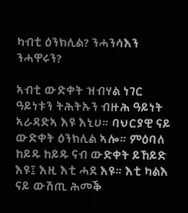ካብቲ ዕንክሊል? ንሓንሳእን ንሓዋሩን?

ኣብቲ ውድቀት ዝብሃል ነገር ዓይነቱን ትሕትኡን ብዙሕ ዓይነት ኣራዳድኣ እዩ እኒሀ። ባህርያዊ ናይ ውድቀት ዕንክሊል ኣሎ። ምዕባለ ከይዱ ከይዱ ናብ ውድቀት ይኸይድ እዩ፤ እዚ እቲ ሓደ እዩ። እቲ ካልእ ናይ ውሽጢ ሕመቕ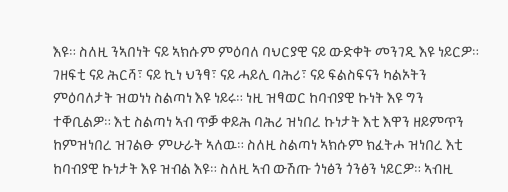እዩ። ስለዚ ንኣበነት ናይ ኣክሱም ምዕባለ ባህርያዊ ናይ ውድቀት መንገዲ እዩ ነይርዎ። ገዘፍቲ ናይ ሕርሻ፣ ናይ ኪነ ህንፃ፣ ናይ ሓይሊ ባሕሪ፣ ናይ ፍልስፍናን ካልኦትን ምዕባለታት ዝወነነ ስልጣነ እዩ ነይሩ። ነዚ ዝፃወር ከባብያዊ ኩነት እዩ ግን ተቐቢልዎ። እቲ ስልጣነ ኣብ ጥቓ ቀይሕ ባሕሪ ዝነበረ ኩነታት እቲ እዋን ዘይምጥን ከምዝነበረ ዝገልፁ ምሁራት ኣለዉ። ስለዚ ስልጣነ ኣክሱም ክፈትሖ ዝነበረ እቲ ከባብያዊ ኩነታት እዩ ዝብል እዩ። ስለዚ ኣብ ውሽጡ ጎነፅን ጎንፅን ነይርዎ። ኣብዚ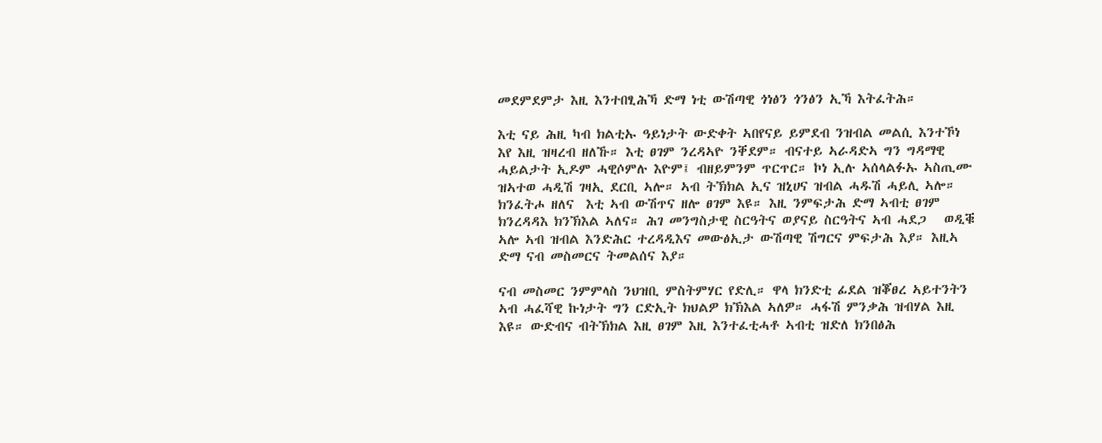መደምደምታ እዚ እንተበፂሕኻ ድማ ነቲ ውሽጣዊ ጎነፅን ጎንፅን ኢኻ እትፈትሕ።

እቲ ናይ ሕዚ ካብ ክልቲኡ ዓይነታት ውድቀት ኣበየናይ ይምደብ ንዝብል መልሲ እንተኾነ እየ እዚ ዝዛረብ ዘለኹ። እቲ ፀገም ንረዳኣዮ ንቐደም። ብናተይ ኣራዳድኣ ግን ግዳማዊ ሓይልታት ኢዶም ሓዊሶምሉ እዮም፤ ብዘይምንም ጥርጥር። ኮነ ኢሉ ኣሰላልፉኡ ኣስጢሙ ዝኣተወ ሓዲሽ ገዛኢ ደርቢ ኣሎ። ኣብ ትኽክል ኢና ዝኒሀና ዝብል ሓዱሽ ሓይሊ ኣሎ። ክንፈትሖ ዘለና  እቲ ኣብ ውሽጥና ዘሎ ፀገም እዩ። እዚ ንምፍታሕ ድማ ኣብቲ ፀገም ክንረዳዳእ ክንኽእል ኣለና። ሕገ መንግስታዊ ስርዓትና ወያናይ ስርዓትና ኣብ ሓደጋ   ወዲቑ ኣሎ ኣብ ዝብል እንድሕር ተረዳዲእና መውፅኢታ ውሽጣዊ ሽግርና ምፍታሕ እያ። እዚኣ ድማ ናብ መስመርና ትመልሰና እያ።

ናብ መስመር ንምምላስ ንህዝቢ ምስትምሃር የድሊ። ዋላ ክንድቲ ፊደል ዝቖፀረ ኣይተንትን ኣብ ሓፈሻዊ ኩነታት ግን ርድኢት ክህልዎ ክኽእል ኣለዎ። ሓፋሽ ምንቃሕ ዝብሃል እዚ እዩ። ውድብና ብትኽክል እዚ ፀገም እዚ እንተፈቲሓቶ ኣብቲ ዝድለ ክንበፅሕ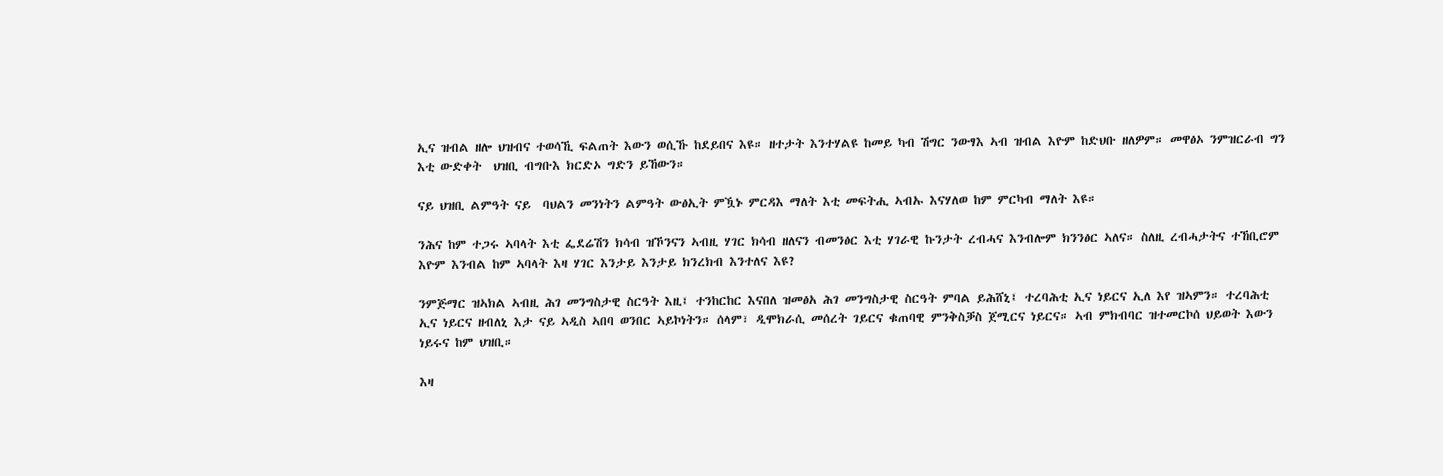ኢና ዝብል ዘሎ ህዝብና ተወሳኺ ፍልጠት እውን ወሲኹ ከደይበና እዩ። ዘተታት እንተሃልዩ ከመይ ካብ ሽግር ንውፃእ ኣብ ዝብል እዮም ከድህቡ ዘለዎም። መዋፅኦ ንምዝርራብ ግን እቲ ውድቀት  ህዝቢ ብግቡእ ክርድኦ ግድን ይኸውን።

ናይ ህዝቢ ልምዓት ናይ  ባህልን መንነትን ልምዓት ውፅኢት ምዃኑ ምርዳእ ማለት እቲ መፍትሒ ኣብኡ እናሃለወ ከም ምርካብ ማለት እዩ።

ንሕና ከም ተጋሩ ኣባላት እቲ ፌደሬሽን ክሳብ ዝኾንናን ኣብዚ ሃገር ክሳብ ዘለናን ብመንፅር እቲ ሃገራዊ ኩንታት ረብሓና እንብሎም ክንንፅር ኣለና። ስለዚ ረብሓታትና ተኸቢሮም እዮም እንብል ከም ኣባላት እዛ ሃገር እንታይ እንታይ ክንረክብ እንተለና እዩ?

ንምጅማር ዝኣክል ኣብዚ ሕገ መንግስታዊ ስርዓት እዚ፤ ተንከርከር እናበለ ዝመፅአ ሕገ መንግስታዊ ስርዓት ምባል ይሕሸኒ፤ ተረባሕቲ ኢና ነይርና ኢለ እየ ዝኣምን። ተረባሕቲ ኢና ነይርና ዘብለኒ እታ ናይ ኣዲስ ኣበባ ወንበር ኣይኮነትን። ሰላም፣ ዲሞክራሲ መሰረት ገይርና ቁጠባዊ ምንቅስቓስ ጀሚርና ነይርና። ኣብ ምክብባር ዝተመርኮሰ ህይወት እውን ነይሩና ከም ህዝቢ።

እዛ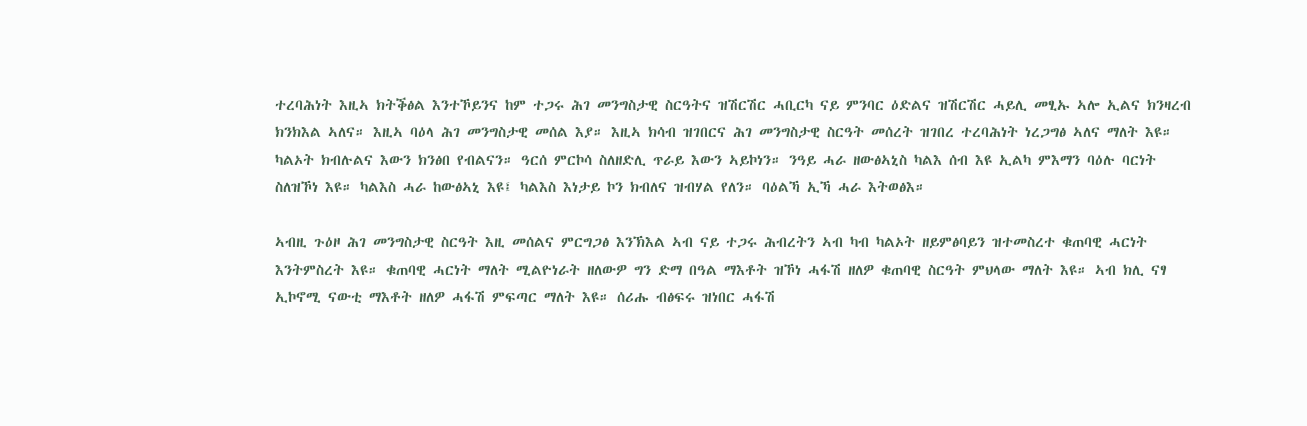ተረባሕነት እዚኣ ክትቕፅል እንተኾይንና ከም ተጋሩ ሕገ መንግስታዊ ስርዓትና ዝሽርሽር ሓቢርካ ናይ ምንባር ዕድልና ዝሽርሽር ሓይሊ መፂኡ ኣሎ ኢልና ክንዛረብ ክንክእል ኣለና። እዚኣ ባዕላ ሕገ መንግስታዊ መሰል እያ። እዚኣ ክሳብ ዝገበርና ሕገ መንግስታዊ ስርዓት መሰረት ዝገበረ ተረባሕነት ነረጋግፅ ኣለና ማለት እዩ።  ካልኦት ክብሉልና እውን ክንፅበ የብልናን። ዓርሰ ምርኮሳ ስለዘድሊ ጥራይ እውን ኣይኮነን። ንዓይ ሓራ ዘውፅኣኒስ ካልእ ሰብ እዩ ኢልካ ምእማን ባዕሉ ባርነት ስለዝኾነ እዩ። ካልእስ ሓራ ከውፅኣኒ እዩ፤ ካልእስ እነታይ ኮን ክብለና ዝብሃል የለን። ባዕልኻ ኢኻ ሓራ እትወፅእ።

ኣብዚ ጉዕዞ ሕገ መንግስታዊ ስርዓት እዚ መሰልና ምርግጋፅ እንኽእል ኣብ ናይ ተጋሩ ሕብረትን ኣብ ካብ ካልኦት ዘይምፅባይን ዝተመስረተ ቁጠባዊ ሓርነት እንትምስረት እዩ። ቁጠባዊ ሓርነት ማለት ሚልዮነራት ዘለውዎ ግን ድማ በዓል ማእቶት ዝኾነ ሓፋሽ ዘለዎ ቁጠባዊ ስርዓት ምህላው ማለት እዩ። ኣብ ክሊ ናፃ ኢኮኖሚ ናውቲ ማእቶት ዘለዎ ሓፋሽ ምፍጣር ማለት እዩ። ሰሪሑ ብፅፍሩ ዝነበር ሓፋሽ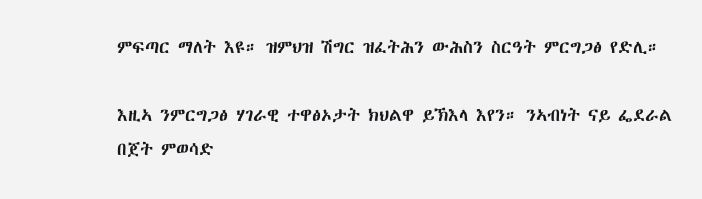ምፍጣር ማለት እዩ። ዝምህዝ ሽግር ዝፈትሕን ውሕስን ስርዓት ምርግጋፅ የድሊ።

እዚኣ ንምርግጋፅ ሃገራዊ ተዋፅኦታት ክህልዋ ይኽእላ እየን። ንኣብነት ናይ ፌደራል በጀት ምወሳድ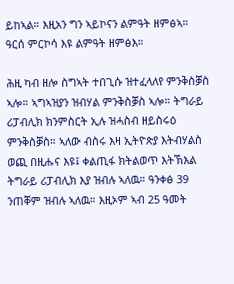ይከኣል። እዚአን ግን ኣይኮናን ልምዓት ዘምፅኣ። ዓርሰ ምርኮሳ እዩ ልምዓት ዘምፅእ።

ሕዚ ካብ ዘሎ ስግኣት ተበጊሱ ዝተፈላለየ ምንቅስቓስ ኣሎ። ኣግኣዝያን ዝብሃል ምንቅስቓስ ኣሎ። ትግራይ ሪፓብሊክ ክንምስርት ኢሉ ዝሓስብ ዘይስሩዕ ምንቅስቓስ። ኣለው ብስሩ እዛ ኢትዮጵያ እትብሃልስ ወጪ በዚሑና እዩ፤ ቀልጢፋ ክትልወጥ እትኽእል ትግራይ ሪፓብሊክ እያ ዝብሉ ኣለዉ። ዓንቀፅ 39 ንጠቐም ዝብሉ ኣለዉ። እዚኦም ኣብ 25 ዓመት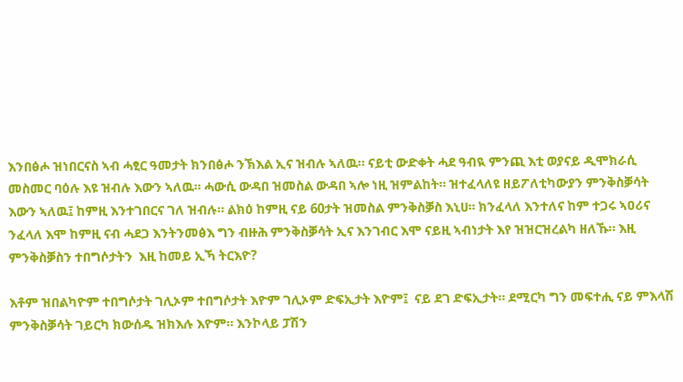እንበፅሖ ዝነበርናስ ኣብ ሓፂር ዓመታት ክንበፅሖ ንኽእል ኢና ዝብሉ ኣለዉ። ናይቲ ውድቀት ሓደ ዓብዪ ምንጪ እቲ ወያናይ ዲሞክራሲ መስመር ባዕሉ እዩ ዝብሉ እውን ኣለዉ። ሓውሲ ውዳበ ዝመስል ውዳበ ኣሎ ነዚ ዝምልከት። ዝተፈላለዩ ዘይፖለቲካውያን ምንቅስቓሳት እውን ኣለዉ፤ ከምዚ እንተገበርና ገለ ዝብሉ። ልክዕ ከምዚ ናይ 60ታት ዝመስል ምንቅስቓስ እኒሀ። ክንፈላለ እንተለና ከም ተጋሩ ኣዐሪና ንፈላለ እሞ ከምዚ ናብ ሓደጋ እንትንመፅእ ግን ብዙሕ ምንቅስቓሳት ኢና እንገብር እሞ ናይዚ ኣብነታት እየ ዝዝርዝረልካ ዘለኹ። እዚ ምንቅስቓስን ተበግሶታትን  እዚ ከመይ ኢኻ ትርእዮ?

እቶም ዝበልካዮም ተበግሶታት ገሊኦም ተበግሶታት እዮም ገሊኦም ድፍኢታት እዮም፤  ናይ ደገ ድፍኢታት። ደሚርካ ግን መፍተሒ ናይ ምእላሽ ምንቅስቓሳት ገይርካ ክውሰዱ ዝክእሉ እዮም። እንኮላይ ፓሽን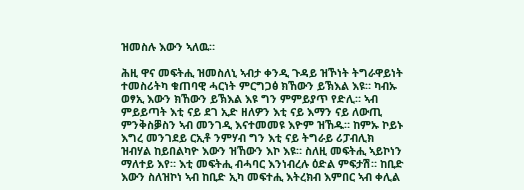ዝመስሉ እውን ኣለዉ።

ሕዚ ዋና መፍትሒ ዝመስለኒ ኣብታ ቀንዲ ጉዳይ ዝኾነት ትግራዋይነት ተመስሪትካ ቁጠባዊ ሓርነት ምርግጋፅ ክኸውን ይኽእል እዩ። ካብኡ ወፃኢ እውን ክኸውን ይኽእል እዩ ግን ምምይያጥ የድሊ። ኣብ ምይይጣት እቲ ናይ ደገ ኢድ ዘለዎን እቲ ናይ እማን ናይ ለውጢ ምንቅስቓስን ኣብ መንገዲ እናተመመዩ እዮም ዝኸዱ። ከምኡ ኮይኑ እግረ መንገደይ ርኢቶ ንምሃብ ግን እቲ ናይ ትግራይ ሪፓብሊክ ዝብሃል ከይበልካዮ እውን ዝኸውን እኮ እዩ። ስለዚ መፍትሒ ኣይኮነን ማለተይ እየ። እቲ መፍትሒ ብሓባር እንነብረሉ ዕድል ምፍታሽ። ከቢድ እውን ስለዝኮነ ኣብ ከቢድ ኢካ መፍተሒ እትረክብ እምበር ኣብ ቀሊል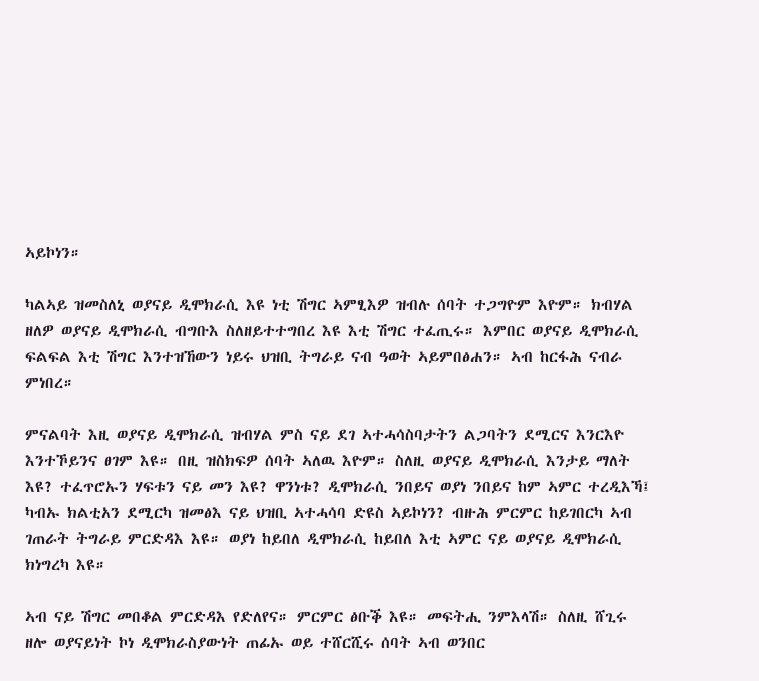ኣይኮነን።

ካልኣይ ዝመስለኒ ወያናይ ዲሞክራሲ እዩ ነቲ ሽግር ኣምፂእዎ ዝብሉ ሰባት ተጋግዮም እዮም። ክብሃል ዘለዎ ወያናይ ዲሞክራሲ ብግቡእ ስለዘይተተግበረ እዩ እቲ ሽግር ተፈጢሩ። እምበር ወያናይ ዲሞክራሲ ፍልፍል እቲ ሽግር እንተዝኸውን ነይሩ ህዝቢ ትግራይ ናብ ዓወት ኣይምበፅሐን። ኣብ ከርፋሕ ናብራ ምነበረ።

ምናልባት እዚ ወያናይ ዲሞክራሲ ዝብሃል ምስ ናይ ደገ ኣተሓሳስባታትን ልጋባትን ደሚርና እንርእዮ እንተኾይንና ፀገም እዩ። በዚ ዝስክፍዎ ሰባት ኣለዉ እዮም። ስለዚ ወያናይ ዲሞክራሲ እንታይ ማለት እዩ? ተፈጥሮኡን ሃፍቱን ናይ መን እዩ? ዋንነቱ? ዲሞክራሲ ንበይና ወያነ ንበይና ከም ኣምር ተረዲእኻ፤ ካብኡ ክልቲአን ደሚርካ ዝመፅእ ናይ ህዝቢ ኣተሓሳባ ድዩስ ኣይኮነን? ብዙሕ ምርምር ከይገበርካ ኣብ ገጠራት ትግራይ ምርድዳእ እዩ። ወያነ ከይበለ ዲሞክራሲ ከይበለ እቲ ኣምር ናይ ወያናይ ዲሞክራሲ ክነግረካ እዩ።

ኣብ ናይ ሽግር መበቆል ምርድዳእ የድለየና። ምርምር ፅቡቕ እዩ። መፍትሒ ንምእላሽ። ስለዚ ሸጊሩ ዘሎ ወያናይነት ኮነ ዲሞክራስያውነት ጠፊኡ ወይ ተሸርሺሩ ሰባት ኣብ ወንበር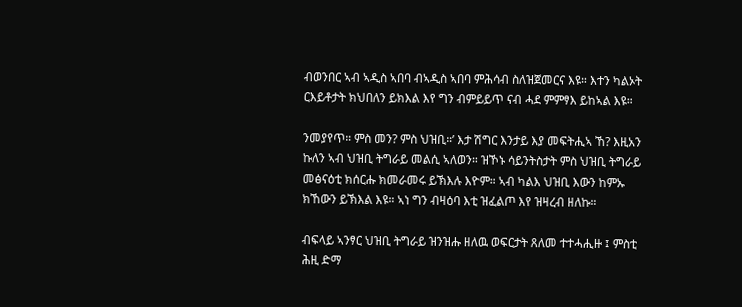ብወንበር ኣብ ኣዲስ ኣበባ ብኣዲስ ኣበባ ምሕሳብ ስለዝጀመርና እዩ። እተን ካልኦት ርእይቶታት ክህበለን ይክእል እየ ግን ብምይይጥ ናብ ሓደ ምምፃእ ይከኣል እዩ።

ንመያየጥ። ምስ መን? ምስ ህዝቢ።’ እታ ሽግር እንታይ እያ መፍትሒኣ ኸ? እዚአን ኩለን ኣብ ህዝቢ ትግራይ መልሲ ኣለወን። ዝኾኑ ሳይንትስታት ምስ ህዝቢ ትግራይ መፅናዕቲ ክሰርሑ ክመራመሩ ይኽእሉ እዮም። ኣብ ካልእ ህዝቢ እውን ከምኡ ክኸውን ይኽእል እዩ። ኣነ ግን ብዛዕባ እቲ ዝፈልጦ እየ ዝዛረብ ዘለኩ።

ብፍላይ ኣንፃር ህዝቢ ትግራይ ዝንዝሑ ዘለዉ ወፍርታት ጸለመ ተተሓሒዙ ፤ ምስቲ ሕዚ ድማ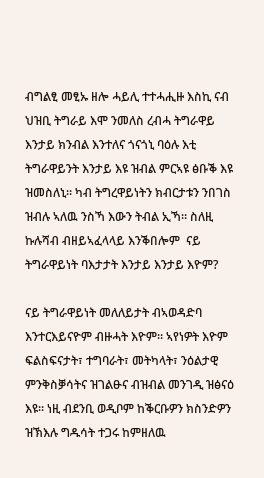ብግልፂ መፂኡ ዘሎ ሓይሊ ተተሓሒዙ እስኪ ናብ ህዝቢ ትግራይ እሞ ንመለስ ረብሓ ትግራዋይ እንታይ ክንብል እንተለና ጎናጎኒ ባዕሉ እቲ ትግራዋይንት እንታይ እዩ ዝብል ምርኣዩ ፅቡቕ እዩ ዝመስለኒ። ካብ ትግረዋይነትን ክብርታቱን ንበገስ ዝብሉ ኣለዉ ንስኻ እውን ትብል ኢኻ። ስለዚ ኩሉሻብ ብዘይኣፈላላይ እንቕበሎም  ናይ ትግራዋይነት ባእታታት እንታይ እንታይ እዮም?

ናይ ትግራዋይነት መለለይታት ብኣወዳድባ እንተርእይናዮም ብዙሓት እዮም። ኣየነዎት እዮም ፍልስፍናታት፣ ተግባራት፣ መትካላት፣ ንዕልታዊ ምንቅስቓሳትና ዝገልፁና ብዝብል መንገዲ ዝፅናዕ እዩ። ነዚ ብደንቢ ወዲቦም ከቕርቡዎን ክስንድዎን ዝኽእሉ ግዱሳት ተጋሩ ከምዘለዉ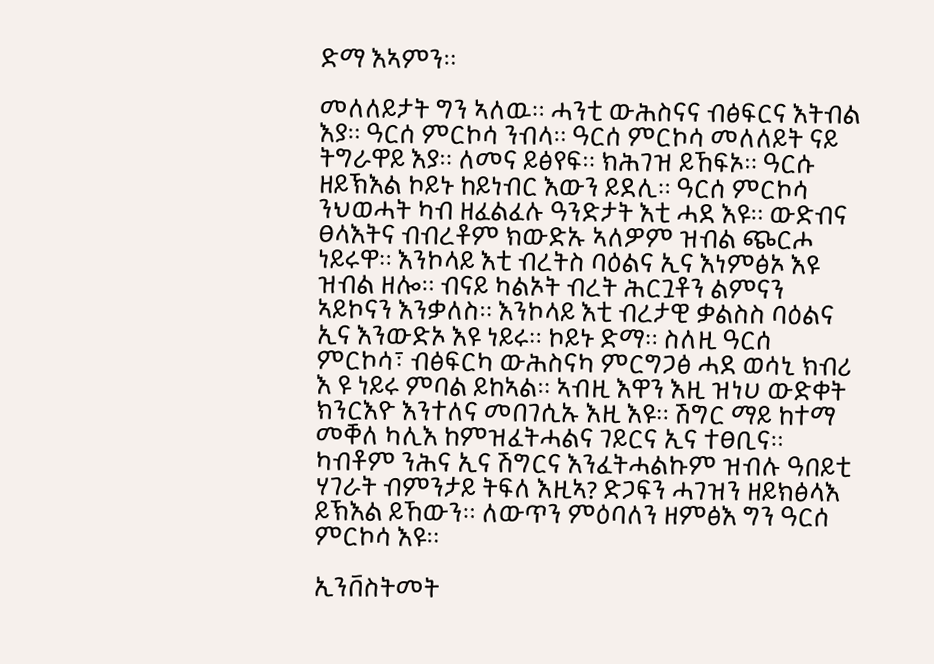ድማ እኣምን።

መለለይታት ግን ኣለዉ። ሓንቲ ውሕስናና ብፅፍርና እትብል እያ። ዓርሰ ምርኮሳ ንብላ። ዓርሰ ምርኮሳ መለለይት ናይ ትግራዋይ እያ። ለመና ይፅየፍ። ክሕገዝ ይኸፍኦ። ዓርሱ ዘይኽእል ኮይኑ ከይነብር እውን ይደሊ። ዓርሰ ምርኮሳ ንህወሓት ካብ ዘፈልፈሉ ዓንድታት እቲ ሓደ እዩ። ውድብና ፀላእትና ብብረቶም ክውድኡ ኣለዎም ዝብል ጭርሖ ነይሩዋ። እንኮላይ እቲ ብረትስ ባዕልና ኢና እነምፅኦ እዩ ዝብል ዘሎ። ብናይ ካልኦት ብረት ሕርጓቶን ልምናን ኣይኮናን እንቃለስ። እንኮላይ እቲ ብረታዊ ቃልስስ ባዕልና ኢና እንውድኦ እዩ ነይሩ። ኮይኑ ድማ። ስለዚ ዓርሰ ምርኮሳ፣ ብፅፍርካ ውሕስናካ ምርግጋፅ ሓደ ወሳኒ ክብሪ እ ዩ ነይሩ ምባል ይከኣል። ኣብዚ እዋን እዚ ዝነሀ ውድቀት ክንርእዮ እንተለና መበገሲኡ እዚ እዩ። ሽግር ማይ ከተማ መቐለ ካሊእ ከምዝፈትሓልና ገይርና ኢና ተፀቢና። ካብቶም ንሕና ኢና ሽግርና እንፈትሓልኩም ዝብሉ ዓበይቲ ሃገራት ብምንታይ ትፍለ እዚኣ? ድጋፍን ሓገዝን ዘይክፅላእ ይኽእል ይኸውን። ለውጥን ምዕባለን ዘምፅእ ግን ዓርሰ ምርኮሳ እዩ።

ኢንቨስትመት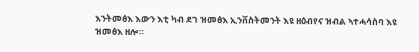እንትመፅእ እውን እቲ ካብ ደገ ዝመፅእ ኢንቨስትመንት እዩ ዘዕብየና ዝብል ኣተሓሳስባ እዩ ዝመፅእ ዘሎ።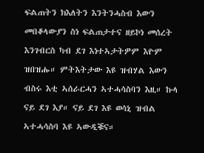ፍልጠትን ክእለትን እንትንሓስብ እውን መበቆላውያን ስነ ፍልጠታተና ዘይኮነ መሰረት እንገብርስ ካብ ደገ እነተኣታትዎም እዮም ዝበዝሑ። ምትእትታው እዩ ዝብሃል እውን ብስሩ እቲ ኣሰራርሓን ኣተሓሳስባን እዚ። ኩላ ናይ ደገ እያ። ናይ ደገ እዩ ወሳኒ ዝብል ኣተሓሳስባ እዩ ኣውዲቑና።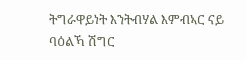ትግራዋይነት እንትብሃል እምብኣር ናይ ባዕልኻ ሽግር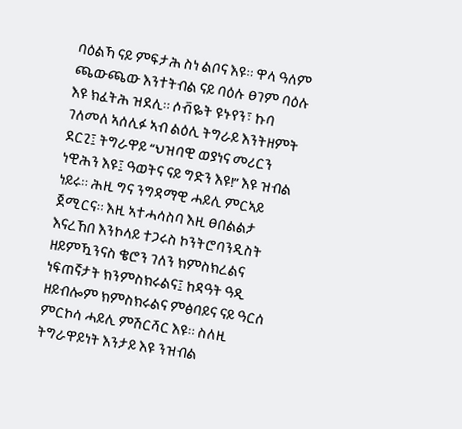ባዕልኻ ናይ ምፍታሕ ስነ ልቦና እዩ። ዋላ ዓለም ጫውጫው እንተትብል ናይ ባዕሉ ፀገም ባዕሉ እዩ ክፈትሕ ዝደሊ። ሶቭዬት ዩኑየን፣ ኩባ ገለመለ ኣሰሊፉ ኣብ ልዕሊ ትግራይ እንትዘምት ደርጊ፤ ትግራዋይ “ህዝባዊ ወያነና መሪርን ነዊሕን እዩ፤ ዓወትና ናይ ግድን እዩ!” እዩ ዝብል ነይሩ። ሕዚ ግና ንግዳማዊ ሓይሊ ምርኣይ ጀሚርና። እዚ ኣተሓሳስባ እዚ ፀበልልታ እናረኸበ እንኮላይ ተጋሩስ ኮንትሮባንዲስት ዘይምዃንናስ ቄሮን ገለን ክምስክረልና ነፍጠኛታት ክንምስክሩልና፤ ከዳዓት ዓዲ ዘይብሎም ክምስክሩልና ምፅባይና ናይ ዓርሰ ምርኮሳ ሓይሊ ምሽርሻር እዩ። ስለዚ   ትግራዋይነት እንታይ እዩ ንዝብል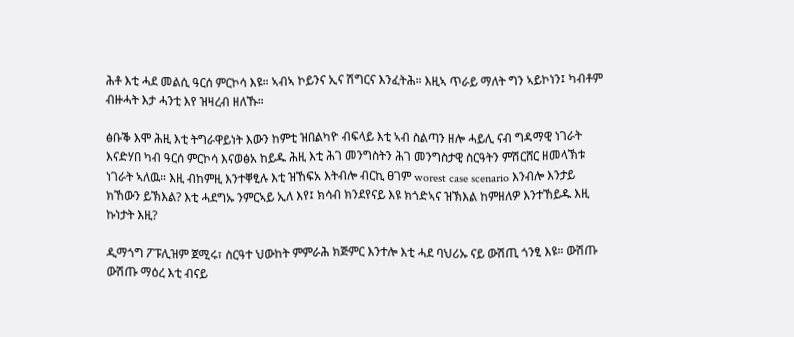ሕቶ እቲ ሓደ መልሲ ዓርሰ ምርኮሳ እዩ። ኣብኣ ኮይንና ኢና ሽግርና እንፈትሕ። እዚኣ ጥራይ ማለት ግን ኣይኮነን፤ ካብቶም ብዙሓት እታ ሓንቲ እየ ዝዛረብ ዘለኹ።

ፅቡቕ እሞ ሕዚ እቲ ትግራዋይነት እውን ከምቲ ዝበልካዮ ብፍላይ እቲ ኣብ ስልጣን ዘሎ ሓይሊ ናብ ግዳማዊ ነገራት እናድሃበ ካብ ዓርሰ ምርኮሳ እናወፅአ ከይዱ ሕዚ እቲ ሕገ መንግስትን ሕገ መንግስታዊ ስርዓትን ምሽርሸር ዘመላኽቱ ነገራት ኣለዉ። እዚ ብከምዚ እንተቐፂሉ እቲ ዝኸፍአ እትብሎ ብርኪ ፀገም worest case scenario እንብሎ እንታይ ክኸውን ይኽእል? እቲ ሓደግኡ ንምርኣይ ኢለ እየ፤ ክሳብ ክንደየናይ እዩ ክጎድኣና ዝኽእል ከምዘለዎ እንተኸይዱ እዚ ኩነታት እዚ?

ዲማጎግ ፖፑሊዝም ጀሚሩ፣ ስርዓተ ህውከት ምምራሕ ክጅምር እንተሎ እቲ ሓደ ባህሪኡ ናይ ውሽጢ ጎንፂ እዩ። ውሽጡ ውሽጡ ማዕረ እቲ ብናይ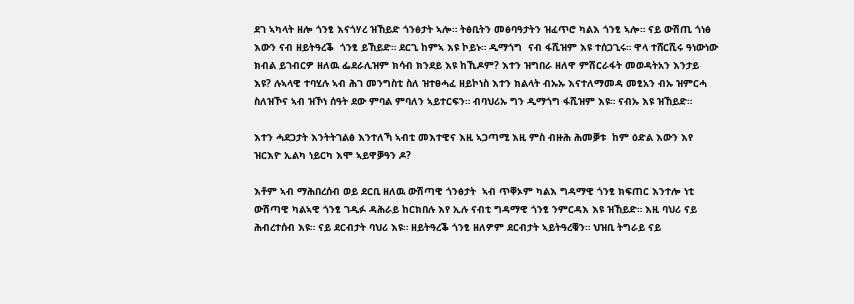ደገ ኣካላት ዘሎ ጎንፂ እናጎሃረ ዝኸይድ ጎንፅታት ኣሎ። ትፅቢትን መፅባዓታትን ዝፈጥሮ ካልእ ጎንፂ ኣሎ። ናይ ውሽጢ ጎነፅ እውን ናብ ዘይትዓረቕ  ጎንፂ ይኸይድ። ደርጊ ከምኣ እዩ ኮይኑ። ዲማጎግ  ናብ ፋሺዝም እዩ ተሰጋጊሩ። ዋላ ተሸርሺሩ ዓነውነው ክብል ይገብርዎ ዘለዉ ፌደራሊዝም ክሳብ ክንደይ እዩ ከኺዶም? እተን ዝግበራ ዘለዋ ምሽርራፋት መወዳትአን እንታይ እዩ? ሉኣላዊ ተባሂሉ ኣብ ሕገ መንግስቲ ስለ ዝተፀሓፈ ዘይኮነስ እተን ክልላት ብኡኡ እናተለማመዳ መፂአን ብኡ ዝምርሓ ስለዝኾና ኣብ ዝኾነ ሰዓት ደው ምባል ምባለን ኣይተርፍን። ብባህሪኡ ግን ዲማጎግ ፋሺዝም እዩ። ናብኡ እዩ ዝኸይድ።

እተን ሓደጋታት እንትትገልፅ እንተለኻ ኣብቲ መእተዊና እዚ ኣጋጣሚ እዚ ምስ ብዙሕ ሕመቓቱ  ከም ዕድል እውን እየ ዝርእዮ ኢልካ ነይርካ እሞ ኣይዋቓዓን ዶ?

እቶም ኣብ ማሕበረሰብ ወይ ደርቢ ዘለዉ ውሽጣዊ ጎንፅታት  ኣብ ጥቐኦም ካልእ ግዳማዊ ጎንፂ ክፍጠር እንተሎ ነቲ ውሽጣዊ ካልኣዊ ጎንፂ ገዲፉ ዳሕራይ ከርክበሉ እየ ኢሉ ናብቲ ግዳማዊ ጎንፂ ንምርዳእ እዩ ዝኸይድ። እዚ ባህሪ ናይ ሕብረተሰብ እዩ። ናይ ደርብታት ባህሪ እዩ። ዘይትዓረቕ ጎንፂ ዘለዎም ደርብታት ኣይትዓረቑን። ህዝቢ ትግራይ ናይ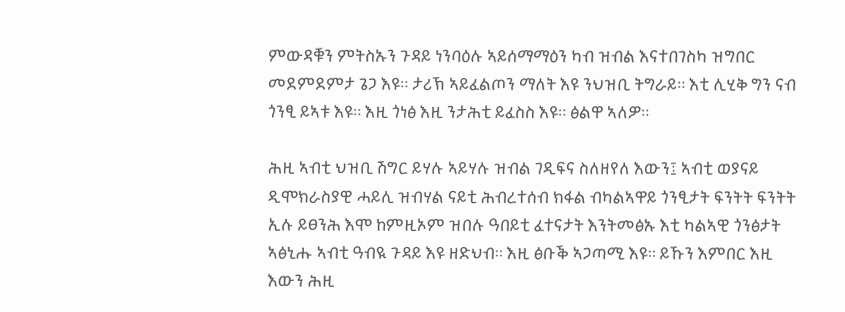ምውዳቑን ምትስኡን ጉዳይ ነንባዕሉ ኣይሰማማዕን ካብ ዝብል እናተበገስካ ዝግበር መደምደምታ ጌጋ እዩ። ታሪኽ ኣይፈልጦን ማለት እዩ ንህዝቢ ትግራይ። እቲ ሊሂቅ ግን ናብ ጎንፂ ይኣቱ እዩ። እዚ ጎነፅ እዚ ንታሕቲ ይፈስስ እዩ። ፅልዋ ኣለዎ።

ሕዚ ኣብቲ ህዝቢ ሽግር ይሃሉ ኣይሃሉ ዝብል ገዲፍና ስለዘየለ እውን፤ ኣብቲ ወያናይ ዲሞክራስያዊ ሓይሊ ዝብሃል ናይቲ ሕብረተሰብ ክፋል ብካልኣዋይ ጎንፂታት ፍንትት ፍንትት ኢሉ ይፀንሕ እሞ ከምዚኦም ዝበሉ ዓበይቲ ፈተናታት እንትመፅኡ እቲ ካልኣዊ ጎንፅታት ኣፅኒሑ ኣብቲ ዓብዪ ጉዳይ እዩ ዘድህብ። እዚ ፅቡቕ ኣጋጣሚ እዩ። ይኹን እምበር እዚ እውን ሕዚ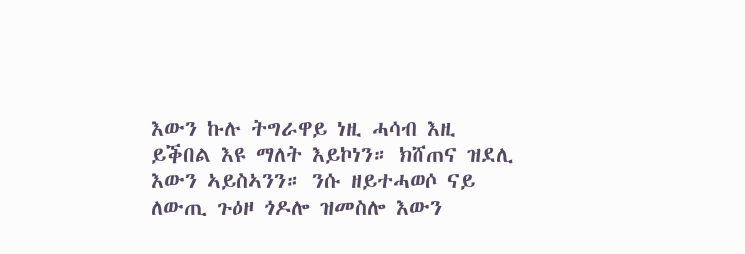እውን ኩሉ ትግራዋይ ነዚ ሓሳብ እዚ ይቕበል እዩ ማለት እይኮነን። ክሸጠና ዝደሊ እውን ኣይስኣንን። ንሱ ዘይተሓወሶ ናይ ለውጢ ጉዕዞ ጎዶሎ ዝመስሎ እውን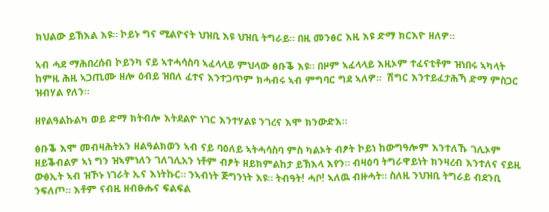ክህልው ይኽእል እዩ። ኮይኑ ግና ሚልዮናት ህዝቢ እዩ ህዝቢ ትግራይ። በዚ መንፅር እዚ እዩ ድማ ክርእዮ ዘለዎ።

ኣብ ሓደ ማሕበረሰብ ኮይንካ ናይ ኣተሓሳስባ ኣፈላላይ ምህላው ፅቡቕ እዩ። በዞም ኣፈላላይ እዚኦም ተፈናቲቶም ዝነበሩ ኣካላት ከምዚ ሕዚ ኣጋጢሙ ዘሎ ዕብይ ዝበለ ፈተና እንተጋጥም ክሓብሩ ኣብ ምግባር ግደ ኣለዎ።  ሽግር እንተይፈታሕኻ ድማ ምስጋር ዝብሃል የለን።

ዘየልዓልኩልካ ወይ ድማ ክትብሎ እትደልዮ ነገር እንተሃልዩ ንገረና እሞ ክንውድእ።

ፅቡቕ እሞ መብዛሕትአን ዘልዓልክወን ኣብ ናይ ባዕለይ ኣትሓሳስባ ምስ ካልኦት ብፆት ኮይነ ከውግዓሎም እንተለኹ ገሊኦም ዘይቕብልዎ ኣነ ግን ዝኣምነለን ገለገሊአን ነቶም ብፆት ዘይክምልከታ ይኽእላ እየን። ብዛዕባ ትግራዋይነት ክንዛረብ እንተለና ናይዚ ውፅኢት ኣብ ዝኾኑ ነገራት ኢና እነትኩር። ንኣብነት ጅግንነት እዩ። ትብዓት! ሓቦ! ኣለዉ ብዙሓት። ስለዚ ንህዝቢ ትግራይ ብደንቢ ንፍለጦ። እቶም ናብዚ ዘብፁሑና ፍልፍል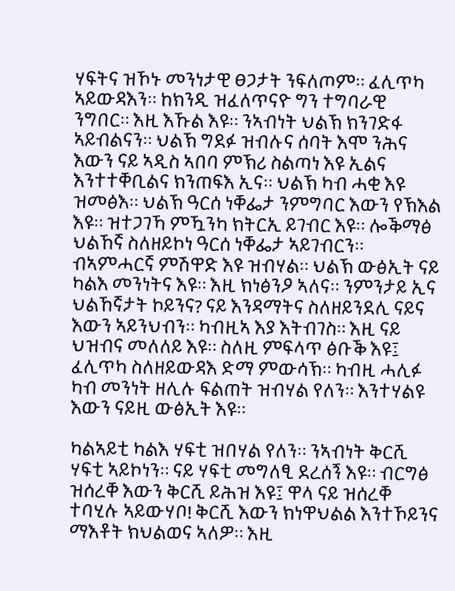ሃፍትና ዝኾኑ መንነታዊ ፀጋታት ንፍለጦም። ፈሊጥካ ኣይውዳእን። ከክንዲ ዝፈለጥናዮ ግን ተግባራዊ ንግበር። እዚ እኹል እዩ። ንኣብነት ህልኽ ክንገድፋ ኣይብልናን። ህልኽ ግደፉ ዝብሉና ሰባት እሞ ንሕና እውን ናይ ኣዲስ ኣበባ ምኽሪ ስልጣነ እዩ ኢልና እንተተቐቢልና ክንጠፍእ ኢና። ህልኽ ካብ ሓቂ እዩ ዝመፅእ። ህልኽ ዓርሰ ነቐፌታ ንምግባር እውን የኽእል እዩ። ዝተጋገኻ ምዃንካ ክትርኢ ይገብር እዩ። ሎቕማፅ ህልኸኛ ስለዘይኮነ ዓርሰ ነቐፌታ ኣይገብርን። ብኣምሓርኛ ምሽዋድ እዩ ዝብሃል። ህልኽ ውፅኢት ናይ ካልእ መንነትና እዩ። እዚ ክነፅንዖ ኣለና። ንምንታይ ኢና ህልኸኛታት ኮይንና? ናይ እንዳማትና ስለዘይንደሊ ናይና እውን ኣይንህብን። ካብዚኣ እያ እትብገስ። እዚ ናይ ህዝብና መለለይ እዩ። ስለዚ ምፍላጥ ፅቡቕ እዩ፤ ፈሊጥካ ስለዘይውዳእ ድማ ምውሳኽ። ካብዚ ሓሊፉ ካብ መንነት ዘሊሉ ፍልጠት ዝብሃል የለን። እንተሃልዩ እውን ናይዚ ውፅኢት እዩ።

ካልኣይቲ ካልእ ሃፍቲ ዝበሃል የለን። ንኣብነት ቅርሺ ሃፍቲ ኣይኮነን። ናይ ሃፍቲ መግለፂ ደረሰኝ እዩ። ብርግፅ ዝሰረቐ እውን ቅርሺ ይሕዝ እዩ፤ ዋላ ናይ ዝሰረቐ ተባሂሉ ኣይውሃቦ! ቅርሺ እውን ክነዋህልል እንተኾይንና ማእቶት ክህልወና ኣለዎ። እዚ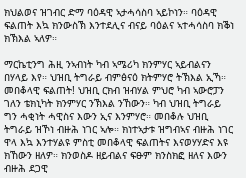ክህልወና ዝገብር ድማ ባዕዳዊ ኣታሓሳስባ ኣይኮነን። ባዕዳዊ ፍልጠት እኳ ክንውስኽ እንተደሊና ብናይ ባዕልና ኣተሓሳስባ ክቕነ ክኽእል ኣለዎ።

ማርኬቲንግ ሕዚ ንኣብነት ካብ ኣሜሪካ ክንምሃር ኣይብልናን በሃላይ እየ። ህዝቢ ትግራይ ብምፅናዕ ክትምሃሮ ትኽእል ኢኻ። መበቆላዊ ፍልጠት! ህዝቢ ርክብ ዝብሃል ምህሮ ካብ ኣውሮፓን ገለን ቴክኒካት ክንምሃር ንኽእል ንኸውን። ካብ ህዝቢ ትግራይ ግን ሓቂነት ሓዊስና እውን ኢና እንምሃሮ። መበቆሉ ህዝቢ ትግራይ ዝኾነ ብዙሕ ነገር ኣሎ። ክነተኣታቱ ዝግብኣና ብዙሕ ነገር ዋላ እኳ እንተሃልዩ ምስቲ መበቆላዊ ፍልጠትና እናወሃሃድና እዩ ክኸውን ዘለዎ። ክንወስዶ ዘይብልና ፍፁም ክንስክፎ ዘለና እውን ብዙሕ ደጋዊ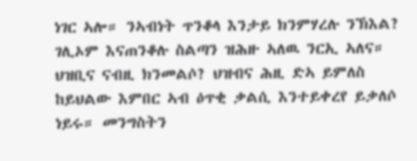ነገር ኣሎ። ንኣብነት ጥንቆላ እንታይ ክንምሃረሉ ንኽእል? ገሊኦም እናጠንቆሉ ስልጣን ዝሕዙ ኣለዉ ንርኢ ኣለና። ህዝቢና ናብዚ ክንመልሶ? ህዝብና ሕዚ ድኣ ይምለስ ከይህልው እምበር ኣብ ዕጥቂ ቃልሲ እንተይቀረየ ይቃለሶ ነይሩ። መንግስትን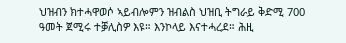ህዝብን ክተሓዋወሶ ኣይብሎምን ዝብልስ ህዝቢ ትግራይ ቅድሚ 700 ዓመት ጀሚሩ ተቓሊስዎ እዩ። እንኮላይ እናተሓረደ። ሕዚ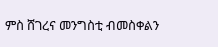ምስ ሸገረና መንግስቲ ብመስቀልን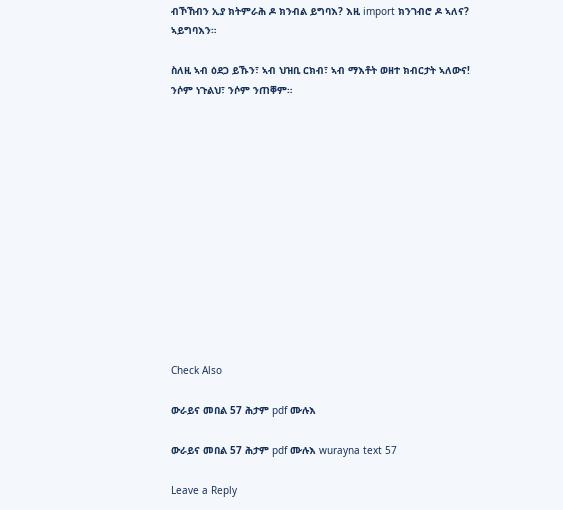ብኾኸብን ኢያ ክትምራሕ ዶ ክንብል ይግባእ? እዚ import ክንገብሮ ዶ ኣለና? ኣይግባእን።

ስለዚ ኣብ ዕደጋ ይኹን፣ ኣብ ህዝቢ ርክብ፣ ኣብ ማእቶት ወዘተ ክብርታት ኣለውና! ንሶም ነጉልህ፣ ንሶም ንጠቐም።













Check Also

ውራይና መበል 57 ሕታም pdf ሙሉእ

ውራይና መበል 57 ሕታም pdf ሙሉእ wurayna text 57

Leave a Reply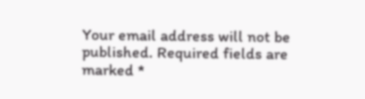Your email address will not be published. Required fields are marked *